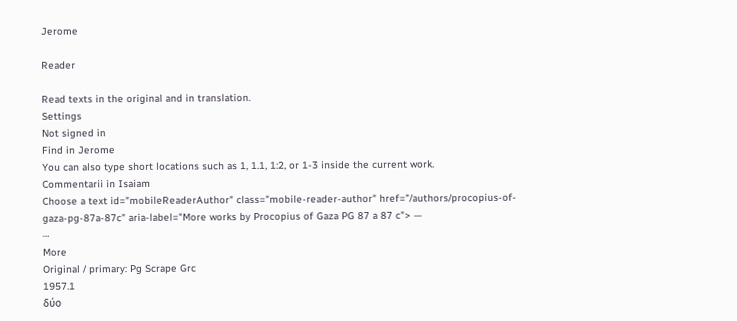Jerome

Reader

Read texts in the original and in translation.
Settings
Not signed in
Find in Jerome
You can also type short locations such as 1, 1.1, 1:2, or 1-3 inside the current work.
Commentarii in Isaiam
Choose a text id="mobileReaderAuthor" class="mobile-reader-author" href="/authors/procopius-of-gaza-pg-87a-87c" aria-label="More works by Procopius of Gaza PG 87 a 87 c"> —
⋯
More
Original / primary: Pg Scrape Grc
1957.1
δύο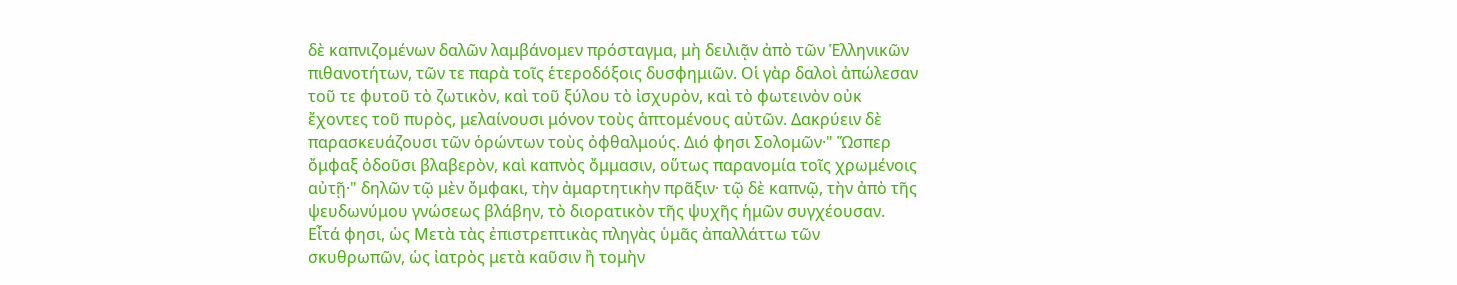δὲ καπνιζομένων δαλῶν λαμβάνομεν πρόσταγμα, μὴ δειλιᾷν ἀπὸ τῶν Ἑλληνικῶν πιθανοτήτων, τῶν τε παρὰ τοῖς ἑτεροδόξοις δυσφημιῶν. Οἱ γὰρ δαλοὶ ἀπώλεσαν τοῦ τε φυτοῦ τὸ ζωτικὸν, καὶ τοῦ ξύλου τὸ ἰσχυρὸν, καὶ τὸ φωτεινὸν οὐκ ἔχοντες τοῦ πυρὸς, μελαίνουσι μόνον τοὺς ἁπτομένους αὐτῶν. Δακρύειν δὲ παρασκευάζουσι τῶν ὁρώντων τοὺς ὀφθαλμούς. Διό φησι Σολομῶν·" Ὥσπερ ὄμφαξ ὀδοῦσι βλαβερὸν, καὶ καπνὸς ὄμμασιν, οὕτως παρανομία τοῖς χρωμένοις αὐτῇ·" δηλῶν τῷ μὲν ὄμφακι, τὴν ἀμαρτητικὴν πρᾶξιν· τῷ δὲ καπνῷ, τὴν ἀπὸ τῆς ψευδωνύμου γνώσεως βλάβην, τὸ διορατικὸν τῆς ψυχῆς ἡμῶν συγχέουσαν. Εἶτά φησι, ὡς Μετὰ τὰς ἐπιστρεπτικὰς πληγὰς ὑμᾶς ἀπαλλάττω τῶν σκυθρωπῶν, ὡς ἰατρὸς μετὰ καῦσιν ἢ τομὴν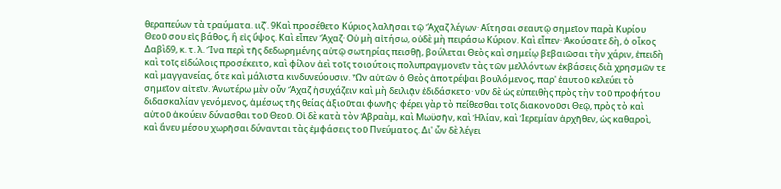θεραπεύων τὰ τραύματα. ιιζʹ. 9Καὶ προσέθετο Κύριος λαλῆσαι τῷ Ἄχαζ λέγων· Αἴτησαι σεαυτῷ σημεῖον παρὰ Κυρίου Θεοῦ σου εἰς βάθος, ἢ εἰς ὕψος. Καὶ εἶπεν Ἄχαζ· Οὐ μὴ αἰτήσω, οὐδὲ μὴ πειράσω Κύριον. Καὶ εἶπεν· Ἀκούσατε δὴ, ὁ οἶκος Δαβὶδ9, κ. τ. λ. Ἵνα περὶ τῆς δεδωρημένης αὐτῷ σωτηρίας πεισθῇ, βούλεται Θεὸς καὶ σημείῳ βεβαιῶσαι τὴν χάριν, ἐπειδὴ καὶ τοῖς εἰδώλοις προσέκειτο, καὶ φίλον ἀεὶ τοῖς τοιούτοις πολυπραγμονεῖν τὰς τῶν μελλόντων ἐκβάσεις διὰ χρησμῶν τε καὶ μαγγανείας, ὅτε καὶ μάλιστα κινδυνεύουσιν. Ὧν αὐτῶν ὁ Θεὸς ἀποτρέψαι βουλόμενος, παρ' ἑαυτοῦ κελεύει τὸ σημεῖον αἰτεῖν. Ἀνωτέρω μὲν οὖν Ἄχαζ ἡσυχάζειν καὶ μὴ δειλιᾷν ἐδιδάσκετο· νῦν δὲ ὡς εὐπειθὴς πρὸς τὴν τοῦ προφήτου διδασκαλίαν γενόμενος, ἀμέσως τῆς θείας ἀξιοῦται φωνῆς· φέρει γὰρ τὸ πείθεσθαι τοῖς διακονοῦσι Θεῷ, πρὸς τὸ καὶ αὐτοῦ ἀκούειν δύνασθαι τοῦ Θεοῦ. Οἱ δὲ κατὰ τὸν Ἀβραὰμ, καὶ Μωϋσῆν, καὶ Ἡλίαν, καὶ Ἱερεμίαν ἀρχῆθεν, ὡς καθαροὶ, καὶ ἄνευ μέσου χωρῆσαι δύνανται τὰς ἐμφάσεις τοῦ Πνεύματος. Δι' ὧν δὲ λέγει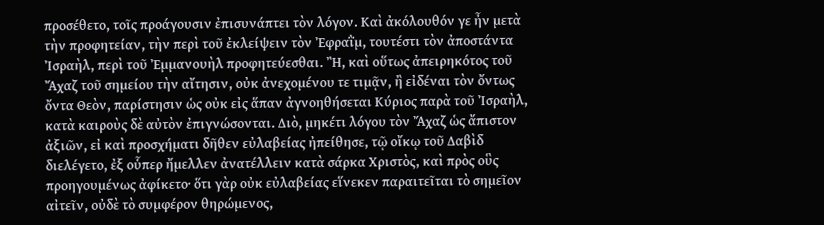προσέθετο, τοῖς προάγουσιν ἐπισυνάπτει τὸν λόγον. Καὶ ἀκόλουθόν γε ἦν μετὰ τὴν προφητείαν, τὴν περὶ τοῦ ἐκλείψειν τὸν Ἐφραῒμ, τουτέστι τὸν ἀποστάντα Ἰσραὴλ, περὶ τοῦ Ἐμμανουὴλ προφητεύεσθαι. Ἢ, καὶ οὕτως ἀπειρηκότος τοῦ Ἄχαζ τοῦ σημείου τὴν αἴτησιν, οὐκ ἀνεχομένου τε τιμᾷν, ἢ εἰδέναι τὸν ὄντως ὄντα Θεὸν, παρίστησιν ὡς οὐκ εἰς ἅπαν ἀγνοηθήσεται Κύριος παρὰ τοῦ Ἰσραὴλ, κατὰ καιροὺς δὲ αὐτὸν ἐπιγνώσονται. Διὸ, μηκέτι λόγου τὸν Ἄχαζ ὡς ἄπιστον ἀξιῶν, εἰ καὶ προσχήματι δῆθεν εὐλαβείας ἠπείθησε, τῷ οἴκῳ τοῦ Δαβὶδ διελέγετο, ἐξ οὗπερ ἤμελλεν ἀνατέλλειν κατὰ σάρκα Χριστὸς, καὶ πρὸς οὓς προηγουμένως ἀφίκετο· ὅτι γὰρ οὐκ εὐλαβείας εἵνεκεν παραιτεῖται τὸ σημεῖον αἰτεῖν, οὐδὲ τὸ συμφέρον θηρώμενος,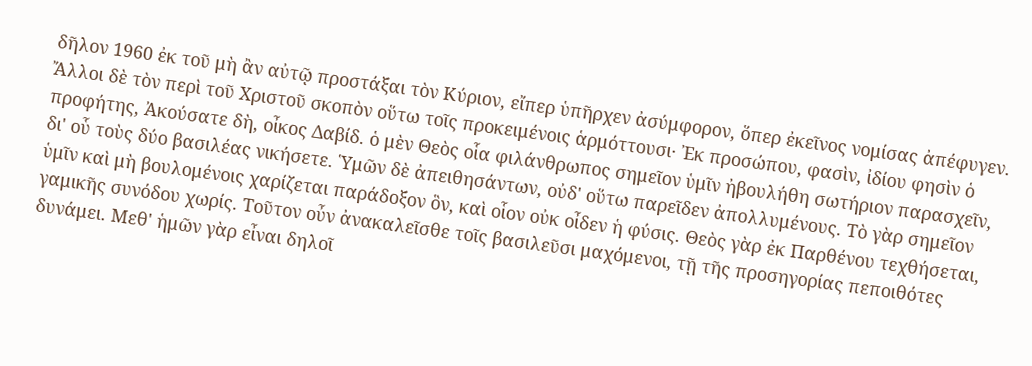δῆλον 1960 ἐκ τοῦ μὴ ἂν αὐτῷ προστάξαι τὸν Κύριον, εἴπερ ὑπῆρχεν ἀσύμφορον, ὅπερ ἐκεῖνος νομίσας ἀπέφυγεν. Ἄλλοι δὲ τὸν περὶ τοῦ Χριστοῦ σκοπὸν οὕτω τοῖς προκειμένοις ἁρμόττουσι· Ἐκ προσώπου, φασὶν, ἰδίου φησὶν ὁ προφήτης, Ἀκούσατε δὴ, οἶκος Δαβίδ. ὁ μὲν Θεὸς οἷα φιλάνθρωπος σημεῖον ὑμῖν ἠβουλήθη σωτήριον παρασχεῖν, δι' οὗ τοὺς δύο βασιλέας νικήσετε. Ὑμῶν δὲ ἀπειθησάντων, οὐδ' οὕτω παρεῖδεν ἀπολλυμένους. Τὸ γὰρ σημεῖον ὑμῖν καὶ μὴ βουλομένοις χαρίζεται παράδοξον ὃν, καὶ οἷον οὐκ οἶδεν ἡ φύσις. Θεὸς γὰρ ἐκ Παρθένου τεχθήσεται, γαμικῆς συνόδου χωρίς. Τοῦτον οὖν ἀνακαλεῖσθε τοῖς βασιλεῦσι μαχόμενοι, τῇ τῆς προσηγορίας πεποιθότες δυνάμει. Μεθ' ἡμῶν γὰρ εἶναι δηλοῖ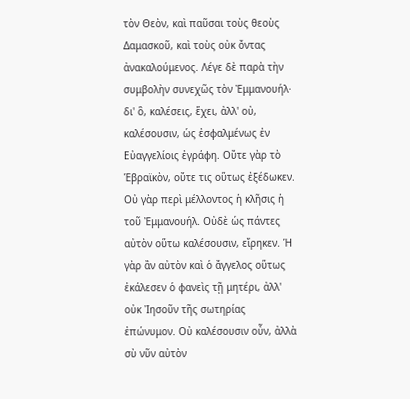τὸν Θεὸν, καὶ παῦσαι τοὺς θεοὺς Δαμασκοῦ, καὶ τοὺς οὐκ ὄντας ἀνακαλούμενος. Λέγε δὲ παρὰ τὴν συμβολὴν συνεχῶς τὸν Ἐμμανουήλ· δι' ὃ, καλέσεις, ἕχει, ἀλλ' οὐ, καλέσουσιν, ὡς ἐσφαλμένως ἐν Εὐαγγελίοις ἐγράφη. Οὔτε γὰρ τὸ Ἑβραϊκὸν, οὔτε τις οὕτως ἐξέδωκεν. Οὐ γὰρ περὶ μέλλοντος ἡ κλῆσις ἡ τοῦ Ἐμμανουήλ. Οὐδὲ ὡς πάντες αὐτὸν οὕτω καλέσουσιν, εἴρηκεν. Ἡ γὰρ ἂν αὐτὸν καὶ ὁ ἄγγελος οὕτως ἐκάλεσεν ὁ φανεὶς τῇ μητέρι, ἀλλ' οὐκ Ἰησοῦν τῆς σωτηρίας ἐπώνυμον. Οὐ καλέσουσιν οὖν, ἀλλὰ σὺ νῦν αὐτὸν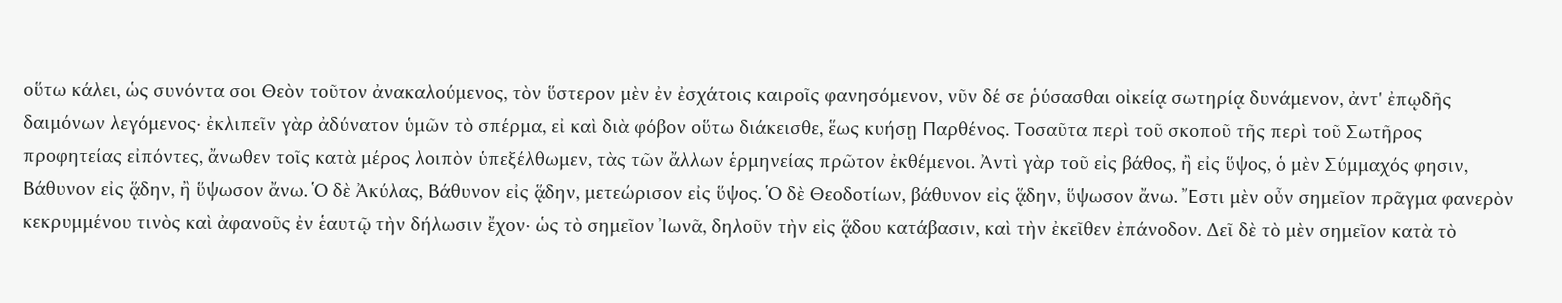οὕτω κάλει, ὡς συνόντα σοι Θεὸν τοῦτον ἀνακαλούμενος, τὸν ὕστερον μὲν ἐν ἐσχάτοις καιροῖς φανησόμενον, νῦν δέ σε ῥύσασθαι οἰκείᾳ σωτηρίᾳ δυνάμενον, ἀντ' ἐπῳδῆς δαιμόνων λεγόμενος· ἐκλιπεῖν γὰρ ἀδύνατον ὑμῶν τὸ σπέρμα, εἰ καὶ διὰ φόβον οὕτω διάκεισθε, ἕως κυήσῃ Παρθένος. Τοσαῦτα περὶ τοῦ σκοποῦ τῆς περὶ τοῦ Σωτῆρος προφητείας εἰπόντες, ἄνωθεν τοῖς κατὰ μέρος λοιπὸν ὑπεξέλθωμεν, τὰς τῶν ἄλλων ἑρμηνείας πρῶτον ἐκθέμενοι. Ἀντὶ γὰρ τοῦ εἰς βάθος, ἢ εἰς ὕψος, ὁ μὲν Σύμμαχός φησιν, Βάθυνον εἰς ᾅδην, ἢ ὕψωσον ἄνω. Ὁ δὲ Ἀκύλας, Βάθυνον εἰς ᾅδην, μετεώρισον εἰς ὕψος. Ὁ δὲ Θεοδοτίων, βάθυνον εἰς ᾅδην, ὕψωσον ἄνω. Ἔστι μὲν οὖν σημεῖον πρᾶγμα φανερὸν κεκρυμμένου τινὸς καὶ ἀφανοῦς ἐν ἑαυτῷ τὴν δήλωσιν ἔχον· ὡς τὸ σημεῖον Ἰωνᾶ, δηλοῦν τὴν εἰς ᾅδου κατάβασιν, καὶ τὴν ἐκεῖθεν ἐπάνοδον. Δεῖ δὲ τὸ μὲν σημεῖον κατὰ τὸ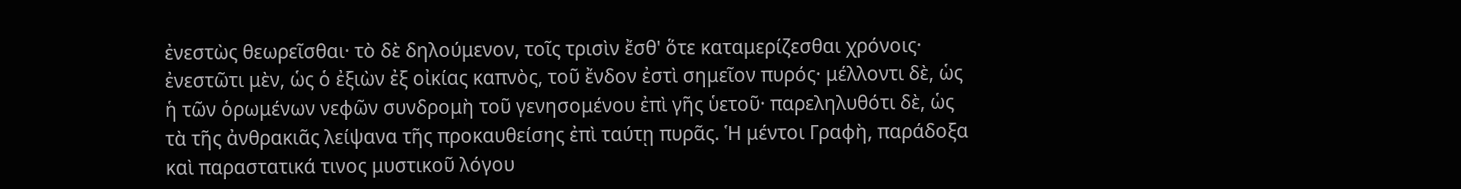ἐνεστὼς θεωρεῖσθαι· τὸ δὲ δηλούμενον, τοῖς τρισὶν ἔσθ' ὅτε καταμερίζεσθαι χρόνοις· ἐνεστῶτι μὲν, ὡς ὁ ἐξιὼν ἐξ οἰκίας καπνὸς, τοῦ ἔνδον ἐστὶ σημεῖον πυρός· μέλλοντι δὲ, ὡς ἡ τῶν ὁρωμένων νεφῶν συνδρομὴ τοῦ γενησομένου ἐπὶ γῆς ὑετοῦ· παρεληλυθότι δὲ, ὡς τὰ τῆς ἀνθρακιᾶς λείψανα τῆς προκαυθείσης ἐπὶ ταύτῃ πυρᾶς. Ἡ μέντοι Γραφὴ, παράδοξα καὶ παραστατικά τινος μυστικοῦ λόγου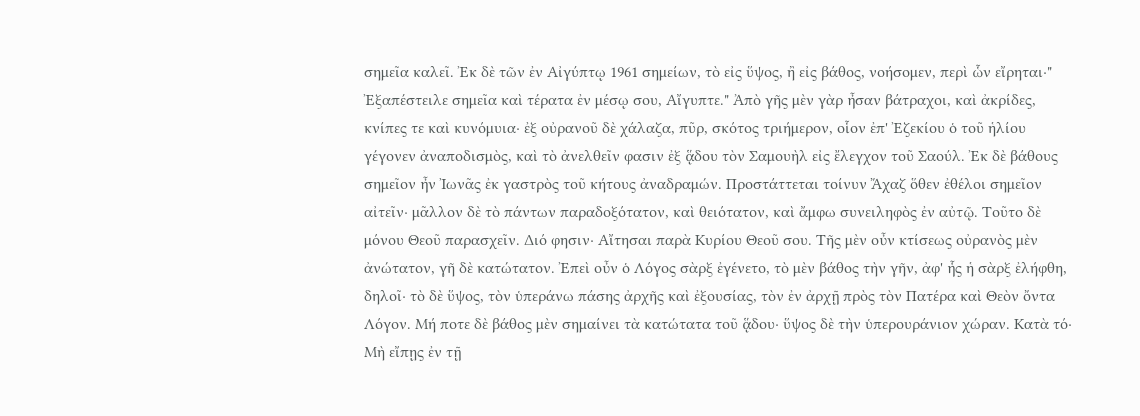σημεῖα καλεῖ. Ἐκ δὲ τῶν ἐν Αἰγύπτῳ 1961 σημείων, τὸ εἰς ὕψος, ἢ εἰς βάθος, νοήσομεν, περὶ ὧν εἴρηται·" Ἐξαπέστειλε σημεῖα καὶ τέρατα ἐν μέσῳ σου, Αἴγυπτε." Ἀπὸ γῆς μὲν γὰρ ἦσαν βάτραχοι, καὶ ἀκρίδες, κνίπες τε καὶ κυνόμυια· ἐξ οὐρανοῦ δὲ χάλαζα, πῦρ, σκότος τριήμερον, οἷον ἐπ' Ἐζεκίου ὁ τοῦ ἡλίου γέγονεν ἀναποδισμὸς, καὶ τὸ ἀνελθεῖν φασιν ἐξ ᾅδου τὸν Σαμουὴλ εἰς ἔλεγχον τοῦ Σαούλ. Ἐκ δὲ βάθους σημεῖον ἦν Ἰωνᾶς ἐκ γαστρὸς τοῦ κήτους ἀναδραμών. Προστάττεται τοίνυν Ἄχαζ ὅθεν ἐθέλοι σημεῖον αἰτεῖν· μᾶλλον δὲ τὸ πάντων παραδοξότατον, καὶ θειότατον, καὶ ἄμφω συνειληφὸς ἐν αὐτῷ. Τοῦτο δὲ μόνου Θεοῦ παρασχεῖν. Διό φησιν· Αἴτησαι παρὰ Κυρίου Θεοῦ σου. Τῆς μὲν οὖν κτίσεως οὐρανὸς μὲν ἀνώτατον, γῆ δὲ κατώτατον. Ἐπεὶ οὖν ὁ Λόγος σὰρξ ἐγένετο, τὸ μὲν βάθος τὴν γῆν, ἀφ' ἧς ἡ σὰρξ ἐλήφθη, δηλοῖ· τὸ δὲ ὕψος, τὸν ὑπεράνω πάσης ἀρχῆς καὶ ἐξουσίας, τὸν ἐν ἀρχῇ πρὸς τὸν Πατέρα καὶ Θεὸν ὄντα Λόγον. Μή ποτε δὲ βάθος μὲν σημαίνει τὰ κατώτατα τοῦ ᾅδου· ὕψος δὲ τὴν ὑπερουράνιον χώραν. Κατὰ τό· Μὴ εἴπῃς ἐν τῇ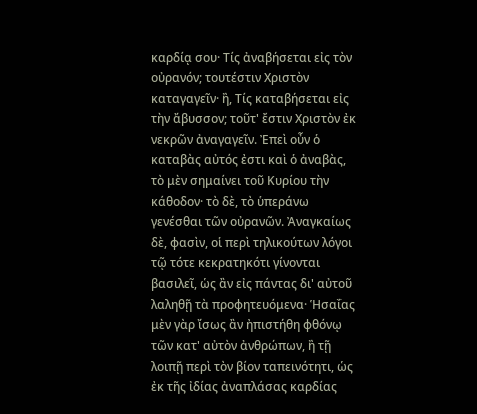καρδίᾳ σου· Τίς ἀναβήσεται εἰς τὸν οὐρανόν; τουτέστιν Χριστὸν καταγαγεῖν· ἢ, Τίς καταβήσεται εἰς τὴν ἄβυσσον; τοῦτ' ἔστιν Χριστὸν ἐκ νεκρῶν ἀναγαγεῖν. Ἐπεὶ οὖν ὁ καταβὰς αὐτός ἐστι καὶ ὁ ἀναβὰς, τὸ μὲν σημαίνει τοῦ Κυρίου τὴν κάθοδον· τὸ δὲ, τὸ ὑπεράνω γενέσθαι τῶν οὐρανῶν. Ἀναγκαίως δὲ, φασὶν, οἱ περὶ τηλικούτων λόγοι τῷ τότε κεκρατηκότι γίνονται βασιλεῖ, ὡς ἂν εἰς πάντας δι' αὐτοῦ λαληθῇ τὰ προφητευόμενα· Ἡσαΐας μὲν γὰρ ἴσως ἂν ἠπιστήθη φθόνῳ τῶν κατ' αὐτὸν ἀνθρώπων, ἢ τῇ λοιπῇ περὶ τὸν βίον ταπεινότητι, ὡς ἐκ τῆς ἰδίας ἀναπλάσας καρδίας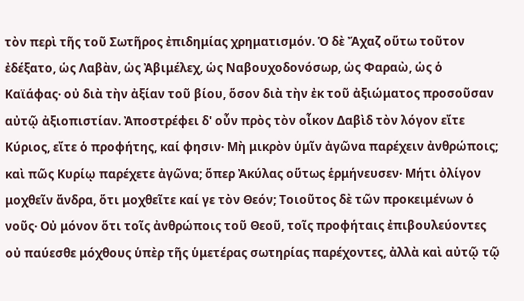τὸν περὶ τῆς τοῦ Σωτῆρος ἐπιδημίας χρηματισμόν. Ὁ δὲ Ἄχαζ οὕτω τοῦτον ἐδέξατο, ὡς Λαβὰν, ὡς Ἀβιμέλεχ, ὡς Ναβουχοδονόσωρ, ὡς Φαραὼ, ὡς ὁ Καϊάφας· οὐ διὰ τὴν ἀξίαν τοῦ βίου, ὅσον διὰ τὴν ἐκ τοῦ ἀξιώματος προσοῦσαν αὐτῷ ἀξιοπιστίαν. Ἀποστρέφει δ' οὖν πρὸς τὸν οἶκον Δαβὶδ τὸν λόγον εἴτε Κύριος, εἴτε ὁ προφήτης, καί φησιν· Μὴ μικρὸν ὑμῖν ἀγῶνα παρέχειν ἀνθρώποις; καὶ πῶς Κυρίῳ παρέχετε ἀγῶνα; ὅπερ Ἀκύλας οὕτως ἑρμήνευσεν· Μήτι ὀλίγον μοχθεῖν ἄνδρα, ὅτι μοχθεῖτε καί γε τὸν Θεόν; Τοιοῦτος δὲ τῶν προκειμένων ὁ νοῦς· Οὐ μόνον ὅτι τοῖς ἀνθρώποις τοῦ Θεοῦ, τοῖς προφήταις ἐπιβουλεύοντες οὐ παύεσθε μόχθους ὑπὲρ τῆς ὑμετέρας σωτηρίας παρέχοντες, ἀλλὰ καὶ αὐτῷ τῷ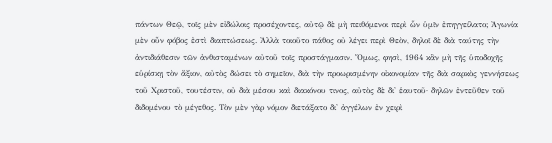πάντων Θεῷ, τοῖς μὲν εἰδώλοις προσέχοντες, αὐτῷ δὲ μὴ πειθόμενοι περὶ ὧν ὑμῖν ἐπηγγείλατο; Ἀγωνία μὲν οὖν φόβος ἐστὶ διαπτώσεως. Ἀλλὰ τοιοῦτο πάθος οὐ λέγει περὶ Θεὸν, δηλοῖ δὲ διὰ ταύτης τὴν ἀντιδιάθεσιν τῶν ἀνθισταμένων αὐτοῦ τοῖς προστάγμασιν. Ὅμως, φησὶ, 1964 κἂν μὴ τῆς ὑποδοχῆς εὑρίσκῃ τὸν ἄξιον, αὐτὸς δώσει τὸ σημεῖον, διὰ τὴν προωρισμένην οἰκονομίαν τῆς διὰ σαρκὸς γεννήσεως τοῦ Χριστοῦ, τουτέστιν, οὐ διὰ μέσου καὶ διακόνου τινος, αὐτὸς δὲ δι' ἑαυτοῦ· δηλῶν ἐντεῦθεν τοῦ διδομένου τὸ μέγεθος. Τὸν μὲν γὰρ νόμον διετάξατο δι' ἀγγέλων ἐν χειρὶ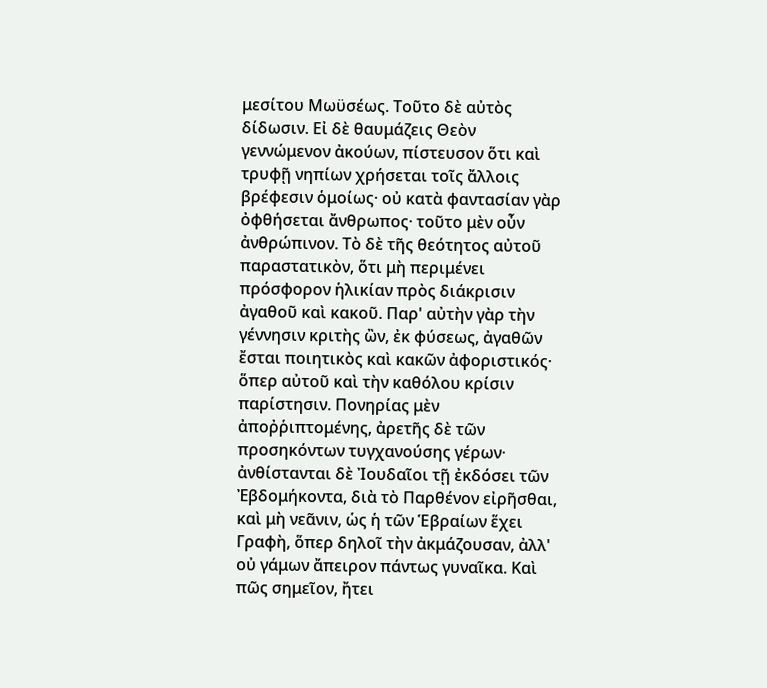μεσίτου Μωϋσέως. Τοῦτο δὲ αὐτὸς δίδωσιν. Εἰ δὲ θαυμάζεις Θεὸν γεννώμενον ἀκούων, πίστευσον ὅτι καὶ τρυφῇ νηπίων χρήσεται τοῖς ἄλλοις βρέφεσιν ὁμοίως· οὐ κατὰ φαντασίαν γὰρ ὀφθήσεται ἄνθρωπος· τοῦτο μὲν οὖν ἀνθρώπινον. Τὸ δὲ τῆς θεότητος αὐτοῦ παραστατικὸν, ὅτι μὴ περιμένει πρόσφορον ἡλικίαν πρὸς διάκρισιν ἀγαθοῦ καὶ κακοῦ. Παρ' αὐτὴν γὰρ τὴν γέννησιν κριτὴς ὢν, ἐκ φύσεως, ἀγαθῶν ἔσται ποιητικὸς καὶ κακῶν ἀφοριστικός· ὅπερ αὐτοῦ καὶ τὴν καθόλου κρίσιν παρίστησιν. Πονηρίας μὲν ἀποῤῥιπτομένης, ἀρετῆς δὲ τῶν προσηκόντων τυγχανούσης γέρων· ἀνθίστανται δὲ Ἰουδαῖοι τῇ ἐκδόσει τῶν Ἐβδομήκοντα, διὰ τὸ Παρθένον εἰρῆσθαι, καὶ μὴ νεᾶνιν, ὡς ἡ τῶν Ἑβραίων ἕχει Γραφὴ, ὅπερ δηλοῖ τὴν ἀκμάζουσαν, ἀλλ' οὐ γάμων ἄπειρον πάντως γυναῖκα. Καὶ πῶς σημεῖον, ἤτει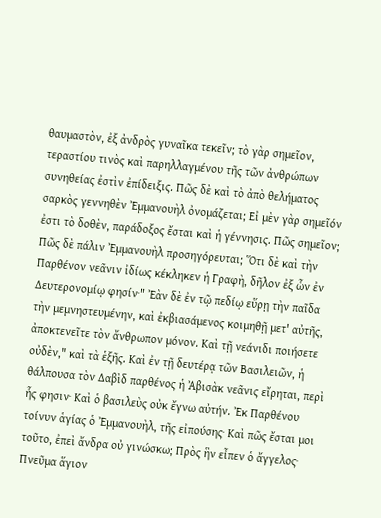θαυμαστὸν, ἐξ ἀνδρὸς γυναῖκα τεκεῖν; τὸ γὰρ σημεῖον, τεραστίου τινὸς καὶ παρηλλαγμένου τῆς τῶν ἀνθρώπων συνηθείας ἐστὶν ἐπίδειξις. Πῶς δὲ καὶ τὸ ἀπὸ θελήματος σαρκὸς γεννηθὲν Ἐμμανουὴλ ὀνομάζεται; Εἰ μὲν γὰρ σημεῖόν ἐστι τὸ δοθὲν, παράδοξος ἔσται καὶ ἡ γέννησις. Πῶς σημεῖον; Πῶς δὲ πάλιν Ἐμμανουὴλ προσηγόρευται; Ὅτι δὲ καὶ τὴν Παρθένον νεᾶνιν ἰδίως κέκληκεν ἡ Γραφὴ, δῆλον ἐξ ὧν ἐν Δευτερονομίῳ φησίν·" Ἐὰν δὲ ἐν τῷ πεδίῳ εὕρῃ τὴν παῖδα τὴν μεμνηστευμένην, καὶ ἐκβιασάμενος κοιμηθῇ μετ' αὐτῆς, ἀποκτενεῖτε τὸν ἄνθρωπον μόνον. Καὶ τῇ νεάνιδι ποιήσετε οὐδὲν," καὶ τὰ ἑξῆς. Καὶ ἐν τῇ δευτέρᾳ τῶν Βασιλειῶν, ἡ θάλπουσα τὸν Δαβὶδ παρθένος ἡ Ἀβισὰκ νεᾶνις εἴρηται, περὶ ἧς φησιν· Καὶ ὁ βασιλεὺς οὐκ ἔγνω αὐτήν. Ἐκ Παρθένου τοίνυν ἁγίας ὁ Ἐμμανουὴλ, τῆς εἰπούσης· Καὶ πῶς ἔσται μοι τοῦτο, ἐπεὶ ἄνδρα οὐ γινώσκω; Πρὸς ἣν εἶπεν ὁ ἄγγελος· Πνεῦμα ἅγιον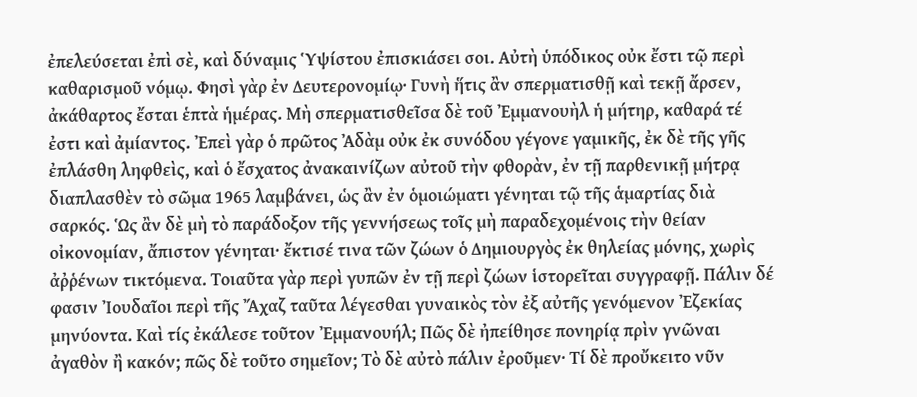ἐπελεύσεται ἐπὶ σὲ, καὶ δύναμις Ὑψίστου ἐπισκιάσει σοι. Αὐτὴ ὑπόδικος οὐκ ἔστι τῷ περὶ καθαρισμοῦ νόμῳ. Φησὶ γὰρ ἐν Δευτερονομίῳ· Γυνὴ ἥτις ἂν σπερματισθῇ καὶ τεκῇ ἄρσεν, ἀκάθαρτος ἔσται ἑπτὰ ἡμέρας. Μὴ σπερματισθεῖσα δὲ τοῦ Ἐμμανουὴλ ἡ μήτηρ, καθαρά τέ ἐστι καὶ ἀμίαντος. Ἐπεὶ γὰρ ὁ πρῶτος Ἀδὰμ οὐκ ἐκ συνόδου γέγονε γαμικῆς, ἐκ δὲ τῆς γῆς ἐπλάσθη ληφθεὶς, καὶ ὁ ἔσχατος ἀνακαινίζων αὐτοῦ τὴν φθορὰν, ἐν τῇ παρθενικῇ μήτρᾳ διαπλασθὲν τὸ σῶμα 1965 λαμβάνει, ὡς ἂν ἐν ὁμοιώματι γένηται τῷ τῆς ἁμαρτίας διὰ σαρκός. Ὡς ἂν δὲ μὴ τὸ παράδοξον τῆς γεννήσεως τοῖς μὴ παραδεχομένοις τὴν θείαν οἰκονομίαν, ἄπιστον γένηται· ἔκτισέ τινα τῶν ζώων ὁ Δημιουργὸς ἐκ θηλείας μόνης, χωρὶς ἀῤῥένων τικτόμενα. Τοιαῦτα γὰρ περὶ γυπῶν ἐν τῇ περὶ ζώων ἱστορεῖται συγγραφῇ. Πάλιν δέ φασιν Ἰουδαῖοι περὶ τῆς Ἄχαζ ταῦτα λέγεσθαι γυναικὸς τὸν ἐξ αὐτῆς γενόμενον Ἐζεκίας μηνύοντα. Καὶ τίς ἐκάλεσε τοῦτον Ἐμμανουήλ; Πῶς δὲ ἠπείθησε πονηρίᾳ πρὶν γνῶναι ἀγαθὸν ἢ κακόν; πῶς δὲ τοῦτο σημεῖον; Τὸ δὲ αὐτὸ πάλιν ἐροῦμεν· Τί δὲ προὔκειτο νῦν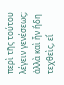περὶ τῆς τούτου λέγειν γενέσεως; ἀλλὰ καὶ ἦν ἤδη τεχθεὶς, εἴ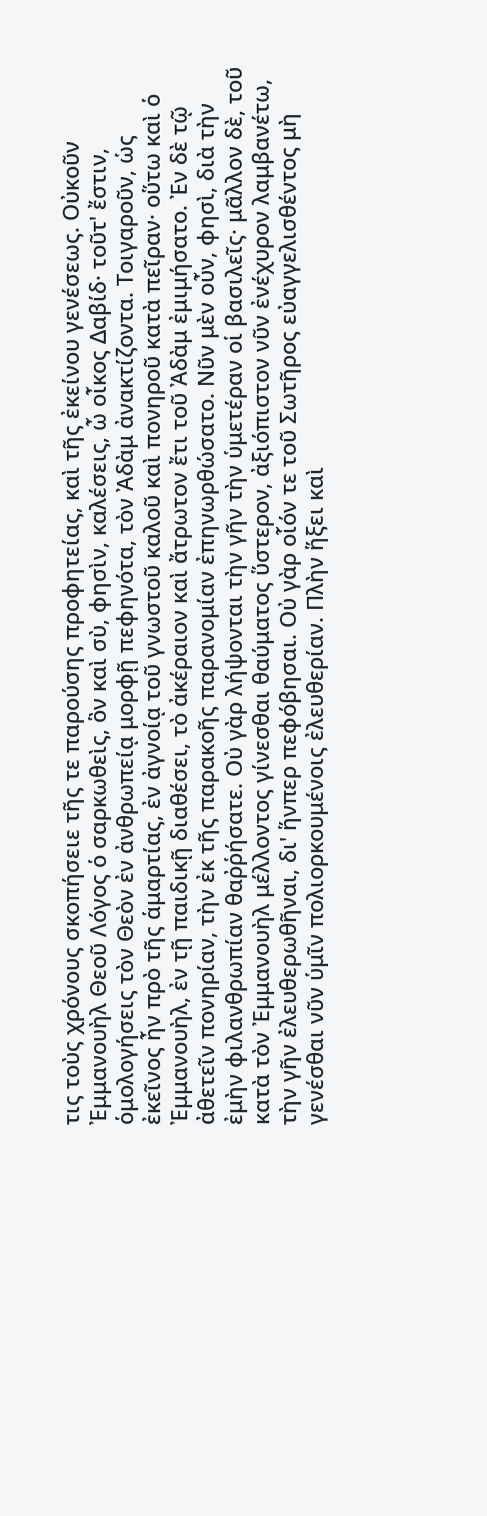τις τοὺς χρόνους σκοπήσειε τῆς τε παρούσης προφητείας, καὶ τῆς ἐκείνου γενέσεως. Οὐκοῦν Ἐμμανουὴλ Θεοῦ Λόγος ὁ σαρκωθεὶς, ὃν καὶ σὺ, φησὶν, καλέσεις, ὦ οἶκος Δαβίδ· τοῦτ' ἔστιν, ὁμολογήσεις τὸν Θεὸν ἐν ἀνθρωπείᾳ μορφῇ πεφηνότα, τὸν Ἀδὰμ ἀνακτίζοντα. Τοιγαροῦν, ὡς ἐκεῖνος ἦν πρὸ τῆς ἁμαρτίας, ἐν ἀγνοίᾳ τοῦ γνωστοῦ καλοῦ καὶ πονηροῦ κατὰ πεῖραν· οὕτω καὶ ὁ Ἐμμανουὴλ, ἐν τῇ παιδικῇ διαθέσει, τὸ ἀκέραιον καὶ ἄτρωτον ἔτι τοῦ Ἀδὰμ ἐμιμήσατο. Ἐν δὲ τῷ ἀθετεῖν πονηρίαν, τὴν ἐκ τῆς παρακοῆς παρανομίαν ἐπηνωρθώσατο. Νῦν μὲν οὖν, φησὶ, διὰ τὴν ἐμὴν φιλανθρωπίαν θαῤῥήσατε. Οὐ γὰρ λήψονται τὴν γῆν τὴν ὑμετέραν οἱ βασιλεῖς· μᾶλλον δὲ, τοῦ κατὰ τὸν Ἐμμανουὴλ μέλλοντος γίνεσθαι θαύματος ὕστερον, ἀξιόπιστον νῦν ἐνέχυρον λαμβανέτω, τὴν γῆν ἐλευθερωθῆναι, δι' ἥνπερ πεφόβησαι. Οὐ γὰρ οἷόν τε τοῦ Σωτῆρος εὐαγγελισθέντος μὴ γενέσθαι νῦν ὑμῖν πολιορκουμένοις ἐλευθερίαν. Πλὴν ἥξει καὶ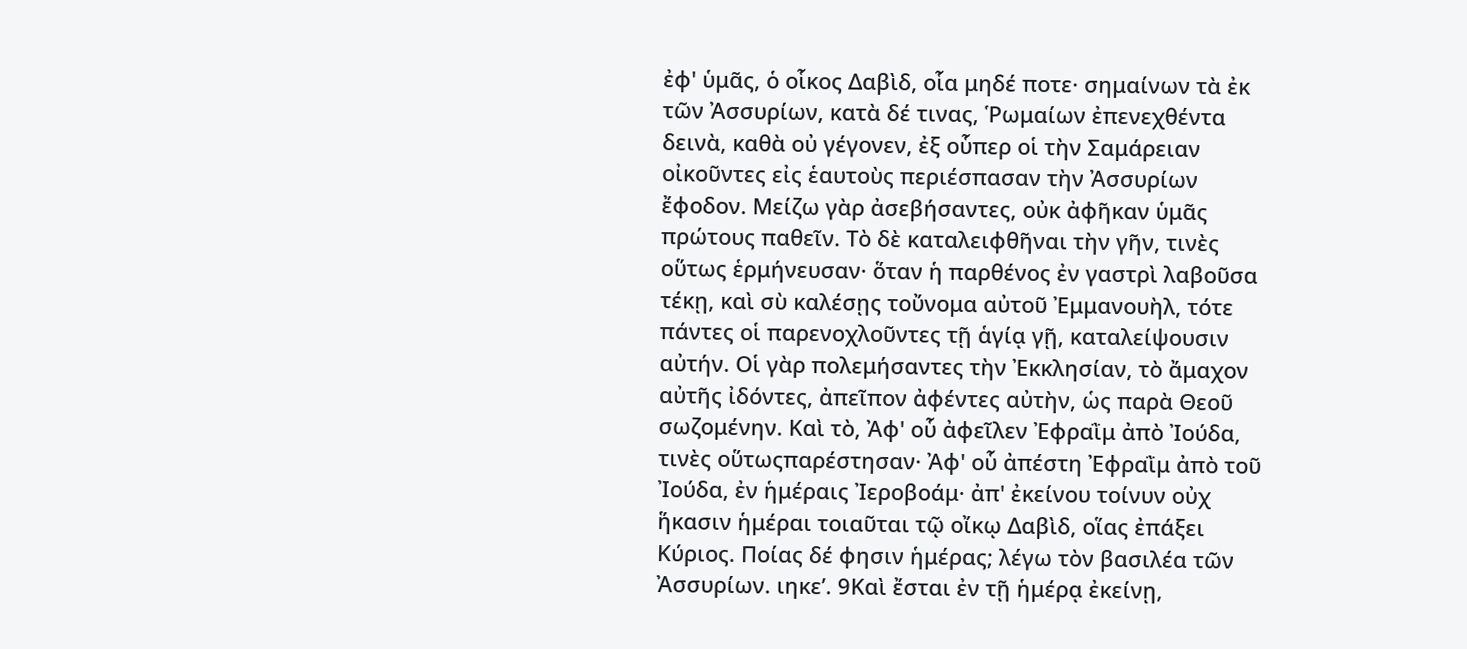ἐφ' ὑμᾶς, ὁ οἷκος Δαβὶδ, οἷα μηδέ ποτε· σημαίνων τὰ ἐκ τῶν Ἀσσυρίων, κατὰ δέ τινας, Ῥωμαίων ἐπενεχθέντα δεινὰ, καθὰ οὐ γέγονεν, ἐξ οὗπερ οἱ τὴν Σαμάρειαν οἰκοῦντες εἰς ἑαυτοὺς περιέσπασαν τὴν Ἀσσυρίων ἔφοδον. Μείζω γὰρ ἀσεβήσαντες, οὐκ ἀφῆκαν ὑμᾶς πρώτους παθεῖν. Τὸ δὲ καταλειφθῆναι τὴν γῆν, τινὲς οὕτως ἑρμήνευσαν· ὅταν ἡ παρθένος ἐν γαστρὶ λαβοῦσα τέκῃ, καὶ σὺ καλέσῃς τοὔνομα αὐτοῦ Ἐμμανουὴλ, τότε πάντες οἱ παρενοχλοῦντες τῇ ἁγίᾳ γῇ, καταλείψουσιν αὐτήν. Οἱ γὰρ πολεμήσαντες τὴν Ἐκκλησίαν, τὸ ἄμαχον αὐτῆς ἰδόντες, ἀπεῖπον ἀφέντες αὐτὴν, ὡς παρὰ Θεοῦ σωζομένην. Καὶ τὸ, Ἀφ' οὗ ἀφεῖλεν Ἐφραῒμ ἀπὸ Ἰούδα, τινὲς οὕτωςπαρέστησαν· Ἀφ' οὗ ἀπέστη Ἐφραῒμ ἀπὸ τοῦ Ἰούδα, ἐν ἡμέραις Ἰεροβοάμ· ἀπ' ἐκείνου τοίνυν οὐχ ἥκασιν ἡμέραι τοιαῦται τῷ οἴκῳ Δαβὶδ, οἵας ἐπάξει Κύριος. Ποίας δέ φησιν ἡμέρας; λέγω τὸν βασιλέα τῶν Ἀσσυρίων. ιηκεʹ. 9Καὶ ἔσται ἐν τῇ ἡμέρᾳ ἐκείνῃ,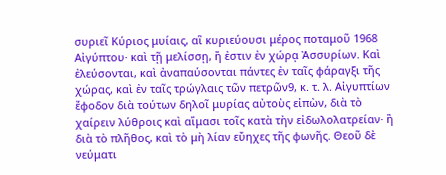συριεῖ Κύριος μυίαις, αἳ κυριεύουσι μέρος ποταμοῦ 1968 Αἰγύπτου· καὶ τῇ μελίσσῃ, ἤ ἐστιν ἐν χώρᾳ Ἀσσυρίων. Καὶ ἐλεύσονται, καὶ ἀναπαύσονται πάντες ἐν ταῖς φάραγξι τῆς χώρας, καὶ ἐν ταῖς τρώγλαις τῶν πετρῶν9, κ. τ. λ. Αἰγυπτίων ἔφοδον διὰ τούτων δηλοῖ μυρίας αὐτοὺς εἰπὼν, διὰ τὸ χαίρειν λύθροις καὶ αἵμασι τοῖς κατὰ τὴν εἰδωλολατρείαν· ἢ διὰ τὸ πλῆθος, καὶ τὸ μὴ λίαν εὔηχες τῆς φωνῆς. Θεοῦ δὲ νεύματι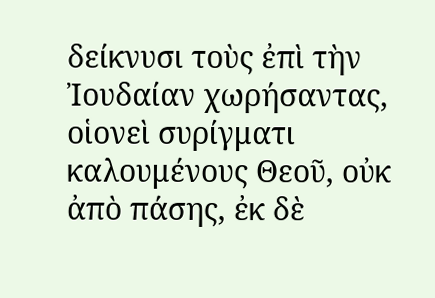δείκνυσι τοὺς ἐπὶ τὴν Ἰουδαίαν χωρήσαντας, οἱονεὶ συρίγματι καλουμένους Θεοῦ, οὐκ ἀπὸ πάσης, ἐκ δὲ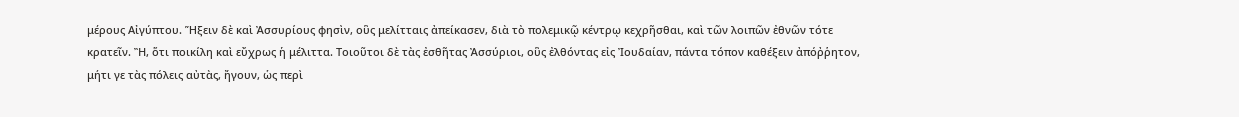μέρους Αἰγύπτου. Ἥξειν δὲ καὶ Ἀσσυρίους φησὶν, οὓς μελίτταις ἀπείκασεν, διὰ τὸ πολεμικῷ κέντρῳ κεχρῆσθαι, καὶ τῶν λοιπῶν ἐθνῶν τότε κρατεῖν. Ἢ, ὅτι ποικίλη καὶ εὔχρως ἡ μέλιττα. Τοιοῦτοι δὲ τὰς ἐσθῆτας Ἀσσύριοι, οὓς ἐλθόντας εἰς Ἰουδαίαν, πάντα τόπον καθέξειν ἀπόῤῥητον, μήτι γε τὰς πόλεις αὐτὰς, ἤγουν, ὡς περὶ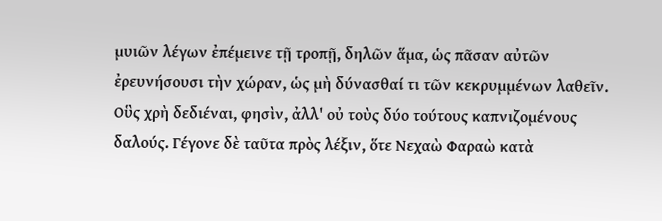μυιῶν λέγων ἐπέμεινε τῇ τροπῇ, δηλῶν ἅμα, ὡς πᾶσαν αὐτῶν ἐρευνήσουσι τὴν χώραν, ὡς μὴ δύνασθαί τι τῶν κεκρυμμένων λαθεῖν. Οὓς χρὴ δεδιέναι, φησὶν, ἀλλ' οὐ τοὺς δύο τούτους καπνιζομένους δαλούς. Γέγονε δὲ ταῦτα πρὸς λέξιν, ὅτε Νεχαὼ Φαραὼ κατὰ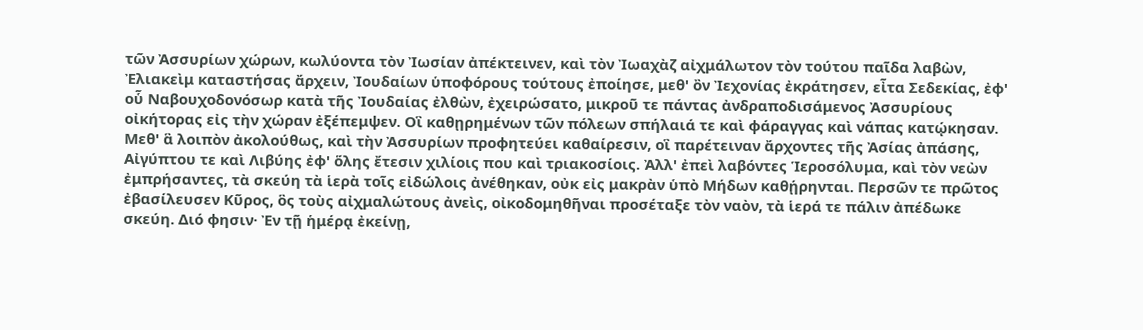τῶν Ἀσσυρίων χώρων, κωλύοντα τὸν Ἰωσίαν ἀπέκτεινεν, καὶ τὸν Ἰωαχὰζ αἰχμάλωτον τὸν τούτου παῖδα λαβὼν, Ἐλιακεὶμ καταστήσας ἄρχειν, Ἰουδαίων ὑποφόρους τούτους ἐποίησε, μεθ' ὂν Ἰεχονίας ἐκράτησεν, εἶτα Σεδεκίας, ἐφ' οὗ Ναβουχοδονόσωρ κατὰ τῆς Ἰουδαίας ἐλθὼν, ἐχειρώσατο, μικροῦ τε πάντας ἀνδραποδισάμενος Ἀσσυρίους οἰκήτορας εἰς τὴν χώραν ἐξέπεμψεν. Οἳ καθῃρημένων τῶν πόλεων σπήλαιά τε καὶ φάραγγας καὶ νάπας κατῴκησαν. Μεθ' ἃ λοιπὸν ἀκολούθως, καὶ τὴν Ἀσσυρίων προφητεύει καθαίρεσιν, οἳ παρέτειναν ἄρχοντες τῆς Ἀσίας ἀπάσης, Αἰγύπτου τε καὶ Λιβύης ἐφ' ὅλης ἔτεσιν χιλίοις που καὶ τριακοσίοις. Ἀλλ' ἐπεὶ λαβόντες Ἱεροσόλυμα, καὶ τὸν νεὼν ἐμπρήσαντες, τὰ σκεύη τὰ ἱερὰ τοῖς εἰδώλοις ἀνέθηκαν, οὐκ εἰς μακρὰν ὑπὸ Μήδων καθῄρηνται. Περσῶν τε πρῶτος ἐβασίλευσεν Κῦρος, ὃς τοὺς αἰχμαλώτους ἀνεὶς, οἰκοδομηθῆναι προσέταξε τὸν ναὸν, τὰ ἱερά τε πάλιν ἀπέδωκε σκεύη. Διό φησιν· Ἐν τῇ ἡμέρᾳ ἐκείνῃ,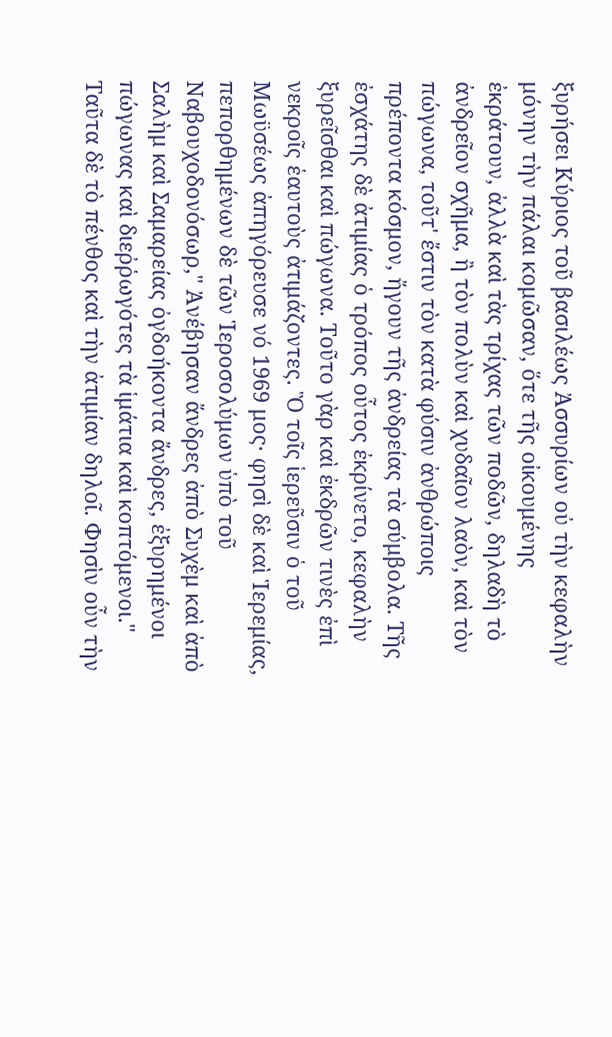ξυρήσει Κύριος τοῦ βασιλέως Ἀσσυρίων οὐ τὴν κεφαλὴν μόνην τὴν πάλαι κομῶσαν, ὅτε τῆς οἰκουμένης ἐκράτουν, ἀλλὰ καὶ τὰς τρίχας τῶν ποδῶν, δηλαδὴ τὸ ἀνδρεῖον σχῆμα, ἢ τὸν πολὺν καὶ χυδαῖον λαὸν, καὶ τὸν πώγωνα, τοῦτ' ἔστιν τὸν κατὰ φύσιν ἀνθρώποις πρέποντα κόσμον, ἤγουν τῆς ἀνδρείας τὰ σύμβολα. Τῆς ἐσχάτης δὲ ἀτιμίας ὁ τρόπος οὗτος ἐκρίνετο, κεφαλὴν ξυρεῖσθαι καὶ πώγωνα. Τοῦτο γὰρ καὶ ἐκδρῶν τινὲς ἐπὶ νεκροῖς ἑαυτοὺς ἀτιμάζοντες. Ὃ τοῖς ἱερεῦσιν ὁ τοῦ Μωϋσέως ἀπηγόρευσε νό 1969 μος· φησὶ δὲ καὶ Ἱερεμίας, πεπορθημένων δὲ τῶν Ἱεροσολύμων ὑπὸ τοῦ Ναβουχοδονόσωρ," Ἀνέβησαν ἄνδρες ἀπὸ Συχὲμ καὶ ἀπὸ Σαλὴμ καὶ Σαμαρείας ὀγδοήκοντα ἄνδρες, ἐξυρημένοι πώγωνας καὶ διεῤῥωγότες τὰ ἱμάτια καὶ κοπτόμενοι." Ταῦτα δὲ τὸ πένθος καὶ τὴν ἀτιμίαν δηλοῖ. Φησὶν οὖν τὴν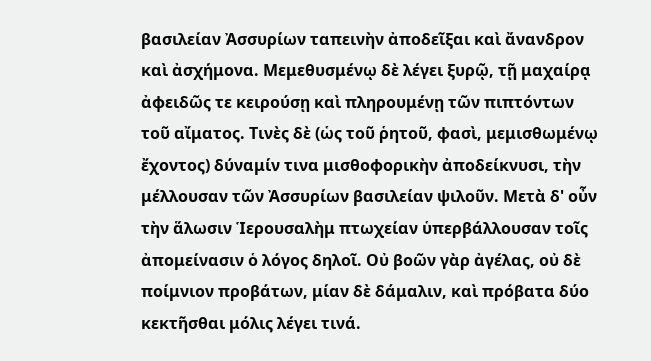βασιλείαν Ἀσσυρίων ταπεινὴν ἀποδεῖξαι καὶ ἄνανδρον καὶ ἀσχήμονα. Μεμεθυσμένῳ δὲ λέγει ξυρῷ, τῇ μαχαίρᾳ ἀφειδῶς τε κειρούσῃ καὶ πληρουμένῃ τῶν πιπτόντων τοῦ αἴματος. Τινὲς δὲ (ὡς τοῦ ῥητοῦ, φασὶ, μεμισθωμένῳ ἔχοντος) δύναμίν τινα μισθοφορικὴν ἀποδείκνυσι, τὴν μέλλουσαν τῶν Ἀσσυρίων βασιλείαν ψιλοῦν. Μετὰ δ' οὖν τὴν ἅλωσιν Ἱερουσαλὴμ πτωχείαν ὑπερβάλλουσαν τοῖς ἀπομείνασιν ὁ λόγος δηλοῖ. Οὐ βοῶν γὰρ ἀγέλας, οὐ δὲ ποίμνιον προβάτων, μίαν δὲ δάμαλιν, καὶ πρόβατα δύο κεκτῆσθαι μόλις λέγει τινά.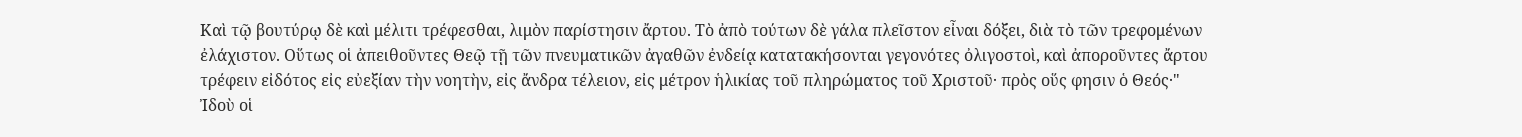Καὶ τῷ βουτύρῳ δὲ καὶ μέλιτι τρέφεσθαι, λιμὸν παρίστησιν ἄρτου. Τὸ ἀπὸ τούτων δὲ γάλα πλεῖστον εἶναι δόξει, διὰ τὸ τῶν τρεφομένων ἐλάχιστον. Οὕτως οἱ ἀπειθοῦντες Θεῷ τῇ τῶν πνευματικῶν ἀγαθῶν ἐνδείᾳ κατατακήσονται γεγονότες ὀλιγοστοὶ, καὶ ἀποροῦντες ἄρτου τρέφειν εἰδότος εἰς εὐεξίαν τὴν νοητὴν, εἰς ἄνδρα τέλειον, εἰς μέτρον ἡλικίας τοῦ πληρώματος τοῦ Χριστοῦ· πρὸς οὕς φησιν ὁ Θεός·" Ἰδοὺ οἱ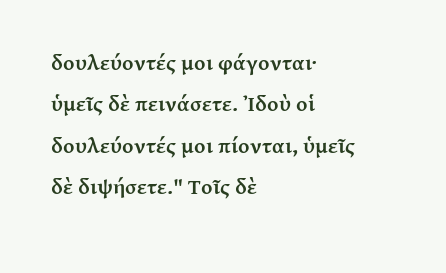δουλεύοντές μοι φάγονται· ὑμεῖς δὲ πεινάσετε. Ἰδοὺ οἱ δουλεύοντές μοι πίονται, ὑμεῖς δὲ διψήσετε." Τοῖς δὲ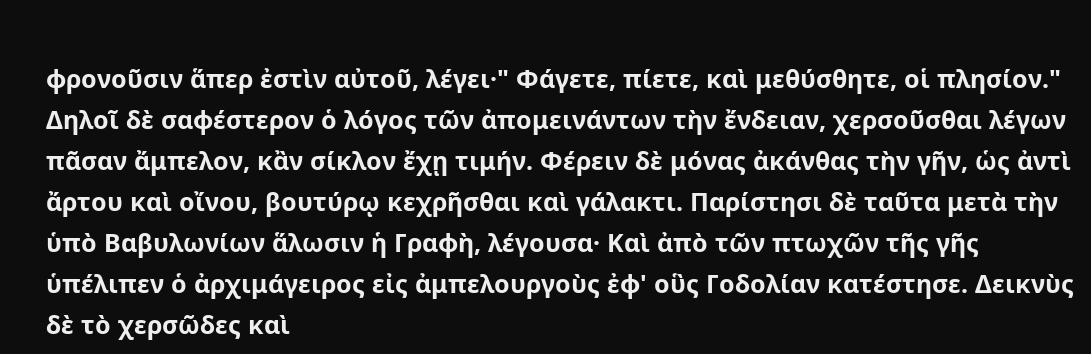φρονοῦσιν ἅπερ ἐστὶν αὐτοῦ, λέγει·" Φάγετε, πίετε, καὶ μεθύσθητε, οἱ πλησίον." Δηλοῖ δὲ σαφέστερον ὁ λόγος τῶν ἀπομεινάντων τὴν ἔνδειαν, χερσοῦσθαι λέγων πᾶσαν ἄμπελον, κἂν σίκλον ἔχῃ τιμήν. Φέρειν δὲ μόνας ἀκάνθας τὴν γῆν, ὡς ἀντὶ ἄρτου καὶ οἴνου, βουτύρῳ κεχρῆσθαι καὶ γάλακτι. Παρίστησι δὲ ταῦτα μετὰ τὴν ὑπὸ Βαβυλωνίων ἅλωσιν ἡ Γραφὴ, λέγουσα· Καὶ ἀπὸ τῶν πτωχῶν τῆς γῆς ὑπέλιπεν ὁ ἀρχιμάγειρος εἰς ἀμπελουργοὺς ἐφ' οὓς Γοδολίαν κατέστησε. Δεικνὺς δὲ τὸ χερσῶδες καὶ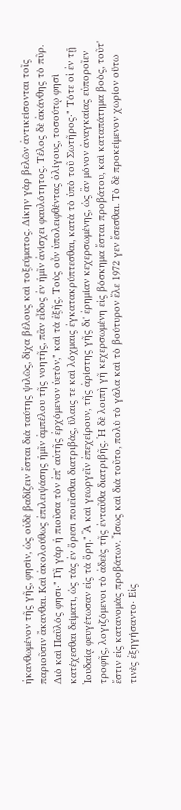ἠκανθωμένον τῆς γῆς, φησὶν, ὡς οὐδὲ βαδίζειν ἔσται διὰ ταύτης ψιλῶς, δίχα βέλους καὶ τοξεύματος. Δίκην γὰρ βελῶν ἀντικείσονται τοῖς παριοῦσιν ἄκανθαι. Καὶ ἀκολούθως ἐπιλειψάσης ἡμῖν ἀμπέλου τῆς νοητῆς, πᾶν εἶδος ἐν ἡμῖν ἀνίσχει φαυλότητος. Τέλος δὲ ἀκάνθης τὸ πῦρ. Διὸ καὶ Παῦλός φησι·" Γῆ γὰρ ἡ πιοῦσα τὸν ἐπ' αὐτῆς ἐρχόμενον ὑετὸν," καὶ τὰ ἑξῆς. Τοὺς οὖν ὑπολειφθέντας ὀλίγους, τοσούτῳ φησὶ κατέχεσθαι δείματι, ὡς τὰς ἐν ὄρεσι ποιεῖσθαι διατριβὰς, ὕλαις τε καὶ λόχμαις ἐγκατακρύπτεσθαι, κατὰ τὸ ὑπὸ τοῦ Σωτῆρος·" Τότε οἱ ἐν τῇ Ἰουδαίᾳ φευγέτωσαν εἰς τὰ ὄρη." Ἃ καὶ γεωργεῖν ἐπεχείρουν, τῆς ἀρίστης γῆς δι' ἐρημίαν κεχερσωμένης, ὡς ἂν μόνον ἀναγκαίας εὐποροῖεν τροφῆς, λογιζόμενοι τὸ ἀδεὲς τῆς ἐνταῦθα διατριβῆς. Ἡ δὲ λοιπὴ γῆ κεχερσωμένη εἰς βόσκημα ἔσται προβάτου, καὶ καταπάτημα βοὸς, τοῦτ' ἔστιν εἰς κατανομὰς προβάτων. Ἴσως καὶ διὰ τοῦτο, πολὺ τὸ γάλα καὶ τὸ βούτυρον ἔλε 1972 γεν ἔσεσθαι. Τὸ δὲ προκείμενον χωρίον οὕτω τινὲς ἐξηγήσαντο· Εἰς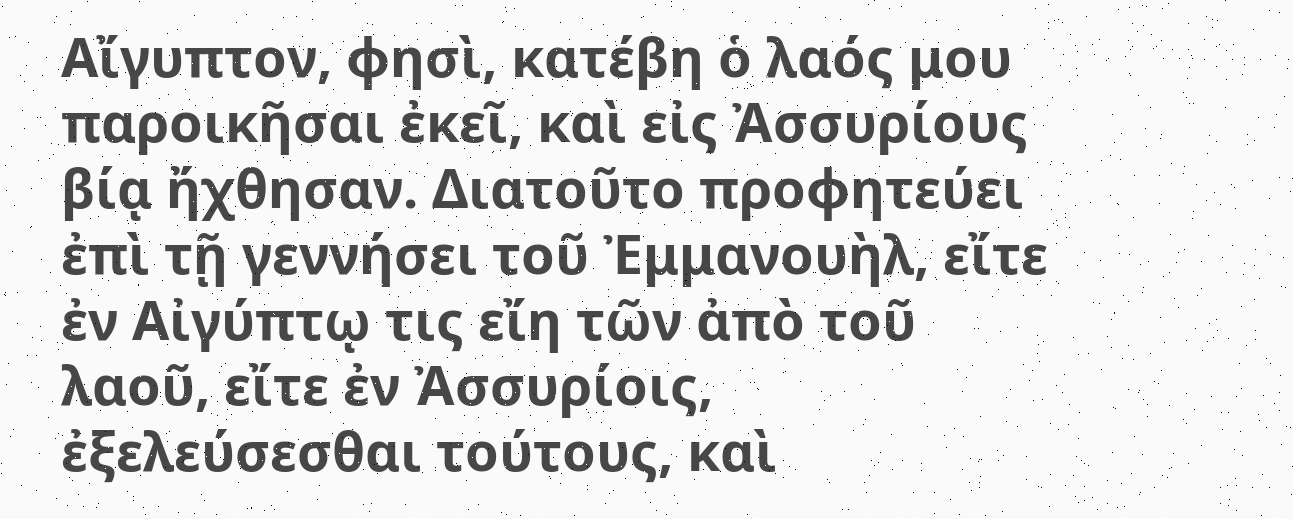Αἴγυπτον, φησὶ, κατέβη ὁ λαός μου παροικῆσαι ἐκεῖ, καὶ εἰς Ἀσσυρίους βίᾳ ἤχθησαν. Διατοῦτο προφητεύει ἐπὶ τῇ γεννήσει τοῦ Ἐμμανουὴλ, εἴτε ἐν Αἰγύπτῳ τις εἴη τῶν ἀπὸ τοῦ λαοῦ, εἴτε ἐν Ἀσσυρίοις, ἐξελεύσεσθαι τούτους, καὶ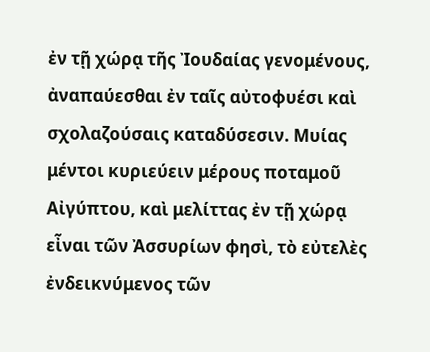ἐν τῇ χώρᾳ τῆς Ἰουδαίας γενομένους, ἀναπαύεσθαι ἐν ταῖς αὐτοφυέσι καὶ σχολαζούσαις καταδύσεσιν. Μυίας μέντοι κυριεύειν μέρους ποταμοῦ Αἰγύπτου, καὶ μελίττας ἐν τῇ χώρᾳ εἶναι τῶν Ἀσσυρίων φησὶ, τὸ εὐτελὲς ἐνδεικνύμενος τῶν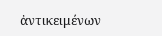ἀντικειμένων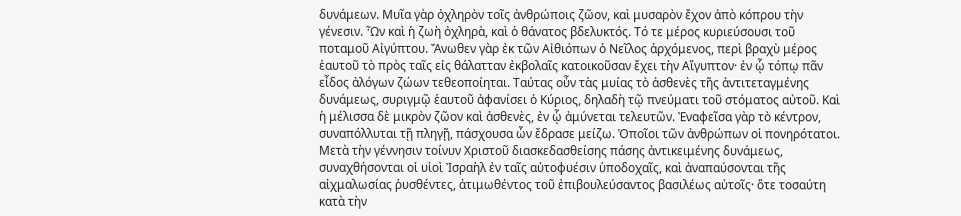δυνάμεων. Μυῖα γὰρ ὀχληρὸν τοῖς ἀνθρώποις ζῶον, καὶ μυσαρὸν ἔχον ἀπὸ κόπρου τὴν γένεσιν. Ὧν καὶ ἡ ζωὴ ὀχληρὰ, καὶ ὁ θάνατος βδελυκτός. Τό τε μέρος κυριεύσουσι τοῦ ποταμοῦ Αἰγύπτου. Ἄνωθεν γὰρ ἐκ τῶν Αἰθιόπων ὁ Νεῖλος ἀρχόμενος, περὶ βραχὺ μέρος ἑαυτοῦ τὸ πρὸς ταῖς εἰς θάλατταν ἐκβολαῖς κατοικοῦσαν ἔχει τὴν Αἴγυπτον· ἐν ᾧ τόπῳ πᾶν εἶδος ἀλόγων ζώων τεθεοποίηται. Ταύτας οὖν τὰς μυίας τὸ ἀσθενὲς τῆς ἀντιτεταγμένης δυνάμεως, συριγμῷ ἑαυτοῦ ἀφανίσει ὁ Κύριος, δηλαδὴ τῷ πνεύματι τοῦ στόματος αὐτοῦ. Καὶ ἡ μέλισσα δὲ μικρὸν ζῶον καὶ ἀσθενὲς, ἐν ᾧ ἀμύνεται τελευτῶν. Ἐναφεῖσα γὰρ τὸ κέντρον, συναπόλλυται τῇ πληγῇ, πάσχουσα ὧν ἔδρασε μείζω. Ὁποῖοι τῶν ἀνθρώπων οἱ πονηρότατοι. Μετὰ τὴν γέννησιν τοίνυν Χριστοῦ διασκεδασθείσης πάσης ἀντικειμένης δυνάμεως, συναχθήσονται οἱ υἱοὶ Ἰσραὴλ ἐν ταῖς αὐτοφυέσιν ὑποδοχαῖς, καὶ ἀναπαύσονται τῆς αἰχμαλωσίας ῥυσθέντες, ἀτιμωθέντος τοῦ ἐπιβουλεύσαντος βασιλέως αὐτοῖς· ὅτε τοσαύτη κατὰ τὴν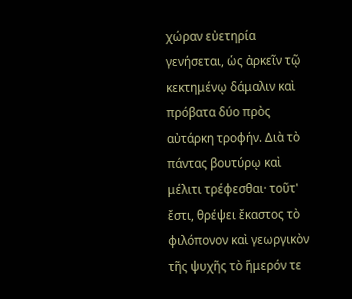χώραν εὐετηρία γενήσεται, ὡς ἀρκεῖν τῷ κεκτημένῳ δάμαλιν καὶ πρόβατα δύο πρὸς αὐτάρκη τροφήν. Διὰ τὸ πάντας βουτύρῳ καὶ μέλιτι τρέφεσθαι· τοῦτ' ἔστι, θρέψει ἔκαστος τὸ φιλόπονον καὶ γεωργικὸν τῆς ψυχῆς τὸ ἥμερόν τε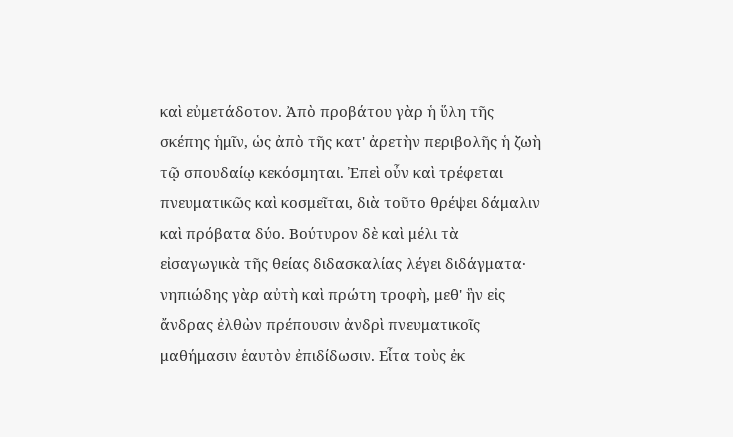καὶ εὐμετάδοτον. Ἀπὸ προβάτου γὰρ ἡ ὕλη τῆς σκέπης ἡμῖν, ὡς ἀπὸ τῆς κατ' ἀρετὴν περιβολῆς ἡ ζωὴ τῷ σπουδαίῳ κεκόσμηται. Ἐπεὶ οὖν καὶ τρέφεται πνευματικῶς καὶ κοσμεῖται, διὰ τοῦτο θρέψει δάμαλιν καὶ πρόβατα δύο. Βούτυρον δὲ καὶ μέλι τὰ εἰσαγωγικὰ τῆς θείας διδασκαλίας λέγει διδάγματα· νηπιώδης γὰρ αὐτὴ καὶ πρώτη τροφὴ, μεθ' ἣν εἰς ἄνδρας ἐλθὼν πρέπουσιν ἀνδρὶ πνευματικοῖς μαθήμασιν ἑαυτὸν ἐπιδίδωσιν. Εἶτα τοὺς ἐκ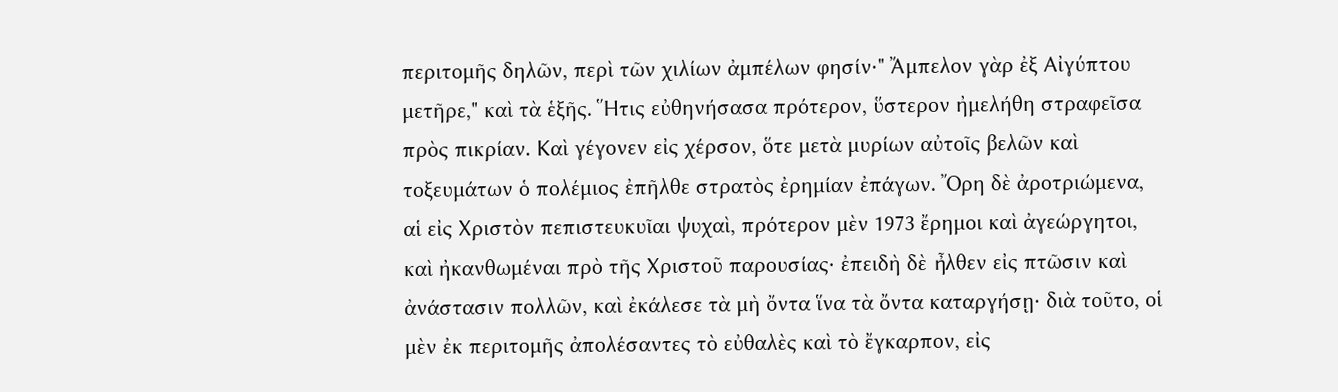περιτομῆς δηλῶν, περὶ τῶν χιλίων ἀμπέλων φησίν·" Ἄμπελον γὰρ ἐξ Αἰγύπτου μετῆρε," καὶ τὰ ἑξῆς. Ἥτις εὐθηνήσασα πρότερον, ὕστερον ἠμελήθη στραφεῖσα πρὸς πικρίαν. Καὶ γέγονεν εἰς χέρσον, ὅτε μετὰ μυρίων αὐτοῖς βελῶν καὶ τοξευμάτων ὁ πολέμιος ἐπῆλθε στρατὸς ἐρημίαν ἐπάγων. Ὄρη δὲ ἀροτριώμενα, αἱ εἰς Χριστὸν πεπιστευκυῖαι ψυχαὶ, πρότερον μὲν 1973 ἔρημοι καὶ ἀγεώργητοι, καὶ ἠκανθωμέναι πρὸ τῆς Χριστοῦ παρουσίας· ἐπειδὴ δὲ ἦλθεν εἰς πτῶσιν καὶ ἀνάστασιν πολλῶν, καὶ ἐκάλεσε τὰ μὴ ὄντα ἵνα τὰ ὄντα καταργήσῃ· διὰ τοῦτο, οἱ μὲν ἐκ περιτομῆς ἀπολέσαντες τὸ εὐθαλὲς καὶ τὸ ἔγκαρπον, εἰς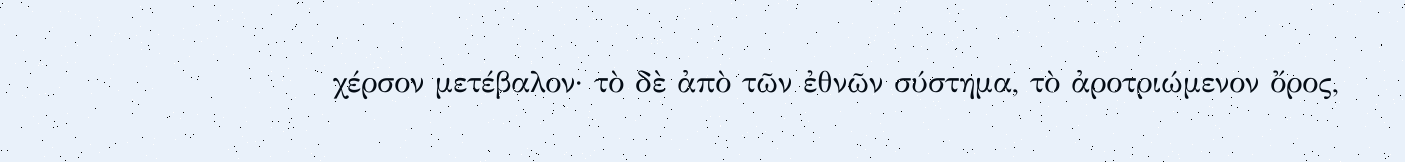χέρσον μετέβαλον· τὸ δὲ ἀπὸ τῶν ἐθνῶν σύστημα, τὸ ἀροτριώμενον ὄρος,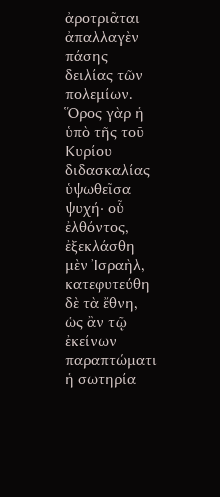ἀροτριᾶται ἀπαλλαγὲν πάσης δειλίας τῶν πολεμίων. Ὅρος γὰρ ἡ ὑπὸ τῆς τοῦ Κυρίου διδασκαλίας ὑψωθεῖσα ψυχή· οὗ ἐλθόντος, ἐξεκλάσθη μὲν Ἰσραὴλ, κατεφυτεύθη δὲ τὰ ἔθνη, ὡς ἂν τῷ ἐκείνων παραπτώματι ἡ σωτηρία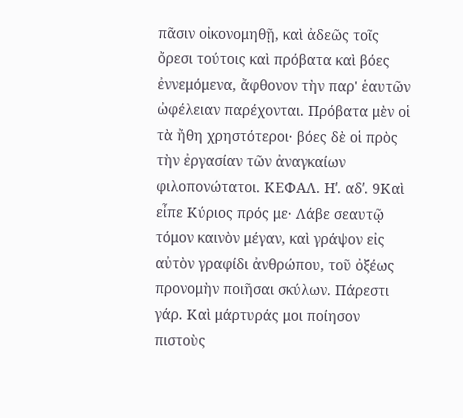πᾶσιν οἰκονομηθῇ, καὶ ἀδεῶς τοῖς ὄρεσι τούτοις καὶ πρόβατα καὶ βόες ἐννεμόμενα, ἄφθονον τὴν παρ' ἑαυτῶν ὠφέλειαν παρέχονται. Πρόβατα μὲν οἱ τὰ ἤθη χρηστότεροι· βόες δὲ οἱ πρὸς τὴν ἐργασίαν τῶν ἀναγκαίων φιλοπονώτατοι. ΚΕΦΑΛ. Ηʹ. αδʹ. 9Καὶ εἶπε Κύριος πρός με· Λάβε σεαυτῷ τόμον καινὸν μέγαν, καὶ γράψον εἰς αὐτὸν γραφίδι ἀνθρώπου, τοῦ ὀξέως προνομὴν ποιῆσαι σκύλων. Πάρεστι γάρ. Καὶ μάρτυράς μοι ποίησον πιστοὺς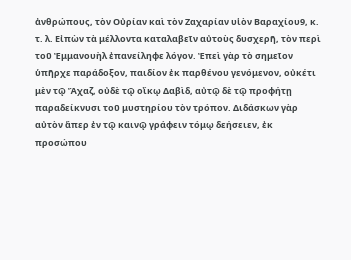ἀνθρώπους, τὸν Οὐρίαν καὶ τὸν Ζαχαρίαν υἱὸν Βαραχίου9, κ. τ. λ. Εἰπὼν τὰ μέλλοντα καταλαβεῖν αὐτοὺς δυσχερῆ, τὸν περὶ τοῦ Ἐμμανουὴλ ἐπανείληφε λόγον. Ἐπεὶ γὰρ τὸ σημεῖον ὑπῆρχε παράδοξον, παιδίον ἐκ παρθένου γενόμενον, οὐκέτι μὲν τῷ Ἄχαζ, οὐδὲ τῷ οἴκῳ Δαβὶδ, αὐτῷ δὲ τῷ προφήτῃ παραδείκνυσι τοῦ μυστηρίου τὸν τρόπον. Διδάσκων γὰρ αὐτὸν ἅπερ ἐν τῷ καινῷ γράφειν τόμῳ δεήσειεν, ἐκ προσώπου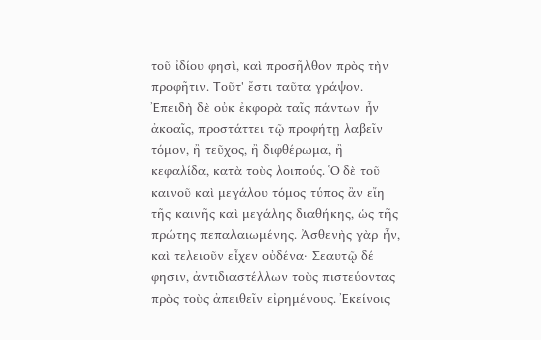τοῦ ἰδίου φησὶ, καὶ προσῆλθον πρὸς τὴν προφῆτιν. Τοῦτ' ἔστι ταῦτα γράψον. Ἐπειδὴ δὲ οὐκ ἐκφορὰ ταῖς πάντων ἦν ἀκοαῖς, προστάττει τῷ προφήτῃ λαβεῖν τόμον, ἢ τεῦχος, ἢ διφθέρωμα, ἢ κεφαλίδα, κατὰ τοὺς λοιπούς. Ὁ δὲ τοῦ καινοῦ καὶ μεγάλου τόμος τύπος ἂν εἴη τῆς καινῆς καὶ μεγάλης διαθήκης, ὡς τῆς πρώτης πεπαλαιωμένης. Ἀσθενὴς γὰρ ἦν, καὶ τελειοῦν εἶχεν οὐδένα· Σεαυτῷ δέ φησιν, ἀντιδιαστέλλων τοὺς πιστεύοντας πρὸς τοὺς ἀπειθεῖν εἰρημένους. Ἐκείνοις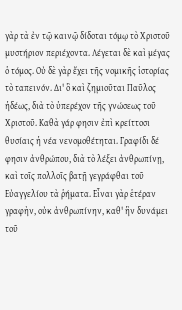γὰρ τὰ ἐν τῷ καινῷ δίδοται τόμῳ τὸ Χριστοῦ μυστήριον περιέχοντα. Λέγεται δὲ καὶ μέγας ὁ τόμος. Οὐ δὲ γὰρ ἔχει τῆς νομικῆς ἱστορίας τὸ ταπεινόν. Δι' ὃ καὶ ζημιοῦται Παῦλος ἡδέως, διὰ τὸ ὑπερέχον τῆς γνώσεως τοῦ Χριστοῦ. Καθὰ γάρ φησιν ἐπὶ κρείττοσι θυσίαις ἡ νέα νενομοθέτηται. Γραφίδι δέ φησιν ἀνθρώπου, διὰ τὸ λέξει ἀνθρωπίνῃ, καὶ τοῖς πολλοῖς βατῇ γεγράφθαι τοῦ Εὐαγγελίου τὰ ῥήματα. Εἶναι γὰρ ἑτέραν γραφὴν, οὐκ ἀνθρωπίνην, καθ' ἣν δυνάμει τοῦ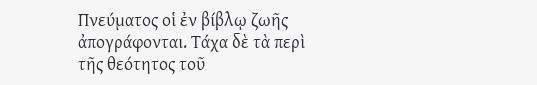Πνεύματος οἱ ἐν βίβλῳ ζωῆς ἀπογράφονται. Τάχα δὲ τὰ περὶ τῆς θεότητος τοῦ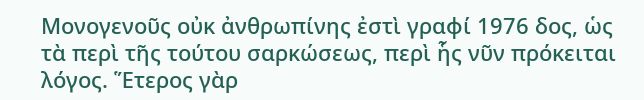Μονογενοῦς οὐκ ἀνθρωπίνης ἐστὶ γραφί 1976 δος, ὡς τὰ περὶ τῆς τούτου σαρκώσεως, περὶ ἧς νῦν πρόκειται λόγος. Ἕτερος γὰρ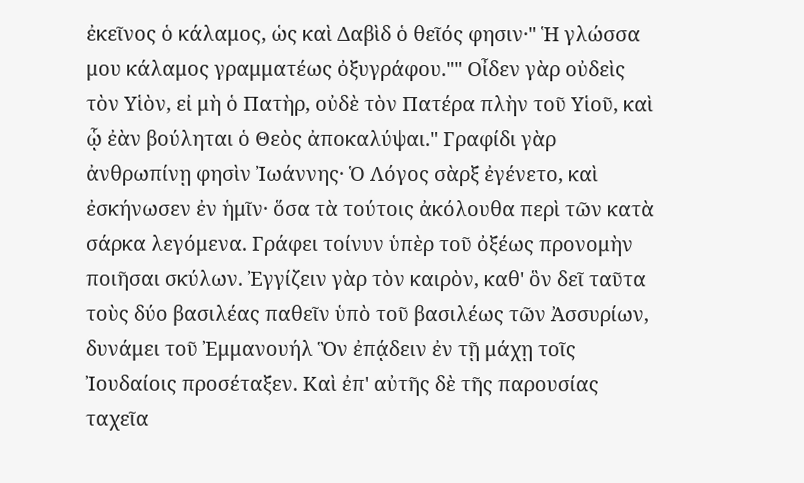ἐκεῖνος ὁ κάλαμος, ὡς καὶ Δαβὶδ ὁ θεῖός φησιν·" Ἡ γλώσσα μου κάλαμος γραμματέως ὀξυγράφου."" Οἶδεν γὰρ οὐδεὶς τὸν Υἱὸν, εἰ μὴ ὁ Πατὴρ, οὐδὲ τὸν Πατέρα πλὴν τοῦ Υἱοῦ, καὶ ᾧ ἐὰν βούληται ὁ Θεὸς ἀποκαλύψαι." Γραφίδι γὰρ ἀνθρωπίνῃ φησὶν Ἰωάννης· Ὁ Λόγος σὰρξ ἐγένετο, καὶ ἐσκήνωσεν ἐν ἡμῖν· ὅσα τὰ τούτοις ἀκόλουθα περὶ τῶν κατὰ σάρκα λεγόμενα. Γράφει τοίνυν ὑπὲρ τοῦ ὀξέως προνομὴν ποιῆσαι σκύλων. Ἐγγίζειν γὰρ τὸν καιρὸν, καθ' ὃν δεῖ ταῦτα τοὺς δύο βασιλέας παθεῖν ὑπὸ τοῦ βασιλέως τῶν Ἀσσυρίων, δυνάμει τοῦ Ἐμμανουήλ Ὃν ἐπᾴδειν ἐν τῇ μάχῃ τοῖς Ἰουδαίοις προσέταξεν. Καὶ ἐπ' αὐτῆς δὲ τῆς παρουσίας ταχεῖα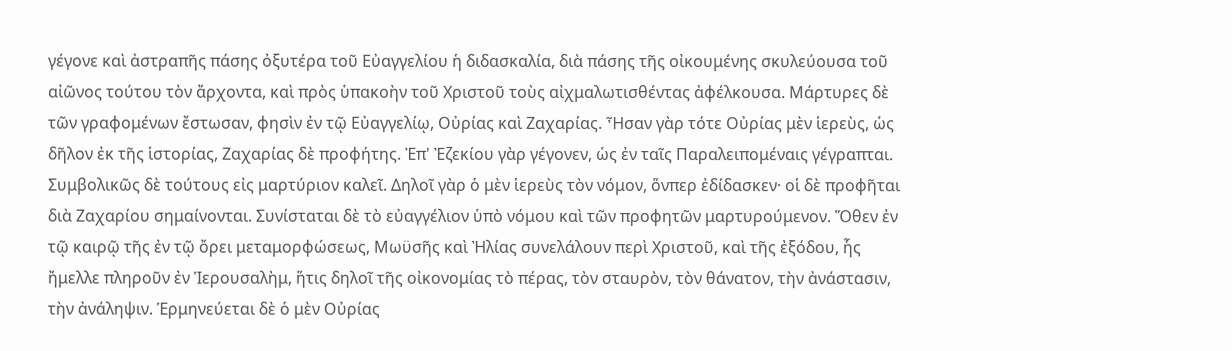γέγονε καὶ ἀστραπῆς πάσης ὀξυτέρα τοῦ Εὐαγγελίου ἡ διδασκαλία, διὰ πάσης τῆς οἰκουμένης σκυλεύουσα τοῦ αἰῶνος τούτου τὸν ἄρχοντα, καὶ πρὸς ὑπακοὴν τοῦ Χριστοῦ τοὺς αἰχμαλωτισθέντας ἀφέλκουσα. Μάρτυρες δὲ τῶν γραφομένων ἔστωσαν, φησὶν ἐν τῷ Εὐαγγελίῳ, Οὐρίας καὶ Ζαχαρίας. Ἦσαν γὰρ τότε Οὐρίας μὲν ἱερεὺς, ὡς δῆλον ἐκ τῆς ἱστορίας, Ζαχαρίας δὲ προφήτης. Ἐπ' Ἐζεκίου γὰρ γέγονεν, ὡς ἐν ταῖς Παραλειπομέναις γέγραπται. Συμβολικῶς δὲ τούτους εἰς μαρτύριον καλεῖ. Δηλοῖ γὰρ ὁ μὲν ἱερεὺς τὸν νόμον, ὅνπερ ἐδίδασκεν· οἱ δὲ προφῆται διὰ Ζαχαρίου σημαίνονται. Συνίσταται δὲ τὸ εὐαγγέλιον ὑπὸ νόμου καὶ τῶν προφητῶν μαρτυρούμενον. Ὅθεν ἐν τῷ καιρῷ τῆς ἐν τῷ ὄρει μεταμορφώσεως, Μωϋσῆς καὶ Ἠλίας συνελάλουν περὶ Χριστοῦ, καὶ τῆς ἐξόδου, ἧς ἤμελλε πληροῦν ἐν Ἱερουσαλὴμ, ἥτις δηλοῖ τῆς οἰκονομίας τὸ πέρας, τὸν σταυρὸν, τὸν θάνατον, τὴν ἀνάστασιν, τὴν ἀνάληψιν. Ἑρμηνεύεται δὲ ὁ μὲν Οὐρίας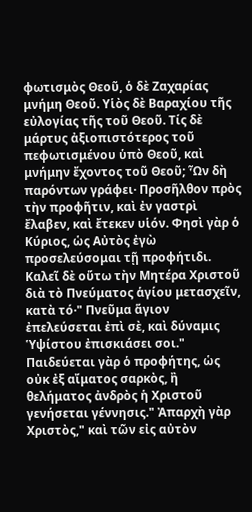φωτισμὸς Θεοῦ, ὁ δὲ Ζαχαρίας μνήμη Θεοῦ. Υἱὸς δὲ Βαραχίου τῆς εὐλογίας τῆς τοῦ Θεοῦ. Τίς δὲ μάρτυς ἀξιοπιστότερος τοῦ πεφωτισμένου ὑπὸ Θεοῦ, καὶ μνήμην ἔχοντος τοῦ Θεοῦ; Ὧν δὴ παρόντων γράφει· Προσῆλθον πρὸς τὴν προφῆτιν, καὶ ἐν γαστρὶ ἔλαβεν, καὶ ἔτεκεν υἱόν. Φησὶ γὰρ ὁ Κύριος, ὡς Αὐτὸς ἐγὼ προσελεύσομαι τῇ προφήτιδι. Καλεῖ δὲ οὕτω τὴν Μητέρα Χριστοῦ διὰ τὸ Πνεύματος ἁγίου μετασχεῖν, κατὰ τό·" Πνεῦμα ἅγιον ἐπελεύσεται ἐπὶ σὲ, καὶ δύναμις Ὑψίστου ἐπισκιάσει σοι." Παιδεύεται γὰρ ὁ προφήτης, ὡς οὐκ ἐξ αἴματος σαρκὸς, ἢ θελήματος ἀνδρὸς ἡ Χριστοῦ γενήσεται γέννησις." Ἀπαρχὴ γὰρ Χριστὸς," καὶ τῶν εἰς αὐτὸν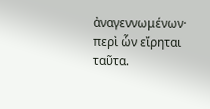ἀναγεννωμένων· περὶ ὧν εἴρηται ταῦτα.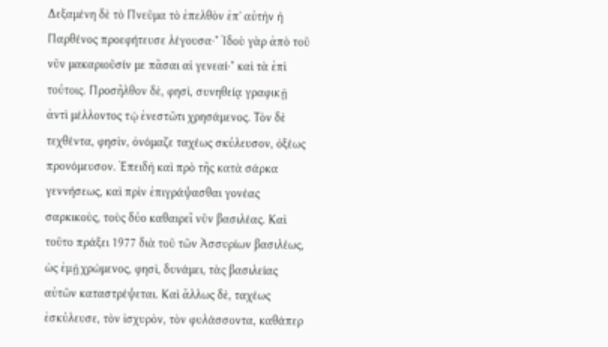Δεξαμένη δὲ τὸ Πνεῦμα τὸ ἐπελθὸν ἐπ' αὐτὴν ἡ Παρθένος προεφήτευσε λέγουσα·" Ἰδοὺ γὰρ ἀπὸ τοῦ νῦν μακαριοῦσίν με πᾶσαι αἱ γενεαί·" καὶ τὰ ἐπὶ τούτοις. Προσῆλθον δὲ, φησὶ, συνηθείᾳ γραφικῇ ἀντὶ μέλλοντος τῷ ἐνεστῶτι χρησάμενος. Τὸν δὲ τεχθέντα, φησὶν, ὀνόμαζε ταχέως σκύλευσον, ὀξέως προνόμευσον. Ἐπειδὴ καὶ πρὸ τῆς κατὰ σάρκα γεννήσεως, καὶ πρὶν ἐπιγράψασθαι γονέας σαρκικοὺς, τοὺς δύο καθαιρεῖ νῦν βασιλέας. Καὶ τοῦτο πράξει 1977 διὰ τοῦ τῶν Ἀσσυρίων βασιλέως, ὡς ἐμῇ χρώμενος, φησὶ, δυνάμει, τὰς βασιλείας αὐτῶν καταστρέψεται. Καὶ ἄλλως δὲ, ταχέως ἐσκύλευσε, τὸν ἰσχυρὸν, τὸν φυλάσσοντα, καθάπερ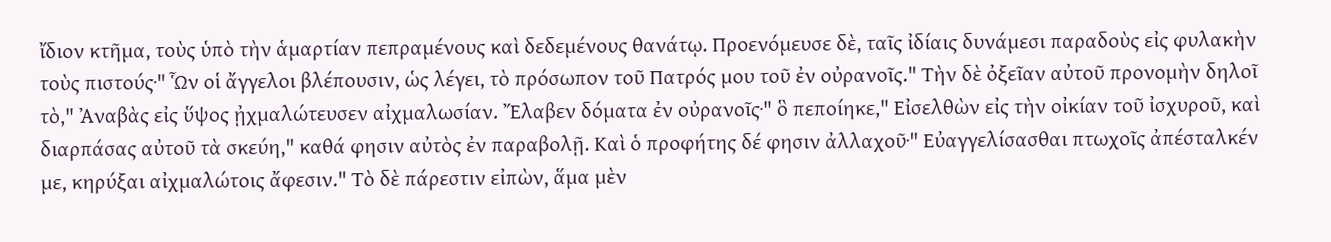ἴδιον κτῆμα, τοὺς ὑπὸ τὴν ἁμαρτίαν πεπραμένους καὶ δεδεμένους θανάτῳ. Προενόμευσε δὲ, ταῖς ἰδίαις δυνάμεσι παραδοὺς εἰς φυλακὴν τοὺς πιστούς·" Ὧν οἱ ἄγγελοι βλέπουσιν, ὡς λέγει, τὸ πρόσωπον τοῦ Πατρός μου τοῦ ἐν οὐρανοῖς." Τὴν δὲ ὀξεῖαν αὐτοῦ προνομὴν δηλοῖ τὸ," Ἀναβὰς εἰς ὕψος ᾐχμαλώτευσεν αἰχμαλωσίαν. Ἔλαβεν δόματα ἐν οὐρανοῖς·" ὃ πεποίηκε," Εἰσελθὼν εἰς τὴν οἰκίαν τοῦ ἰσχυροῦ, καὶ διαρπάσας αὐτοῦ τὰ σκεύη," καθά φησιν αὐτὸς ἐν παραβολῇ. Καὶ ὁ προφήτης δέ φησιν ἀλλαχοῦ·" Εὐαγγελίσασθαι πτωχοῖς ἀπέσταλκέν με, κηρύξαι αἰχμαλώτοις ἄφεσιν." Τὸ δὲ πάρεστιν εἰπὼν, ἅμα μὲν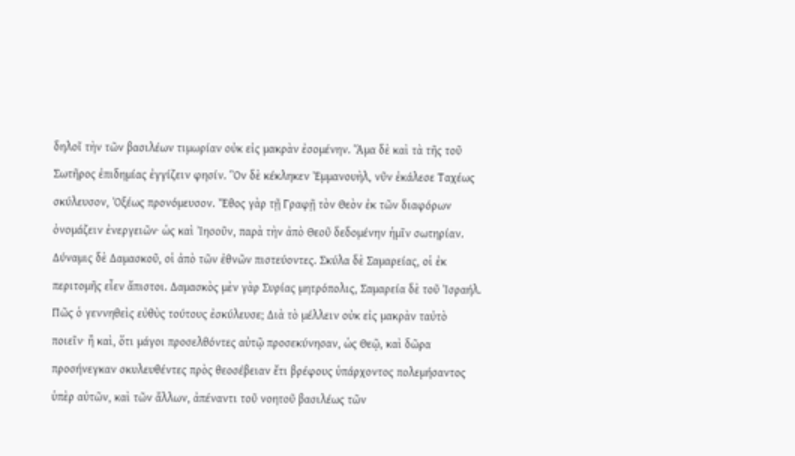δηλοῖ τὴν τῶν βασιλέων τιμωρίαν οὐκ εἰς μακρὰν ἐσομένην. Ἅμα δὲ καὶ τὰ τῆς τοῦ Σωτῆρος ἐπιδημίας ἐγγίζειν φησίν. Ὃν δὲ κέκληκεν Ἐμμανουὴλ, νῦν ἐκάλεσε Ταχέως σκύλευσον, Ὀξέως προνόμευσον. Ἔθος γὰρ τῇ Γραφῇ τὸν Θεὸν ἐκ τῶν διαφόρων ὀνομάζειν ἐνεργειῶν· ὡς καὶ Ἰησοῦν, παρὰ τὴν ἀπὸ Θεοῦ δεδομένην ἡμῖν σωτηρίαν. Δύναμις δὲ Δαμασκοῦ, οἱ ἀπὸ τῶν ἐθνῶν πιστεύοντες. Σκύλα δὲ Σαμαρείας, οἱ ἐκ περιτομῆς εἶεν ἄπιστοι. Δαμασκὸς μὲν γὰρ Συρίας μητρόπολις, Σαμαρεία δὲ τοῦ Ἰσραήλ. Πῶς ὁ γεννηθεὶς εὐθὺς τούτους ἐσκύλευσε; Διὰ τὸ μέλλειν οὐκ εἰς μακρὰν ταὐτὸ ποιεῖν· ἢ καὶ, ὅτι μάγοι προσελθόντες αὐτῷ προσεκύνησαν, ὡς Θεῷ, καὶ δῶρα προσήνεγκαν σκυλευθέντες πρὸς θεοσέβειαν ἔτι βρέφους ὑπάρχοντος πολεμήσαντος ὑπὲρ αὐτῶν, καὶ τῶν ἄλλων, ἀπέναντι τοῦ νοητοῦ βασιλέως τῶν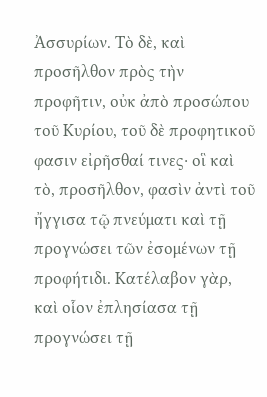Ἀσσυρίων. Τὸ δὲ, καὶ προσῆλθον πρὸς τὴν προφῆτιν, οὐκ ἀπὸ προσώπου τοῦ Κυρίου, τοῦ δὲ προφητικοῦ φασιν εἰρῆσθαί τινες· οἳ καὶ τὸ, προσῆλθον, φασὶν ἀντὶ τοῦ ἤγγισα τῷ πνεύματι καὶ τῇ προγνώσει τῶν ἐσομένων τῇ προφήτιδι. Κατέλαβον γὰρ, καὶ οἷον ἐπλησίασα τῇ προγνώσει τῇ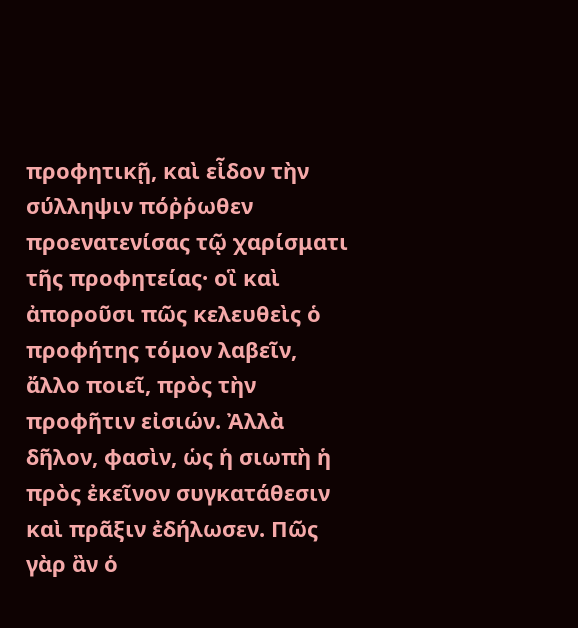προφητικῇ, καὶ εἶδον τὴν σύλληψιν πόῤῥωθεν προενατενίσας τῷ χαρίσματι τῆς προφητείας· οἳ καὶ ἀποροῦσι πῶς κελευθεὶς ὁ προφήτης τόμον λαβεῖν, ἄλλο ποιεῖ, πρὸς τὴν προφῆτιν εἰσιών. Ἀλλὰ δῆλον, φασὶν, ὡς ἡ σιωπὴ ἡ πρὸς ἐκεῖνον συγκατάθεσιν καὶ πρᾶξιν ἐδήλωσεν. Πῶς γὰρ ἂν ὁ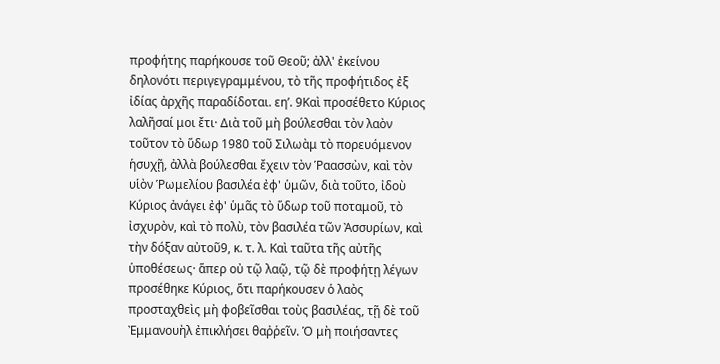προφήτης παρήκουσε τοῦ Θεοῦ; ἀλλ' ἐκείνου δηλονότι περιγεγραμμένου, τὸ τῆς προφήτιδος ἐξ ἰδίας ἀρχῆς παραδίδοται. εηʹ. 9Καὶ προσέθετο Κύριος λαλῆσαί μοι ἔτι· Διὰ τοῦ μὴ βούλεσθαι τὸν λαὸν τοῦτον τὸ ὕδωρ 1980 τοῦ Σιλωὰμ τὸ πορευόμενον ἡσυχῇ, ἀλλὰ βούλεσθαι ἔχειν τὸν Ῥαασσὼν, καὶ τὸν υἱὸν Ῥωμελίου βασιλέα ἐφ' ὑμῶν, διὰ τοῦτο, ἰδοὺ Κύριος ἀνάγει ἐφ' ὑμᾶς τὸ ὕδωρ τοῦ ποταμοῦ, τὸ ἰσχυρὸν, καὶ τὸ πολὺ, τὸν βασιλέα τῶν Ἀσσυρίων, καὶ τὴν δόξαν αὐτοῦ9, κ. τ. λ. Καὶ ταῦτα τῆς αὐτῆς ὑποθέσεως· ἅπερ οὐ τῷ λαῷ, τῷ δὲ προφήτῃ λέγων προσέθηκε Κύριος, ὅτι παρήκουσεν ὁ λαὸς προσταχθεὶς μὴ φοβεῖσθαι τοὺς βασιλέας, τῇ δὲ τοῦ Ἐμμανουὴλ ἐπικλήσει θαῤῥεῖν. Ὁ μὴ ποιήσαντες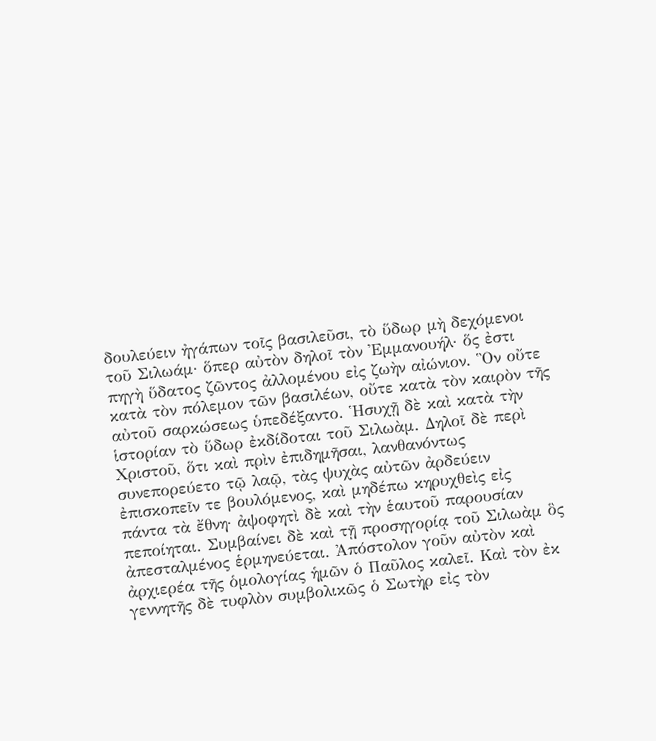δουλεύειν ἠγάπων τοῖς βασιλεῦσι, τὸ ὕδωρ μὴ δεχόμενοι τοῦ Σιλωάμ· ὅπερ αὐτὸν δηλοῖ τὸν Ἐμμανουήλ· ὅς ἐστι πηγὴ ὕδατος ζῶντος ἀλλομένου εἰς ζωὴν αἰώνιον. Ὃν οὔτε κατὰ τὸν πόλεμον τῶν βασιλέων, οὔτε κατὰ τὸν καιρὸν τῆς αὐτοῦ σαρκώσεως ὑπεδέξαντο. Ἡσυχῇ δὲ καὶ κατὰ τὴν ἱστορίαν τὸ ὕδωρ ἐκδίδοται τοῦ Σιλωὰμ. Δηλοῖ δὲ περὶ Χριστοῦ, ὅτι καὶ πρὶν ἐπιδημῆσαι, λανθανόντως συνεπορεύετο τῷ λαῷ, τὰς ψυχὰς αὐτῶν ἀρδεύειν ἐπισκοπεῖν τε βουλόμενος, καὶ μηδέπω κηρυχθεὶς εἰς πάντα τὰ ἔθνη· ἀψοφητὶ δὲ καὶ τὴν ἑαυτοῦ παρουσίαν πεποίηται. Συμβαίνει δὲ καὶ τῇ προσηγορίᾳ τοῦ Σιλωὰμ ὃς ἀπεσταλμένος ἑρμηνεύεται. Ἀπόστολον γοῦν αὐτὸν καὶ ἀρχιερέα τῆς ὁμολογίας ἡμῶν ὁ Παῦλος καλεῖ. Καὶ τὸν ἐκ γεννητῆς δὲ τυφλὸν συμβολικῶς ὁ Σωτὴρ εἰς τὸν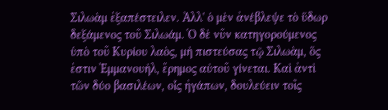Σιλωὰμ ἐξαπέστειλεν. Ἀλλ' ὁ μὲν ἀνέβλεψε τὸ ὕδωρ δεξάμενος τοῦ Σιλωάμ. Ὁ δὲ νῦν κατηγορούμενος ὑπὸ τοῦ Κυρίου λαὸς, μὴ πιστεύσας τῷ Σιλωὰμ, ὅς ἐστιν Ἐμμανουὴλ, ἔρημος αὐτοῦ γίνεται. Καὶ ἀντὶ τῶν δύο βασιλέων, οἷς ἠγάπων, δουλεύειν τοῖς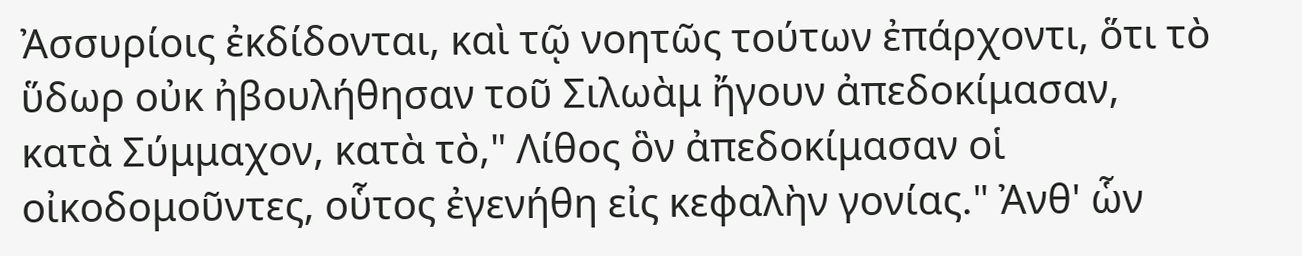Ἀσσυρίοις ἐκδίδονται, καὶ τῷ νοητῶς τούτων ἐπάρχοντι, ὅτι τὸ ὕδωρ οὐκ ἠβουλήθησαν τοῦ Σιλωὰμ ἤγουν ἀπεδοκίμασαν, κατὰ Σύμμαχον, κατὰ τὸ," Λίθος ὃν ἀπεδοκίμασαν οἱ οἰκοδομοῦντες, οὗτος ἐγενήθη εἰς κεφαλὴν γονίας." Ἀνθ' ὧν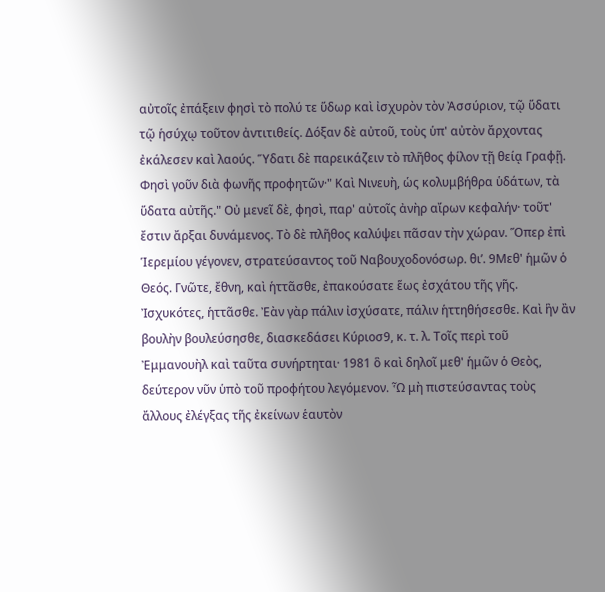αὐτοῖς ἐπάξειν φησὶ τὸ πολύ τε ὕδωρ καὶ ἰσχυρὸν τὸν Ἀσσύριον, τῷ ὕδατι τῷ ἡσύχῳ τοῦτον ἀντιτιθείς. Δόξαν δὲ αὐτοῦ, τοὺς ὑπ' αὐτὸν ἄρχοντας ἐκάλεσεν καὶ λαούς. Ὕδατι δὲ παρεικάζειν τὸ πλῆθος φίλον τῇ θείᾳ Γραφῇ. Φησὶ γοῦν διὰ φωνῆς προφητῶν·" Καὶ Νινευὴ, ὡς κολυμβήθρα ὑδάτων, τὰ ὕδατα αὐτῆς." Οὐ μενεῖ δὲ, φησὶ, παρ' αὐτοῖς ἀνὴρ αἴρων κεφαλήν· τοῦτ' ἔστιν ἄρξαι δυνάμενος. Τὸ δὲ πλῆθος καλύψει πᾶσαν τὴν χώραν. Ὅπερ ἐπὶ Ἱερεμίου γέγονεν, στρατεύσαντος τοῦ Ναβουχοδονόσωρ. θιʹ. 9Μεθ' ἡμῶν ὁ Θεός. Γνῶτε, ἔθνη, καὶ ἡττᾶσθε, ἐπακούσατε ἕως ἐσχάτου τῆς γῆς. Ἰσχυκότες, ἡττᾶσθε. Ἐὰν γὰρ πάλιν ἰσχύσατε, πάλιν ἡττηθήσεσθε. Καὶ ἣν ἂν βουλὴν βουλεύσησθε, διασκεδάσει Κύριοσ9, κ. τ. λ. Τοῖς περὶ τοῦ Ἐμμανουὴλ καὶ ταῦτα συνήρτηται· 1981 ὃ καὶ δηλοῖ μεθ' ἡμῶν ὁ Θεὸς, δεύτερον νῦν ὑπὸ τοῦ προφήτου λεγόμενον. Ὧ μὴ πιστεύσαντας τοὺς ἄλλους ἐλέγξας τῆς ἐκείνων ἑαυτὸν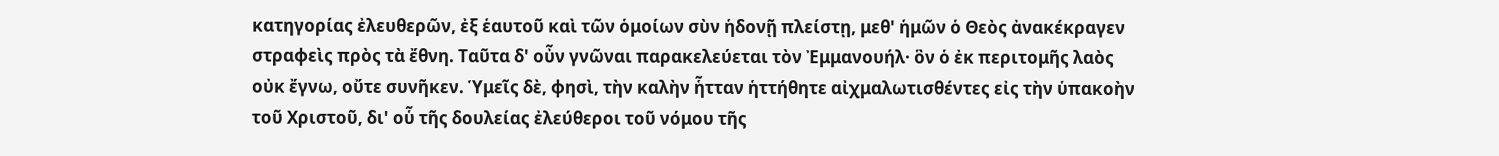κατηγορίας ἐλευθερῶν, ἐξ ἑαυτοῦ καὶ τῶν ὁμοίων σὺν ἡδονῇ πλείστῃ, μεθ' ἡμῶν ὁ Θεὸς ἀνακέκραγεν στραφεὶς πρὸς τὰ ἔθνη. Ταῦτα δ' οὖν γνῶναι παρακελεύεται τὸν Ἐμμανουήλ· ὃν ὁ ἐκ περιτομῆς λαὸς οὐκ ἔγνω, οὔτε συνῆκεν. Ὑμεῖς δὲ, φησὶ, τὴν καλὴν ἧτταν ἡττήθητε αἰχμαλωτισθέντες εἰς τὴν ὑπακοὴν τοῦ Χριστοῦ, δι' οὗ τῆς δουλείας ἐλεύθεροι τοῦ νόμου τῆς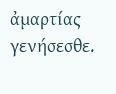ἀμαρτίας γενήσεσθε.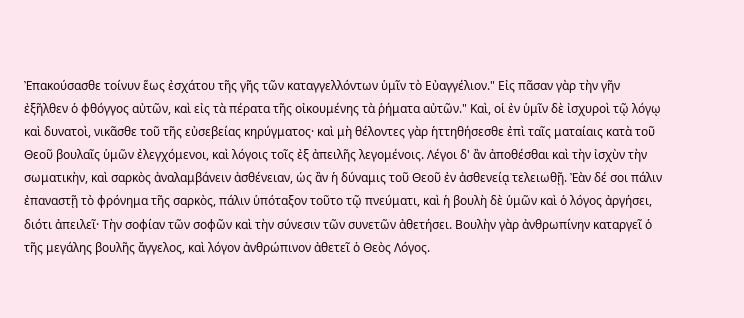Ἐπακούσασθε τοίνυν ἕως ἐσχάτου τῆς γῆς τῶν καταγγελλόντων ὑμῖν τὸ Εὐαγγέλιον." Εἰς πᾶσαν γὰρ τὴν γῆν ἐξῆλθεν ὁ φθόγγος αὐτῶν, καὶ εἰς τὰ πέρατα τῆς οἰκουμένης τὰ ῥήματα αὐτῶν." Καὶ, οἱ ἐν ὑμῖν δὲ ἰσχυροὶ τῷ λόγῳ καὶ δυνατοὶ, νικᾶσθε τοῦ τῆς εὐσεβείας κηρύγματος· καὶ μὴ θέλοντες γὰρ ἡττηθήσεσθε ἐπὶ ταῖς ματαίαις κατὰ τοῦ Θεοῦ βουλαῖς ὑμῶν ἐλεγχόμενοι, καὶ λόγοις τοῖς ἐξ ἀπειλῆς λεγομένοις. Λέγοι δ' ἂν ἀποθέσθαι καὶ τὴν ἰσχὺν τὴν σωματικὴν, καὶ σαρκὸς ἀναλαμβάνειν ἀσθένειαν, ὡς ἂν ἡ δύναμις τοῦ Θεοῦ ἐν ἀσθενείᾳ τελειωθῇ. Ἐὰν δέ σοι πάλιν ἐπαναστῇ τὸ φρόνημα τῆς σαρκὸς, πάλιν ὑπόταξον τοῦτο τῷ πνεύματι, καὶ ἡ βουλὴ δὲ ὑμῶν καὶ ὁ λόγος ἀργήσει, διότι ἀπειλεῖ· Τὴν σοφίαν τῶν σοφῶν καὶ τὴν σύνεσιν τῶν συνετῶν ἀθετήσει. Βουλὴν γὰρ ἀνθρωπίνην καταργεῖ ὁ τῆς μεγάλης βουλῆς ἄγγελος, καὶ λόγον ἀνθρώπινον ἀθετεῖ ὁ Θεὸς Λόγος.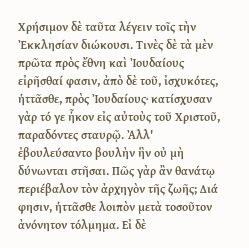Χρήσιμον δὲ ταῦτα λέγειν τοῖς τὴν Ἐκκλησίαν διώκουσι. Τινὲς δὲ τὰ μὲν πρῶτα πρὸς ἔθνη καὶ Ἰουδαίους εἰρῆσθαί φασιν, ἀπὸ δὲ τοῦ, ἰσχυκότες, ἡττᾶσθε, πρὸς Ἰουδαίους· κατίσχυσαν γὰρ τό γε ἧκον εἰς αὐτοὺς τοῦ Χριστοῦ, παραδόντες σταυρῷ. Ἀλλ' ἐβουλεύσαντο βουλὴν ἣν οὐ μὴ δύνωνται στῆσαι. Πῶς γὰρ ἂν θανάτῳ περιέβαλον τὸν ἀρχηγὸν τῆς ζωῆς; Διά φησιν, ἡττᾶσθε λοιπὸν μετὰ τοσοῦτον ἀνόνητον τόλμημα. Εἰ δὲ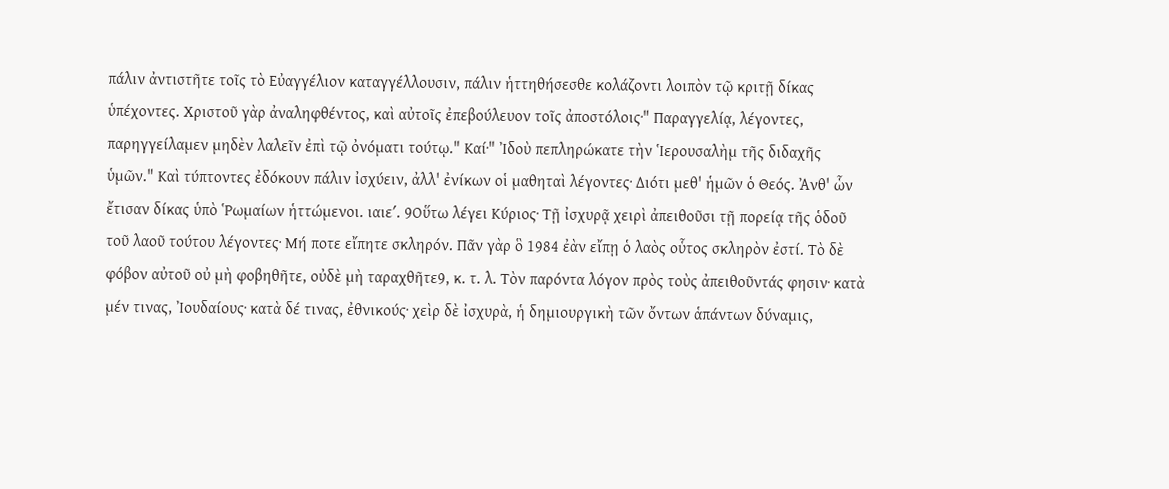πάλιν ἀντιστῆτε τοῖς τὸ Εὐαγγέλιον καταγγέλλουσιν, πάλιν ἡττηθήσεσθε κολάζοντι λοιπὸν τῷ κριτῇ δίκας ὑπέχοντες. Χριστοῦ γὰρ ἀναληφθέντος, καὶ αὐτοῖς ἐπεβούλευον τοῖς ἀποστόλοις·" Παραγγελίᾳ, λέγοντες, παρηγγείλαμεν μηδὲν λαλεῖν ἐπὶ τῷ ὀνόματι τούτῳ." Καί·" Ἰδοὺ πεπληρώκατε τὴν Ἱερουσαλὴμ τῆς διδαχῆς ὑμῶν." Καὶ τύπτοντες ἐδόκουν πάλιν ἰσχύειν, ἀλλ' ἐνίκων οἱ μαθηταὶ λέγοντες· Διότι μεθ' ἡμῶν ὁ Θεός. Ἀνθ' ὧν ἔτισαν δίκας ὑπὸ Ῥωμαίων ἡττώμενοι. ιαιεʹ. 9Οὕτω λέγει Κύριος· Τῇ ἰσχυρᾷ χειρὶ ἀπειθοῦσι τῇ πορείᾳ τῆς ὁδοῦ τοῦ λαοῦ τούτου λέγοντες· Μή ποτε εἴπητε σκληρόν. Πᾶν γὰρ ὃ 1984 ἐὰν εἴπῃ ὁ λαὸς οὗτος σκληρὸν ἐστί. Τὸ δὲ φόβον αὐτοῦ οὐ μὴ φοβηθῆτε, οὐδὲ μὴ ταραχθῆτε9, κ. τ. λ. Τὸν παρόντα λόγον πρὸς τοὺς ἀπειθοῦντάς φησιν· κατὰ μέν τινας, Ἰουδαίους· κατὰ δέ τινας, ἐθνικούς· χεὶρ δὲ ἰσχυρὰ, ἡ δημιουργικὴ τῶν ὄντων ἁπάντων δύναμις,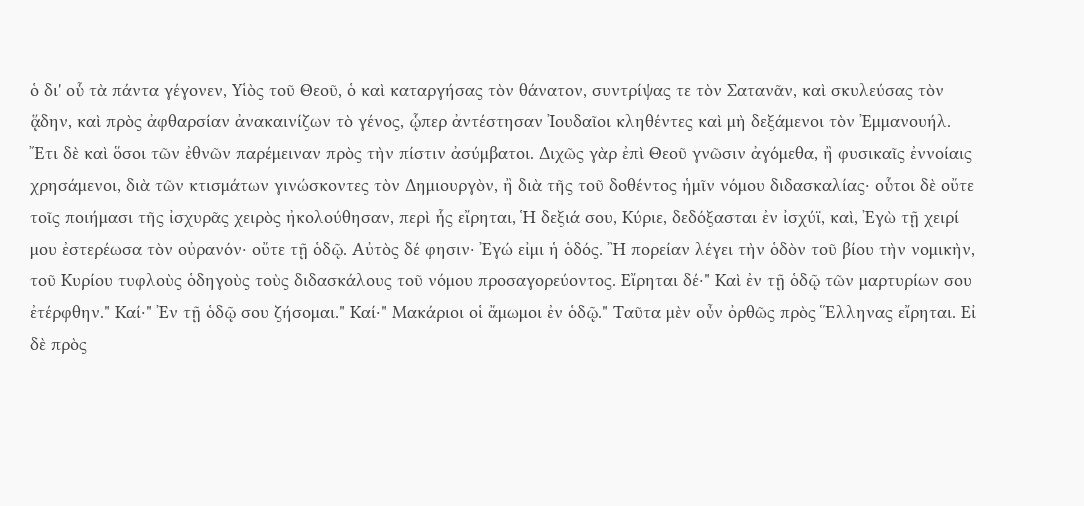ὁ δι' οὗ τὰ πάντα γέγονεν, Υἱὸς τοῦ Θεοῦ, ὁ καὶ καταργήσας τὸν θάνατον, συντρίψας τε τὸν Σατανᾶν, καὶ σκυλεύσας τὸν ᾅδην, καὶ πρὸς ἀφθαρσίαν ἀνακαινίζων τὸ γένος, ᾧπερ ἀντέστησαν Ἰουδαῖοι κληθέντες καὶ μὴ δεξάμενοι τὸν Ἐμμανουήλ. Ἔτι δὲ καὶ ὅσοι τῶν ἐθνῶν παρέμειναν πρὸς τὴν πίστιν ἀσύμβατοι. Διχῶς γὰρ ἐπὶ Θεοῦ γνῶσιν ἀγόμεθα, ἢ φυσικαῖς ἐννοίαις χρησάμενοι, διὰ τῶν κτισμάτων γινώσκοντες τὸν Δημιουργὸν, ἢ διὰ τῆς τοῦ δοθέντος ἡμῖν νόμου διδασκαλίας· οὗτοι δὲ οὔτε τοῖς ποιήμασι τῆς ἰσχυρᾶς χειρὸς ἠκολούθησαν, περὶ ἧς εἴρηται, Ἡ δεξιά σου, Κύριε, δεδόξασται ἐν ἰσχύϊ, καὶ, Ἐγὼ τῇ χειρί μου ἐστερέωσα τὸν οὐρανόν· οὔτε τῇ ὁδῷ. Αὐτὸς δέ φησιν· Ἐγώ εἰμι ἡ ὁδός. Ἢ πορείαν λέγει τὴν ὁδὸν τοῦ βίου τὴν νομικὴν, τοῦ Κυρίου τυφλοὺς ὁδηγοὺς τοὺς διδασκάλους τοῦ νόμου προσαγορεύοντος. Εἴρηται δέ·" Καὶ ἐν τῇ ὁδῷ τῶν μαρτυρίων σου ἐτέρφθην." Καί·" Ἐν τῇ ὁδῷ σου ζήσομαι." Καί·" Μακάριοι οἱ ἄμωμοι ἐν ὁδῷ." Ταῦτα μὲν οὖν ὀρθῶς πρὸς Ἕλληνας εἴρηται. Εἰ δὲ πρὸς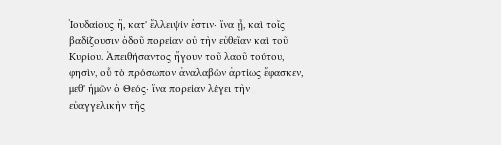Ἰουδαίους ἢ, κατ' ἔλλειψίν ἐστιν· ἵνα ᾖ, καὶ τοῖς βαδίζουσιν ὁδοῦ πορείαν οὐ τὴν εὐθεῖαν καὶ τοῦ Κυρίου. Ἀπειθήσαντος ἤγουν τοῦ λαοῦ τούτου, φησὶν, οὗ τὸ πρόσωπον ἀναλαβὼν ἀρτίως ἔφασκεν, μεθ' ἡμῶν ὁ Θεός· ἵνα πορείαν λέγει τὴν εὐαγγελικὴν τῆς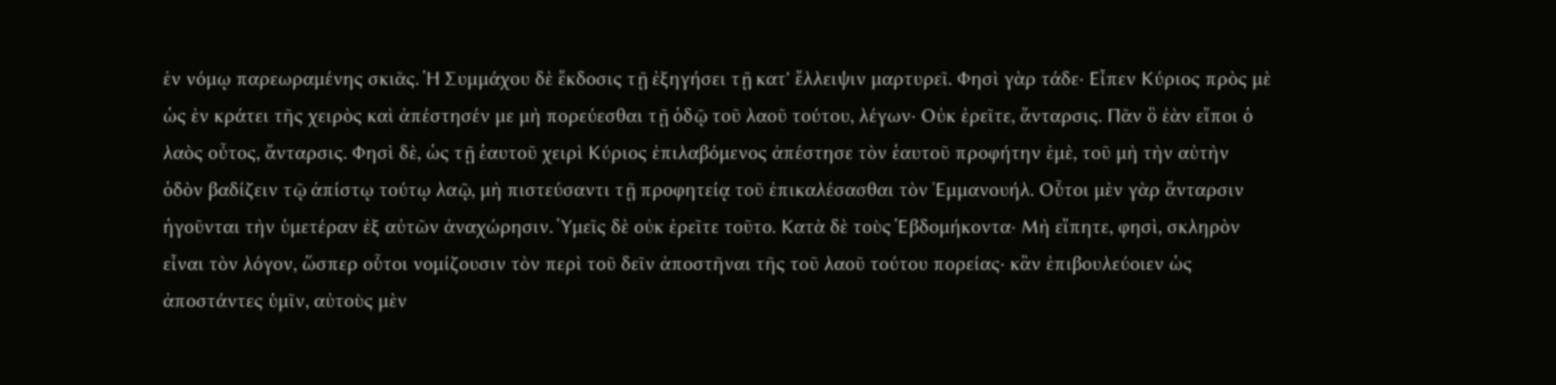ἐν νόμῳ παρεωραμένης σκιᾶς. Ἡ Συμμάχου δὲ ἔκδοσις τῇ ἐξηγήσει τῇ κατ' ἔλλειψιν μαρτυρεῖ. Φησὶ γὰρ τάδε· Εἶπεν Κύριος πρὸς μὲ ὡς ἐν κράτει τῆς χειρὸς καὶ ἀπέστησέν με μὴ πορεύεσθαι τῇ ὁδῷ τοῦ λαοῦ τούτου, λέγων· Οὐκ ἐρεῖτε, ἄνταρσις. Πᾶν ὃ ἐὰν εἴποι ὁ λαὸς οὖτος, ἄνταρσις. Φησὶ δὲ, ὡς τῇ ἑαυτοῦ χειρὶ Κύριος ἐπιλαβόμενος ἀπέστησε τὸν ἑαυτοῦ προφήτην ἐμὲ, τοῦ μὴ τὴν αὐτὴν ὁδὸν βαδίζειν τῷ ἀπίστῳ τούτῳ λαῷ, μὴ πιστεύσαντι τῇ προφητείᾳ τοῦ ἐπικαλέσασθαι τὸν Ἐμμανουήλ. Οὗτοι μὲν γὰρ ἄνταρσιν ἡγοῦνται τὴν ὑμετέραν ἐξ αὐτῶν ἀναχώρησιν. Ὑμεῖς δὲ οὐκ ἐρεῖτε τοῦτο. Κατὰ δὲ τοὺς Ἑβδομήκοντα· Μὴ εἴπητε, φησὶ, σκληρὸν εἶναι τὸν λόγον, ὥσπερ οὗτοι νομίζουσιν τὸν περὶ τοῦ δεῖν ἀποστῆναι τῆς τοῦ λαοῦ τούτου πορείας· κἂν ἐπιβουλεύοιεν ὡς ἀποστάντες ὑμῖν, αὐτοὺς μὲν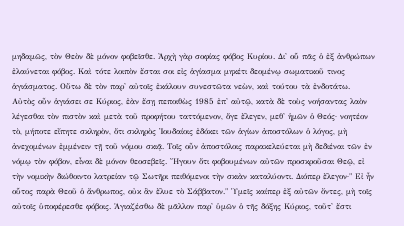μηδαμῶς, τὸν Θεὸν δὲ μόνον φοβεῖσθε. Ἀρχὴ γὰρ σοφίας φόβος Κυρίου. Δι' οὗ πᾶς ὁ ἐξ ἀνθρώπων ἐλαύνεται φόβος. Καὶ τότε λοιπὸν ἔσται σοι εἰς ἁγίασμα μηκέτι δεομένῳ σωματικοῦ τινος ἁγιάσματος. Οὕτω δὲ τὸν παρ' αὐτοῖς ἐκάλουν συνεστῶτα νεὼν, καὶ τούτου τὰ ἐνδοτάτω. Αὐτὸς οὖν ἁγιάσει σε Κύριος, ἐὰν ἔσῃ πεποιθὼς 1985 ἐπ' αὐτῷ, κατὰ δὲ τοὺς νοήσαντας λαὸν λέγεσθαι τὸν πιστὸν καὶ μετὰ τοῦ προφήτου ταττόμενον, ὅγε ἔλεγεν, μεθ' ἡμῶν ὁ Θεός· νοητέον τὸ, μήποτε εἴπητε σκληρὸν, ὅτι σκληρὸς Ἰουδαίοις ἐδόκει τῶν ἁγίων ἀποστόλων ὁ λόγος, μὴ ἀνεχομένων ἐμμένειν τῇ τοῦ νόμου σκιᾷ. Τοῖς οὖν ἀποστόλοις παρακελεύεται μὴ δεδιέναι τῶν ἐν νόμῳ τὸν φόβον, εἶναι δὲ μόνον θεοσεβεῖς. Ἤγουν ὅτι φοβουμένων αὐτῶν προσκροῦσαι Θεῷ, εἰ τὴν νομικὴν διώθοιντο λατρείαν τῷ Σωτῆρι πειθόμενοι τὴν σκιὰν καταλύοντι. Διόπερ ἔλεγον·" Εἰ ἦν οὗτος παρὰ Θεοῦ ὁ ἄνθρωπος, οὐκ ἂν ἔλυε τὸ Σάββατον." Ὑμεῖς καίπερ ἐξ αὐτῶν ὄντες, μὴ τοῖς αὐτοῖς ὑποφέρεσθε φόβοις. Ἁγιαζέσθω δὲ μᾶλλον παρ' ὑμῶν ὁ τῆς δόξης Κύριος, τοῦτ' ἔστι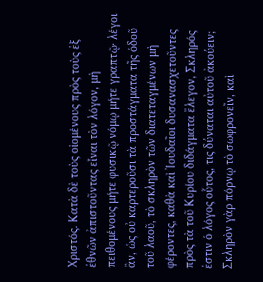Χριστός. Κατὰ δὲ τοὺς οἰομένους πρὸς τοὺς ἐξ ἐθνῶν ἀπιστοῦντας εἶναι τὸν λόγον, μὴ πειθομένους μήτε φυσικῷ νόμῳ μήτε γραπτῷ· λέγοι ἂν, ὡς οὐ καρτεροῦσι τὰ προστάγματα τῆς ὁδοῦ τοῦ λαοῦ, τὸ σκληρὸν τῶν διατεταγμένων μὴ φέροντες, καθὰ καὶ Ἰουδαῖοι δυσανασχετοῦντες πρὸς τὰ τοῦ Κυρίου διδάγματα ἔλεγον, Σκληρός ἐστιν ὁ λόγος οὗτος, τις δύναται αὐτοῦ ἀκούειν; Σκληρὸν γὰρ πόρνῳ τὸ σωφρονεῖν, καὶ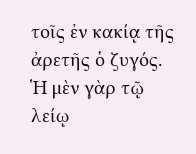τοῖς ἐν κακίᾳ τῆς ἀρετῆς ὁ ζυγός. Ἡ μὲν γὰρ τῷ λείῳ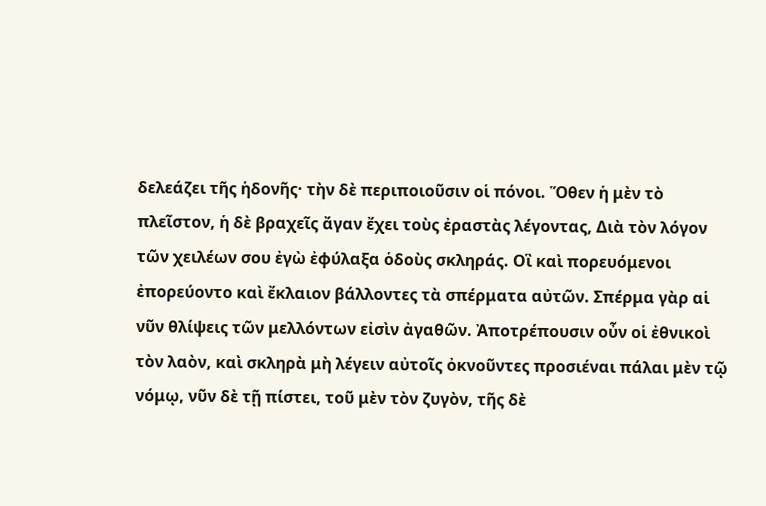δελεάζει τῆς ἡδονῆς· τὴν δὲ περιποιοῦσιν οἱ πόνοι. Ὅθεν ἡ μὲν τὸ πλεῖστον, ἡ δὲ βραχεῖς ἄγαν ἔχει τοὺς ἐραστὰς λέγοντας, Διὰ τὸν λόγον τῶν χειλέων σου ἐγὼ ἐφύλαξα ὁδοὺς σκληράς. Οἳ καὶ πορευόμενοι ἐπορεύοντο καὶ ἔκλαιον βάλλοντες τὰ σπέρματα αὐτῶν. Σπέρμα γὰρ αἱ νῦν θλίψεις τῶν μελλόντων εἰσὶν ἀγαθῶν. Ἀποτρέπουσιν οὖν οἱ ἐθνικοὶ τὸν λαὸν, καὶ σκληρὰ μὴ λέγειν αὐτοῖς ὀκνοῦντες προσιέναι πάλαι μὲν τῷ νόμῳ, νῦν δὲ τῇ πίστει, τοῦ μὲν τὸν ζυγὸν, τῆς δὲ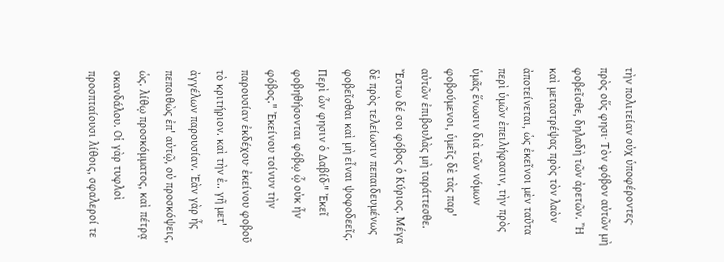τὴν πολιτείαν οὐχ ὑποφέροντες· πρὸς οὕς φησι· Τὸν φόβον αὐτῶν μὴ φοβεῖσθε, δηλαδὴ τῶν ἀρετῶν. Ἢ καὶ μεταστρέψας πρὸς τὸν λαὸν ἀποτείνεται, ὡς ἐκεῖνοι μὲν ταῦτα περὶ ὑμῶν ἐπειλήφασιν, τὴν πρὸς ὑμᾶς ἕνωσιν διὰ τῶν νόμων φοβούμενοι, ὑμεῖς δὲ τὰς παρ' αὐτῶν ἐπιβουλὰς μὴ ταράττεσθε. Ἔστω δέ σοι φόβος ὁ Κύριος. Μέγα δὲ πρὸς τελείωσιν πεπαιδευμένως φοβεῖσθαι καὶ μὴ εἶναι ψοφοδεεῖς. Περὶ ὧν φησιν ὁ Δαβίδ·" Ἐκεῖ φοβηθήσονται φόβῳ ᾧ οὐκ ἦν φόβος." Ἐκείνου τοίνυν τὴν παρουσίαν ἐκδέχου· ἐκείνου φοβοῦ τὸ κριτήριον. καὶ τὴν ἐ.. γῆ μετ' ἀγγέλων παρουσίαν. Ἐὰν γὰρ ἦς πεποιθὼς ἐπ' αὐτῷ, οὐ προσκόψεις, ὡς. λίθῳ προσκόμματος, καὶ πέτρᾳ σκανδάλου. Οἱ γὰρ τυφλοὶ προσπταίουσι λίθοις, σφαλεροί τε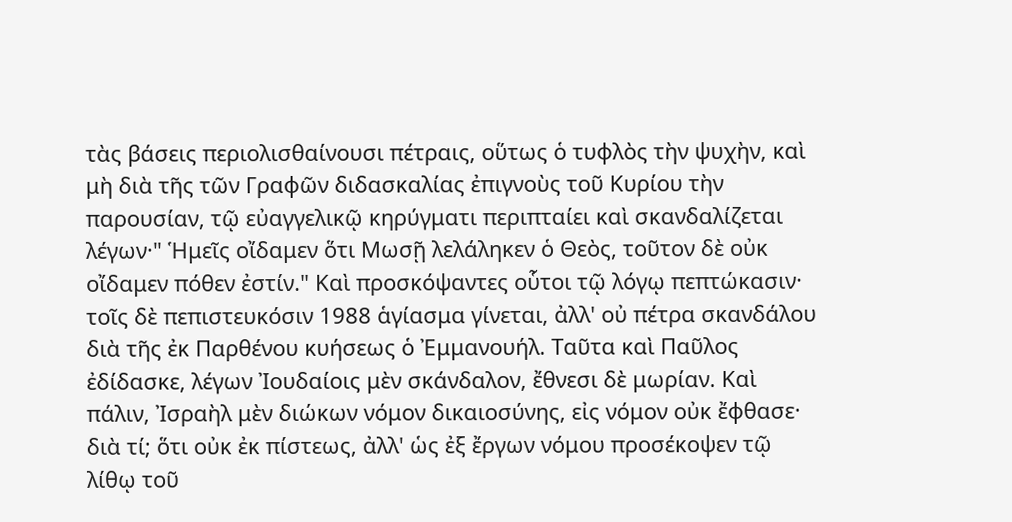τὰς βάσεις περιολισθαίνουσι πέτραις, οὕτως ὁ τυφλὸς τὴν ψυχὴν, καὶ μὴ διὰ τῆς τῶν Γραφῶν διδασκαλίας ἐπιγνοὺς τοῦ Κυρίου τὴν παρουσίαν, τῷ εὐαγγελικῷ κηρύγματι περιπταίει καὶ σκανδαλίζεται λέγων·" Ἡμεῖς οἴδαμεν ὅτι Μωσῇ λελάληκεν ὁ Θεὸς, τοῦτον δὲ οὐκ οἴδαμεν πόθεν ἐστίν." Καὶ προσκόψαντες οὗτοι τῷ λόγῳ πεπτώκασιν· τοῖς δὲ πεπιστευκόσιν 1988 ἁγίασμα γίνεται, ἀλλ' οὐ πέτρα σκανδάλου διὰ τῆς ἐκ Παρθένου κυήσεως ὁ Ἐμμανουήλ. Ταῦτα καὶ Παῦλος ἐδίδασκε, λέγων Ἰουδαίοις μὲν σκάνδαλον, ἔθνεσι δὲ μωρίαν. Καὶ πάλιν, Ἰσραὴλ μὲν διώκων νόμον δικαιοσύνης, εἰς νόμον οὐκ ἔφθασε· διὰ τί; ὅτι οὐκ ἐκ πίστεως, ἀλλ' ὡς ἐξ ἔργων νόμου προσέκοψεν τῷ λίθῳ τοῦ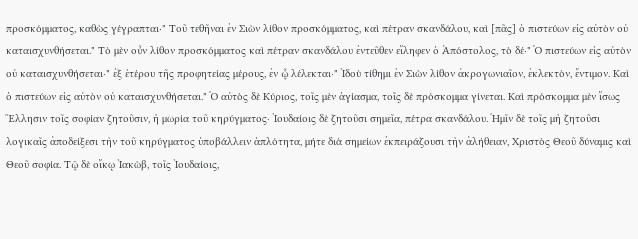προσκόμματος, καθὼς γέγραπται·" Τοῦ τεθῆναι ἐν Σιὼν λίθον προσκόμματος, καὶ πέτραν σκανδάλου, καὶ [πᾶς] ὁ πιστεύων εἰς αὐτὸν οὐ καταισχυνθήσεται." Τὸ μὲν οὖν λίθον προσκόμματος καὶ πέτραν σκανδάλου ἐντεῦθεν εἴληφεν ὁ Ἀπόστολος, τὸ δέ·" Ὁ πιστεύων εἰς αὐτὸν οὐ καταισχυνθήσεται·" ἐξ ἑτέρου τῆς προφητείας μέρους, ἐν ᾧ λέλεκται·" Ἰδοὺ τίθημι ἐν Σιὼν λίθον ἀκρογωνιαῖον, ἐκλεκτὸν, ἔντιμον. Καὶ ὁ πιστεύων εἰς αὐτὸν οὐ καταισχυνθήσεται." Ὁ αὐτὸς δὲ Κύριος, τοῖς μὲν ἁγίασμα, τοῖς δὲ πρόσκομμα γίνεται. Καὶ πρόσκομμα μὲν ἴσως Ἕλλησιν τοῖς σοφίαν ζητοῦσιν, ἡ μωρία τοῦ κηρύγματος· Ἰουδαίοις δὲ ζητοῦσι σημεῖα, πέτρα σκανδάλου. Ἡμῖν δὲ τοῖς μὴ ζητοῦσι λογικαῖς ἀποδείξεσι τὴν τοῦ κηρύγματος ὑποβάλλειν ἁπλότητα, μήτε διὰ σημείων ἐκπειράζουσι τὴν ἀλήθειαν, Χριστὸς Θεοῦ δύναμις καὶ Θεοῦ σοφία. Τῷ δὲ οἴκῳ Ἰακὼβ, τοῖς Ἰουδαίοις,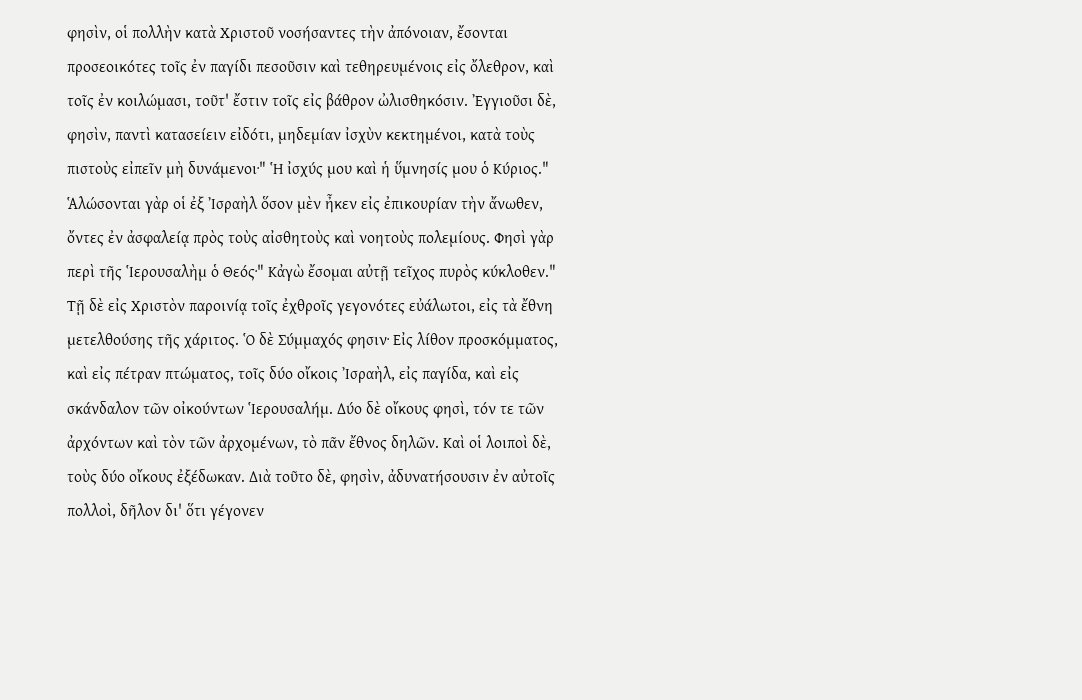φησὶν, οἱ πολλὴν κατὰ Χριστοῦ νοσήσαντες τὴν ἀπόνοιαν, ἔσονται προσεοικότες τοῖς ἐν παγίδι πεσοῦσιν καὶ τεθηρευμένοις εἰς ὄλεθρον, καὶ τοῖς ἐν κοιλώμασι, τοῦτ' ἔστιν τοῖς εἰς βάθρον ὠλισθηκόσιν. Ἐγγιοῦσι δὲ, φησὶν, παντὶ κατασείειν εἰδότι, μηδεμίαν ἰσχὺν κεκτημένοι, κατὰ τοὺς πιστοὺς εἰπεῖν μὴ δυνάμενοι·" Ἡ ἰσχύς μου καὶ ἡ ὕμνησίς μου ὁ Κύριος." Ἁλώσονται γὰρ οἱ ἐξ Ἰσραὴλ ὅσον μὲν ἦκεν εἰς ἐπικουρίαν τὴν ἄνωθεν, ὄντες ἐν ἀσφαλείᾳ πρὸς τοὺς αἰσθητοὺς καὶ νοητοὺς πολεμίους. Φησὶ γὰρ περὶ τῆς Ἱερουσαλὴμ ὁ Θεός·" Κἀγὼ ἔσομαι αὐτῇ τεῖχος πυρὸς κύκλοθεν." Τῇ δὲ εἰς Χριστὸν παροινίᾳ τοῖς ἐχθροῖς γεγονότες εὐάλωτοι, εἰς τὰ ἔθνη μετελθούσης τῆς χάριτος. Ὁ δὲ Σύμμαχός φησιν· Εἰς λίθον προσκόμματος, καὶ εἰς πέτραν πτώματος, τοῖς δύο οἴκοις Ἰσραὴλ, εἰς παγίδα, καὶ εἰς σκάνδαλον τῶν οἰκούντων Ἱερουσαλήμ. Δύο δὲ οἴκους φησὶ, τόν τε τῶν ἀρχόντων καὶ τὸν τῶν ἀρχομένων, τὸ πᾶν ἔθνος δηλῶν. Καὶ οἱ λοιποὶ δὲ, τοὺς δύο οἴκους ἐξέδωκαν. Διὰ τοῦτο δὲ, φησὶν, ἀδυνατήσουσιν ἐν αὐτοῖς πολλοὶ, δῆλον δι' ὅτι γέγονεν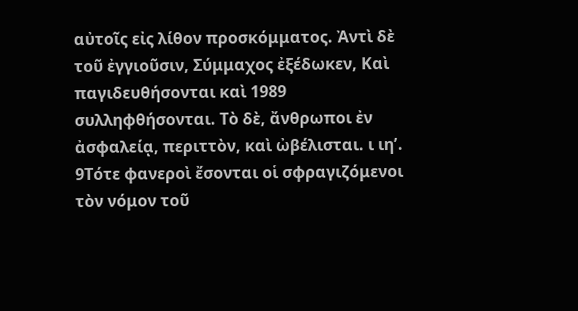αὐτοῖς εἰς λίθον προσκόμματος. Ἀντὶ δὲ τοῦ ἐγγιοῦσιν, Σύμμαχος ἐξέδωκεν, Καὶ παγιδευθήσονται καὶ 1989 συλληφθήσονται. Τὸ δὲ, ἄνθρωποι ἐν ἀσφαλείᾳ, περιττὸν, καὶ ὠβέλισται. ι ιηʹ. 9Τότε φανεροὶ ἔσονται οἱ σφραγιζόμενοι τὸν νόμον τοῦ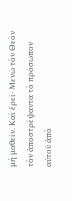μὴ μαθεῖν. Καὶ ἐρεῖ· Μενῶ τὸν Θεὸν τὸν ἀποστρέψαντα τὸ πρόσωπον αὐτοῦ ἀπὸ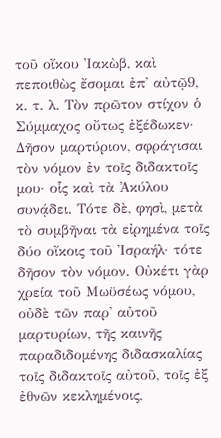τοῦ οἴκου Ἰακὼβ, καὶ πεποιθὼς ἔσομαι ἐπ' αὐτῷ9, κ. τ. λ. Τὸν πρῶτον στίχον ὁ Σύμμαχος οὔτως ἐξέδωκεν· Δῆσον μαρτύριον, σφράγισαι τὸν νόμον ἐν τοῖς διδακτοῖς μου· οἷς καὶ τὰ Ἀκύλου συνᾴδει. Τότε δὲ, φησὶ, μετὰ τὸ συμβῆναι τὰ εἰρημένα τοῖς δύο οἴκοις τοῦ Ἰσραήλ· τότε δῆσον τὸν νόμον. Οὐκέτι γὰρ χρεία τοῦ Μωϋσέως νόμου, οὐδὲ τῶν παρ' αὐτοῦ μαρτυρίων, τῆς καινῆς παραδιδομένης διδασκαλίας τοῖς διδακτοῖς αὐτοῦ, τοῖς ἐξ ἐθνῶν κεκλημένοις,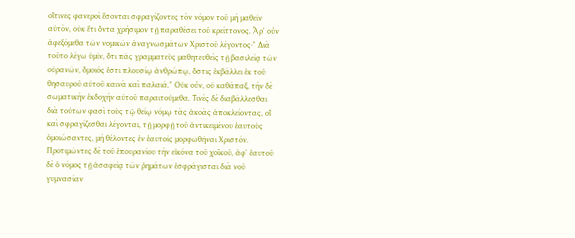οἵτινες φανεροὶ ἔσονται σφραγίζοντες τὸν νόμον τοῦ μὴ μαθεῖν αὐτὸν, οὐκ ἔτι ὄντα χρήσιμον τῇ παραθέσει τοῦ κρείττονος. Ἄρ' οὖν ἀφεξόμεθα τῶν νομικῶν ἀναγνωσμάτων Χριστοῦ λέγοντος·" Διὰ τοῦτο λέγω ὑμῖν, ὅτι πᾶς γραμματεὺς μαθητευθεὶς τῇ βασιλείᾳ τῶν οὐρανῶν, ὅμοιός ἐστι πλουσίῳ ἀνθρώπῳ, ὅστις ἐκβάλλει ἐκ τοῦ θησαυροῦ αὐτοῦ καινὰ καὶ παλαιά." Οὐκ οὖν, οὐ καθάπαξ, τὴν δὲ σωματικὴν ἐκδοχὴν αὐτοῦ παραιτούμεθα. Τινὲς δὲ διαβάλλεσθαι διὰ τούτων φασὶ τοὺς τῷ θείῳ νόμῳ τὰς ἀκοὰς ἀποκλείοντας, οἳ καὶ σφραγίζεσθαι λέγονται, τῇ μορφῇ τοῦ ἀντικειμένου ἑαυτοὺς ὁμοιώσαντες, μὴ θέλοντες ἐν ἑαυτοῖς μορφωθῆναι Χριστόν. Προτιμῶντες δὲ τοῦ ἐπουρανίου τὴν εἰκόνα τοῦ χοϊκοῦ, ἀφ' ἑαυτοῦ δὲ ὁ νόμος τῇ ἀσαφείᾳ τῶν ῥημάτων ἐσφράγισται διὰ νοῦ γυμνασίαν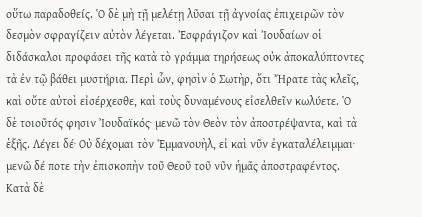οὕτω παραδοθείς. Ὁ δὲ μὴ τῇ μελέτῃ λῦσαι τῇ ἀγνοίας ἐπιχειρῶν τὸν δεσμὸν σφραγίζειν αὐτὸν λέγεται. Ἐσφράγιζον καὶ Ἰουδαίων οἱ διδάσκαλοι προφάσει τῆς κατὰ τὸ γράμμα τηρήσεως οὐκ ἀποκαλύπτοντες τὰ ἐν τῷ βάθει μυστήρια. Περὶ ὧν, φησὶν ὁ Σωτὴρ, ὄτι Ἤρατε τὰς κλεῖς, καὶ οὔτε αὐτοὶ εἰσέρχεσθε, καὶ τοὺς δυναμένους εἰσελθεῖν κωλύετε. Ὁ δὲ τοιοῦτός φησιν Ἰουδαϊκός· μενῶ τὸν Θεὸν τὸν ἀποστρέψαντα, καὶ τὰ ἑξῆς. Λέγει δέ· Οὐ δέχομαι τὸν Ἐμμανουὴλ, εἰ καὶ νῦν ἐγκαταλέλειμμαι· μενῶ δέ ποτε τὴν ἐπισκοπὴν τοῦ Θεοῦ τοῦ νῦν ἡμᾶς ἀποστραφέντος. Κατὰ δὲ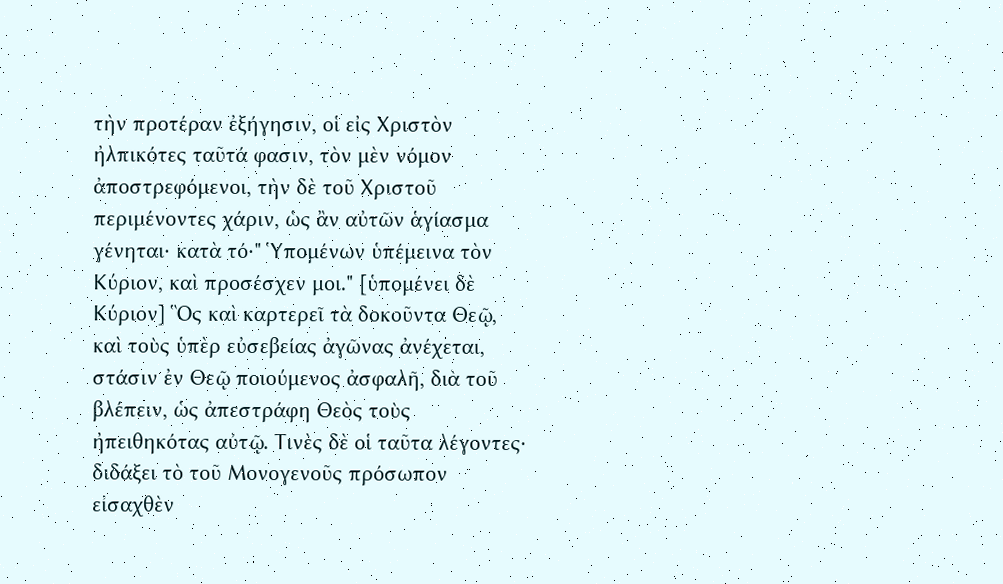τὴν προτέραν ἐξήγησιν, οἱ εἰς Χριστὸν ἠλπικότες ταῦτά φασιν, τὸν μὲν νόμον ἀποστρεφόμενοι, τὴν δὲ τοῦ Χριστοῦ περιμένοντες χάριν, ὡς ἂν αὐτῶν ἁγίασμα γένηται· κατὰ τό·" Ὑπομένων ὑπέμεινα τὸν Κύριον, καὶ προσέσχεν μοι." [ὑπομένει δὲ Κύριον] Ὃς καὶ καρτερεῖ τὰ δοκοῦντα Θεῷ, καὶ τοὺς ὑπὲρ εὐσεβείας ἀγῶνας ἀνέχεται, στάσιν ἐν Θεῷ ποιούμενος ἀσφαλῆ, διὰ τοῦ βλέπειν, ὡς ἀπεστράφη Θεὸς τοὺς ἠπειθηκότας αὐτῷ. Τινὲς δὲ οἱ ταῦτα λέγοντες· διδάξει τὸ τοῦ Μονογενοῦς πρόσωπον εἰσαχθὲν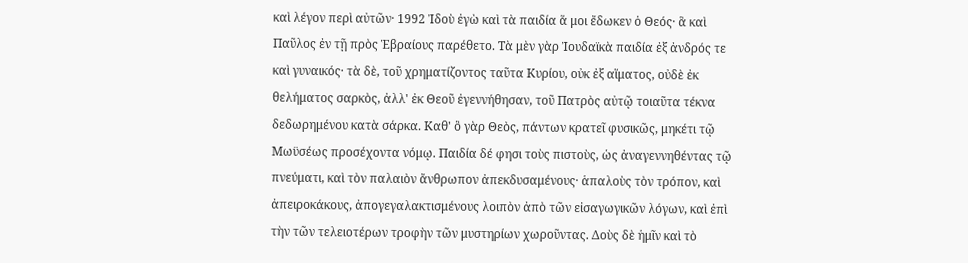καὶ λέγον περὶ αὐτῶν· 1992 Ἰδοὺ ἐγὼ καὶ τὰ παιδία ἅ μοι ἔδωκεν ὁ Θεός· ἃ καὶ Παῦλος ἐν τῇ πρὸς Ἑβραίους παρέθετο. Τὰ μὲν γὰρ Ἰουδαϊκὰ παιδία ἐξ ἀνδρός τε καὶ γυναικός· τὰ δὲ, τοῦ χρηματίζοντος ταῦτα Κυρίου, οὐκ ἐξ αἵματος, οὐδὲ ἐκ θελήματος σαρκὸς, ἀλλ' ἐκ Θεοῦ ἐγεννήθησαν, τοῦ Πατρὸς αὐτῷ τοιαῦτα τέκνα δεδωρημένου κατὰ σάρκα. Καθ' ὃ γὰρ Θεὸς, πάντων κρατεῖ φυσικῶς, μηκέτι τῷ Μωϋσέως προσέχοντα νόμῳ. Παιδία δέ φησι τοὺς πιστοὺς, ὡς ἀναγεννηθέντας τῷ πνεύματι, καὶ τὸν παλαιὸν ἄνθρωπον ἀπεκδυσαμένους· ἁπαλοὺς τὸν τρόπον, καὶ ἀπειροκάκους, ἀπογεγαλακτισμένους λοιπὸν ἀπὸ τῶν εἰσαγωγικῶν λόγων, καὶ ἐπὶ τὴν τῶν τελειοτέρων τροφὴν τῶν μυστηρίων χωροῦντας. Δοὺς δὲ ἡμῖν καὶ τὸ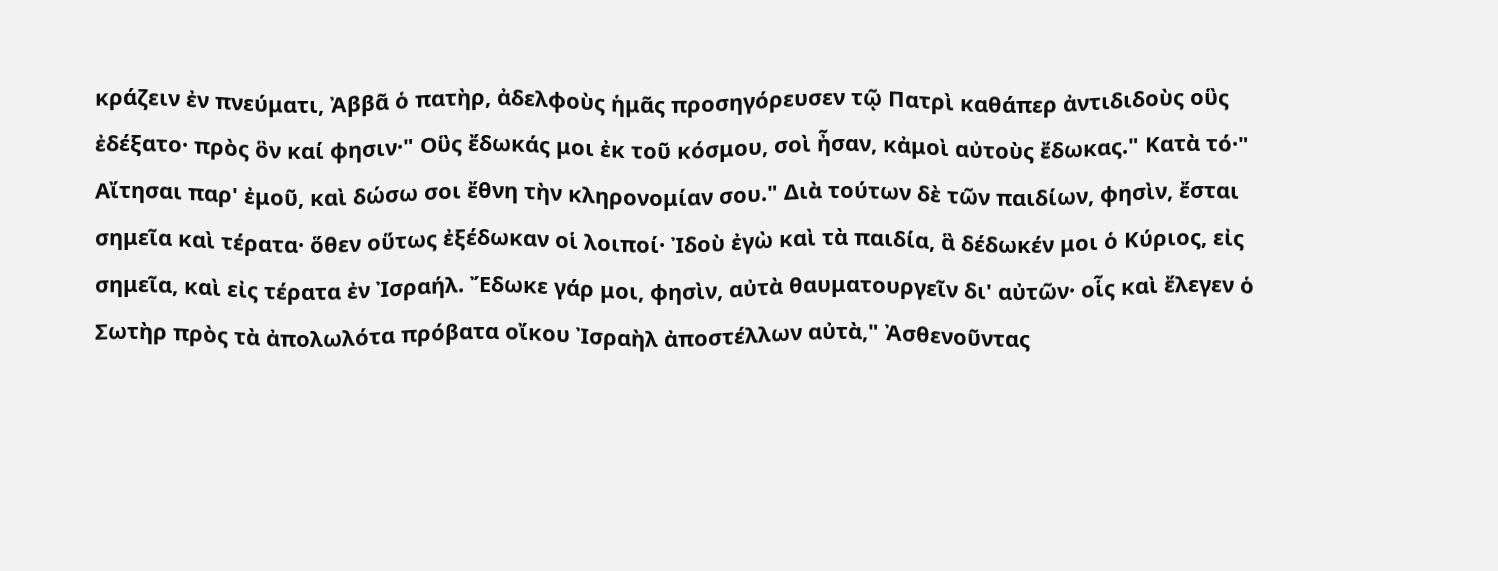κράζειν ἐν πνεύματι, Ἀββᾶ ὁ πατὴρ, ἀδελφοὺς ἡμᾶς προσηγόρευσεν τῷ Πατρὶ καθάπερ ἀντιδιδοὺς οὓς ἐδέξατο· πρὸς ὃν καί φησιν·" Οὓς ἔδωκάς μοι ἐκ τοῦ κόσμου, σοὶ ἦσαν, κἀμοὶ αὐτοὺς ἔδωκας." Κατὰ τό·" Αἴτησαι παρ' ἐμοῦ, καὶ δώσω σοι ἔθνη τὴν κληρονομίαν σου." Διὰ τούτων δὲ τῶν παιδίων, φησὶν, ἔσται σημεῖα καὶ τέρατα· ὅθεν οὕτως ἐξέδωκαν οἱ λοιποί· Ἰδοὺ ἐγὼ καὶ τὰ παιδία, ἃ δέδωκέν μοι ὁ Κύριος, εἰς σημεῖα, καὶ εἰς τέρατα ἐν Ἰσραήλ. Ἔδωκε γάρ μοι, φησὶν, αὐτὰ θαυματουργεῖν δι' αὐτῶν· οἷς καὶ ἔλεγεν ὁ Σωτὴρ πρὸς τὰ ἀπολωλότα πρόβατα οἴκου Ἰσραὴλ ἀποστέλλων αὐτὰ," Ἀσθενοῦντας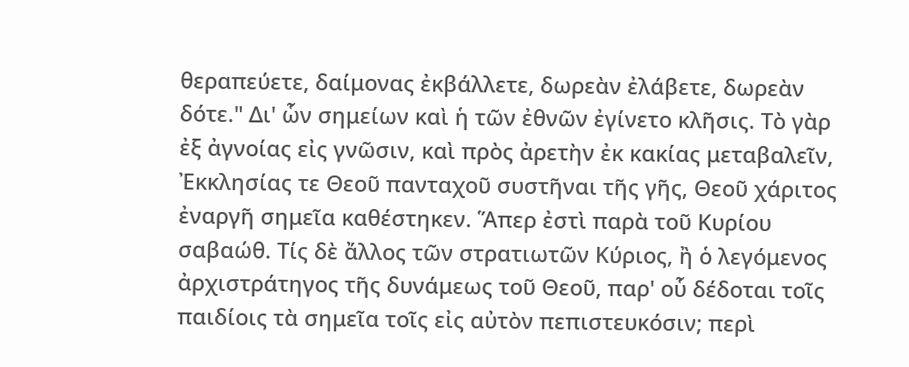θεραπεύετε, δαίμονας ἐκβάλλετε, δωρεὰν ἐλάβετε, δωρεὰν δότε." Δι' ὧν σημείων καὶ ἡ τῶν ἐθνῶν ἐγίνετο κλῆσις. Τὸ γὰρ ἐξ ἀγνοίας εἰς γνῶσιν, καὶ πρὸς ἀρετὴν ἐκ κακίας μεταβαλεῖν, Ἐκκλησίας τε Θεοῦ πανταχοῦ συστῆναι τῆς γῆς, Θεοῦ χάριτος ἐναργῆ σημεῖα καθέστηκεν. Ἅπερ ἐστὶ παρὰ τοῦ Κυρίου σαβαώθ. Τίς δὲ ἄλλος τῶν στρατιωτῶν Κύριος, ἢ ὁ λεγόμενος ἀρχιστράτηγος τῆς δυνάμεως τοῦ Θεοῦ, παρ' οὗ δέδοται τοῖς παιδίοις τὰ σημεῖα τοῖς εἰς αὐτὸν πεπιστευκόσιν; περὶ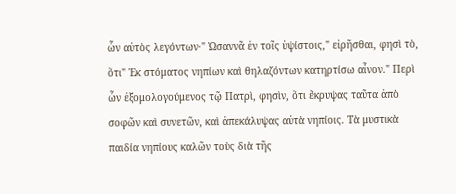ὧν αὐτὸς λεγόντων·" Ὡσαννᾶ ἐν τοῖς ὑψίστοις," εἰρῆσθαι, φησὶ τὸ, ὅτι" Ἐκ στόματος νηπίων καὶ θηλαζόντων κατηρτίσω αἶνον." Περὶ ὧν ἐξομολογούμενος τῷ Πατρὶ, φησὶν, ὅτι ἔκρυψας ταῦτα ἀπὸ σοφῶν καὶ συνετῶν, καὶ ἀπεκάλυψας αὐτὰ νηπίοις. Τὰ μυστικὰ παιδία νηπίους καλῶν τοὺς διὰ τῆς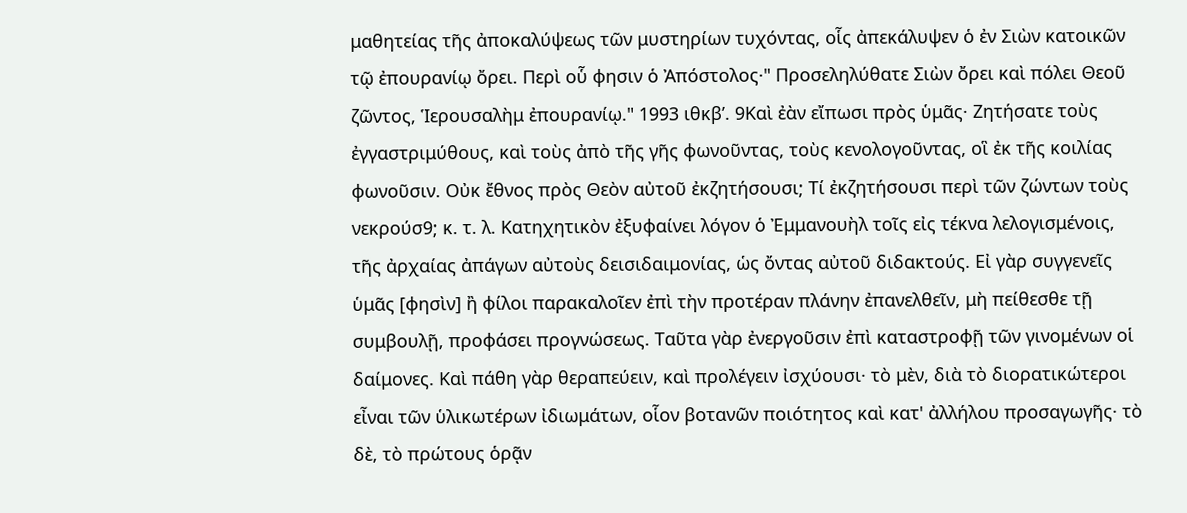μαθητείας τῆς ἀποκαλύψεως τῶν μυστηρίων τυχόντας, οἷς ἀπεκάλυψεν ὁ ἐν Σιὼν κατοικῶν τῷ ἐπουρανίῳ ὄρει. Περὶ οὗ φησιν ὁ Ἀπόστολος·" Προσεληλύθατε Σιὼν ὄρει καὶ πόλει Θεοῦ ζῶντος, Ἱερουσαλὴμ ἐπουρανίῳ." 1993 ιθκβʹ. 9Καὶ ἐὰν εἴπωσι πρὸς ὑμᾶς· Ζητήσατε τοὺς ἐγγαστριμύθους, καὶ τοὺς ἀπὸ τῆς γῆς φωνοῦντας, τοὺς κενολογοῦντας, οἳ ἐκ τῆς κοιλίας φωνοῦσιν. Οὐκ ἔθνος πρὸς Θεὸν αὐτοῦ ἐκζητήσουσι; Τί ἐκζητήσουσι περὶ τῶν ζώντων τοὺς νεκρούσ9; κ. τ. λ. Κατηχητικὸν ἐξυφαίνει λόγον ὁ Ἐμμανουὴλ τοῖς εἰς τέκνα λελογισμένοις, τῆς ἀρχαίας ἀπάγων αὐτοὺς δεισιδαιμονίας, ὡς ὄντας αὐτοῦ διδακτούς. Εἰ γὰρ συγγενεῖς ὑμᾶς [φησὶν] ἢ φίλοι παρακαλοῖεν ἐπὶ τὴν προτέραν πλάνην ἐπανελθεῖν, μὴ πείθεσθε τῇ συμβουλῇ, προφάσει προγνώσεως. Ταῦτα γὰρ ἐνεργοῦσιν ἐπὶ καταστροφῇ τῶν γινομένων οἱ δαίμονες. Καὶ πάθη γὰρ θεραπεύειν, καὶ προλέγειν ἰσχύουσι· τὸ μὲν, διὰ τὸ διορατικώτεροι εἶναι τῶν ὑλικωτέρων ἰδιωμάτων, οἷον βοτανῶν ποιότητος καὶ κατ' ἀλλήλου προσαγωγῆς· τὸ δὲ, τὸ πρώτους ὁρᾷν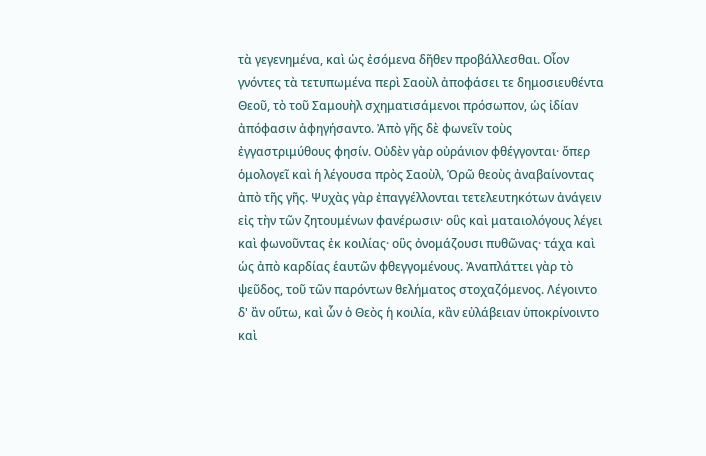τὰ γεγενημένα, καὶ ὡς ἐσόμενα δῆθεν προβάλλεσθαι. Οἷον γνόντες τὰ τετυπωμένα περὶ Σαοὺλ ἀποφάσει τε δημοσιευθέντα Θεοῦ, τὸ τοῦ Σαμουὴλ σχηματισάμενοι πρόσωπον, ὡς ἰδίαν ἀπόφασιν ἀφηγήσαντο. Ἀπὸ γῆς δὲ φωνεῖν τοὺς ἐγγαστριμύθους φησίν. Οὐδὲν γὰρ οὐράνιον φθέγγονται· ὅπερ ὁμολογεῖ καὶ ἡ λέγουσα πρὸς Σαοὺλ, Ὁρῶ θεοὺς ἀναβαίνοντας ἀπὸ τῆς γῆς. Ψυχὰς γὰρ ἐπαγγέλλονται τετελευτηκότων ἀνάγειν εἰς τὴν τῶν ζητουμένων φανέρωσιν· οὓς καὶ ματαιολόγους λέγει καὶ φωνοῦντας ἐκ κοιλίας· οὓς ὀνομάζουσι πυθῶνας· τάχα καὶ ὡς ἀπὸ καρδίας ἑαυτῶν φθεγγομένους. Ἀναπλάττει γὰρ τὸ ψεῦδος, τοῦ τῶν παρόντων θελήματος στοχαζόμενος. Λέγοιντο δ' ἂν οὕτω, καὶ ὧν ὁ Θεὸς ἡ κοιλία, κἂν εὐλάβειαν ὑποκρίνοιντο καὶ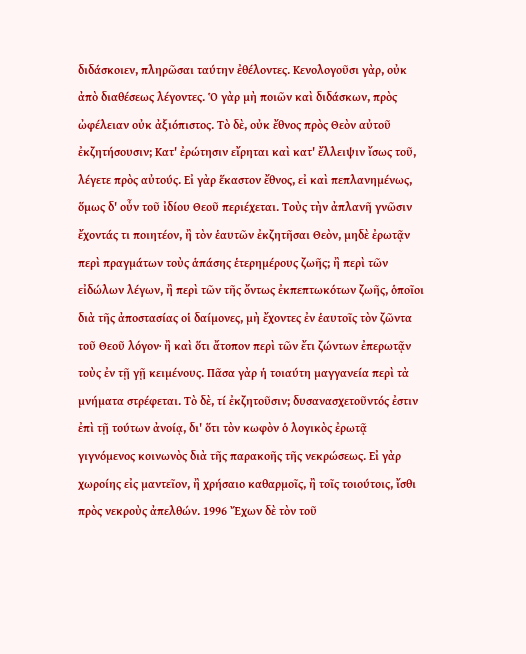διδάσκοιεν, πληρῶσαι ταύτην ἐθέλοντες. Κενολογοῦσι γὰρ, οὐκ ἀπὸ διαθέσεως λέγοντες. Ὁ γὰρ μὴ ποιῶν καὶ διδάσκων, πρὸς ὠφέλειαν οὐκ ἀξιόπιστος. Τὸ δὲ, οὐκ ἔθνος πρὸς Θεὸν αὐτοῦ ἐκζητήσουσιν; Κατ' ἐρώτησιν εἴρηται καὶ κατ' ἔλλειψιν ἴσως τοῦ, λέγετε πρὸς αὐτούς. Εἰ γὰρ ἕκαστον ἔθνος, εἰ καὶ πεπλανημένως, ὅμως δ' οὖν τοῦ ἰδίου Θεοῦ περιέχεται. Τοὺς τὴν ἀπλανῆ γνῶσιν ἔχοντάς τι ποιητέον, ἢ τὸν ἑαυτῶν ἐκζητῆσαι Θεὸν, μηδὲ ἐρωτᾷν περὶ πραγμάτων τοὺς ἁπάσης ἑτερημέρους ζωῆς; ἢ περὶ τῶν εἰδώλων λέγων, ἢ περὶ τῶν τῆς ὄντως ἐκπεπτωκότων ζωῆς, ὁποῖοι διὰ τῆς ἀποστασίας οἱ δαίμονες, μὴ ἔχοντες ἐν ἑαυτοῖς τὸν ζῶντα τοῦ Θεοῦ λόγον· ἢ καὶ ὅτι ἄτοπον περὶ τῶν ἔτι ζώντων ἐπερωτᾷν τοὺς ἐν τῇ γῇ κειμένους. Πᾶσα γὰρ ἡ τοιαύτη μαγγανεία περὶ τὰ μνήματα στρέφεται. Τὸ δὲ, τί ἐκζητοῦσιν; δυσανασχετοῦντός ἐστιν ἐπὶ τῇ τούτων ἀνοίᾳ, δι' ὅτι τὸν κωφὸν ὁ λογικὸς ἐρωτᾷ γιγνόμενος κοινωνὸς διὰ τῆς παρακοῆς τῆς νεκρώσεως. Εἰ γὰρ χωροίης εἰς μαντεῖον, ἢ χρήσαιο καθαρμοῖς, ἢ τοῖς τοιούτοις, ἴσθι πρὸς νεκροὺς ἀπελθών. 1996 Ἔχων δὲ τὸν τοῦ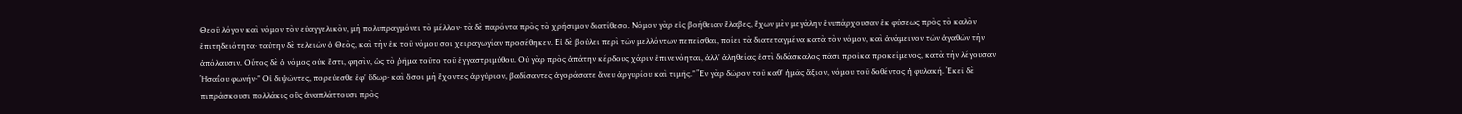Θεοῦ λόγον καὶ νόμον τὸν εὐαγγελικὸν, μὴ πολυπραγμόνει τὸ μέλλον· τὰ δὲ παρόντα πρὸς τὸ χρήσιμον διατίθεσο. Νόμον γὰρ εἰς βοήθειαν ἔλαβες, ἔχων μὲν μεγάλην ἐνυπάρχουσαν ἐκ φύσεως πρὸς τὸ καλὸν ἐπιτηδειότητα· ταύτην δὲ τελειῶν ὁ Θεὸς, καὶ τὴν ἐκ τοῦ νόμου σοι χειραγωγίαν προσέθηκεν. Εἰ δὲ βούλει περὶ τῶν μελλόντων πεπεῖσθαι, ποίει τὰ διατεταγμένα κατὰ τὸν νόμον, καὶ ἀνάμεινον τῶν ἀγαθῶν τὴν ἀπόλαυσιν. Οὗτος δὲ ὁ νόμος οὐκ ἔστι, φησὶν, ὡς τὸ ῥῆμα τοῦτο τοῦ ἐγγαστριμύθου. Οὐ γὰρ πρὸς ἀπάτην κέρδους χάριν ἐπινενόηται, ἀλλ' ἀληθείας ἐστὶ διδάσκαλος πᾶσι προῖκα προκείμενος, κατὰ τὴν λέγουσαν Ἡσαΐου φωνήν·" Οἱ διψῶντες, πορεύεσθε ἐφ' ὕδωρ· καὶ ὅσοι μὴ ἔχοντες ἀργύριον, βαδίσαντες ἀγοράσατε ἄνευ ἀργυρίου καὶ τιμῆς." Ἓν γὰρ δῶρον τοῦ καθ' ἡμᾶς ἄξιον, νόμου τοῦ δοθέντος ἡ φυλακή. Ἐκεῖ δὲ πιπράσκουσι πολλάκις οὓς ἀναπλάττουσι πρὸς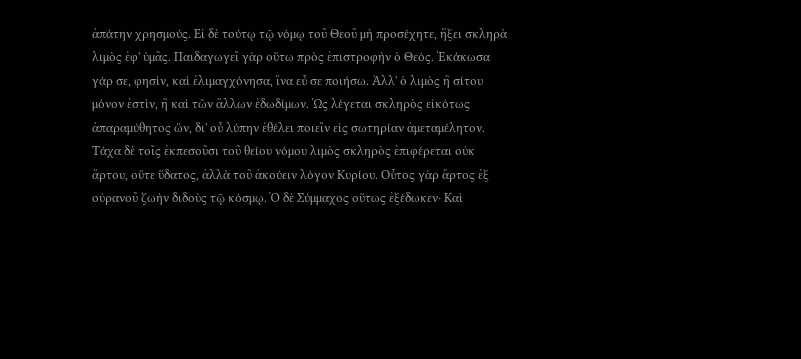ἀπάτην χρησμούς. Εἰ δὲ τούτῳ τῷ νόμῳ τοῦ Θεοῦ μὴ προσέχητε, ἥξει σκληρὰ λιμὸς ἐφ' ὑμᾶς. Παιδαγωγεῖ γὰρ οὕτω πρὸς ἐπιστροφὴν ὁ Θεός. Ἐκάκωσα γάρ σε, φησὶν, καὶ ἐλιμαγχόνησα, ἵνα εὖ σε ποιήσω. Ἀλλ' ὁ λιμὸς ἢ σίτου μόνον ἐστὶν, ἢ καὶ τῶν ἄλλων ἐδωδίμων. Ὡς λέγεται σκληρὸς εἰκότως ἀπαραμύθητος ὢν, δι' οὗ λύπην ἐθέλει ποιεῖν εἰς σωτηρίαν ἀμεταμέλητον. Τάχα δὲ τοῖς ἐκπεσοῦσι τοῦ θείου νόμου λιμὸς σκληρὸς ἐπιφέρεται οὐκ ἄρτου, οὔτε ὕδατος, ἀλλὰ τοῦ ἀκούειν λόγον Κυρίου. Οὗτος γὰρ ἄρτος ἐξ οὐρανοῦ ζωὴν διδοὺς τῷ κόσμῳ. Ὁ δὲ Σύμμαχος οὕτως ἐξέδωκεν· Καὶ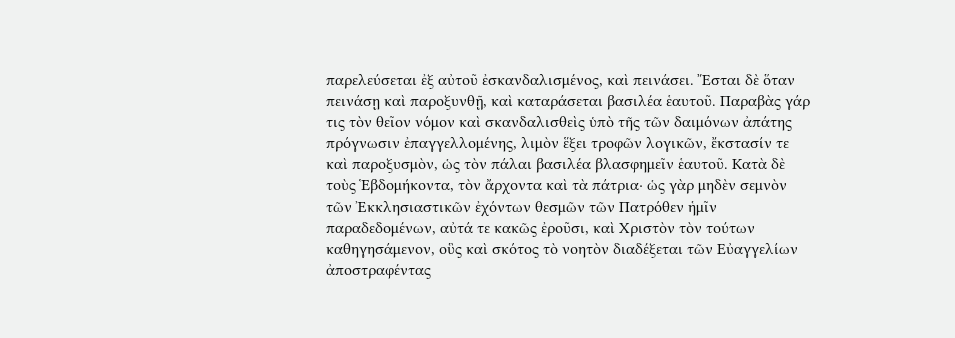παρελεύσεται ἐξ αὐτοῦ ἐσκανδαλισμένος, καὶ πεινάσει. Ἔσται δὲ ὅταν πεινάσῃ καὶ παροξυνθῇ, καὶ καταράσεται βασιλέα ἑαυτοῦ. Παραβὰς γάρ τις τὸν θεῖον νόμον καὶ σκανδαλισθεὶς ὑπὸ τῆς τῶν δαιμόνων ἀπάτης πρόγνωσιν ἐπαγγελλομένης, λιμὸν ἕξει τροφῶν λογικῶν, ἔκστασίν τε καὶ παροξυσμὸν, ὡς τὸν πάλαι βασιλέα βλασφημεῖν ἑαυτοῦ. Κατὰ δὲ τοὺς Ἑβδομήκοντα, τὸν ἄρχοντα καὶ τὰ πάτρια· ὡς γὰρ μηδὲν σεμνὸν τῶν Ἐκκλησιαστικῶν ἐχόντων θεσμῶν τῶν Πατρόθεν ἡμῖν παραδεδομένων, αὐτά τε κακῶς ἐροῦσι, καὶ Χριστὸν τὸν τούτων καθηγησάμενον, οὓς καὶ σκότος τὸ νοητὸν διαδέξεται τῶν Εὐαγγελίων ἀποστραφέντας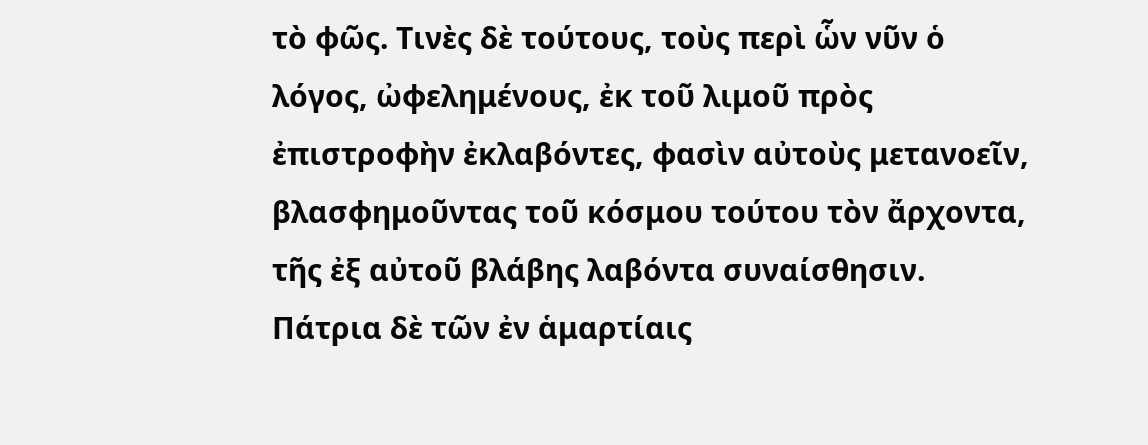τὸ φῶς. Τινὲς δὲ τούτους, τοὺς περὶ ὧν νῦν ὁ λόγος, ὠφελημένους, ἐκ τοῦ λιμοῦ πρὸς ἐπιστροφὴν ἐκλαβόντες, φασὶν αὐτοὺς μετανοεῖν, βλασφημοῦντας τοῦ κόσμου τούτου τὸν ἄρχοντα, τῆς ἐξ αὐτοῦ βλάβης λαβόντα συναίσθησιν. Πάτρια δὲ τῶν ἐν ἁμαρτίαις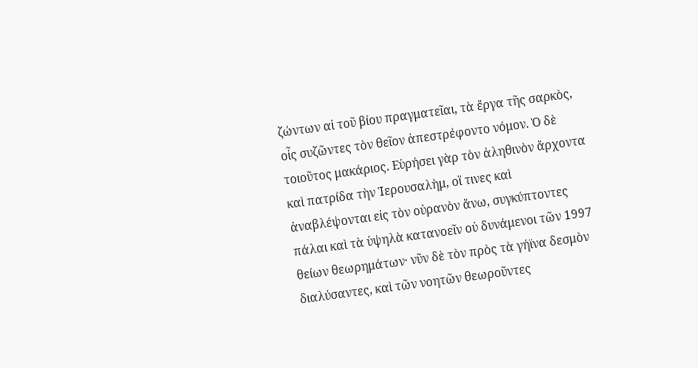ζώντων αἱ τοῦ βίου πραγματεῖαι, τὰ ἔργα τῆς σαρκὸς, οἷς συζῶντες τὸν θεῖον ἀπεστρέφοντο νόμον. Ὁ δὲ τοιοῦτος μακάριος. Εὑρήσει γὰρ τὸν ἀληθινὸν ἄρχοντα καὶ πατρίδα τὴν Ἱερουσαλὴμ, οἵ τινες καὶ ἀναβλέψονται εἰς τὸν οὐρανὸν ἄνω, συγκύπτοντες πάλαι καὶ τὰ ὑψηλὰ κατανοεῖν οὐ δυνάμενοι τῶν 1997 θείων θεωρημάτων· νῦν δὲ τὸν πρὸς τὰ γήϊνα δεσμὸν διαλύσαντες, καὶ τῶν νοητῶν θεωροῦντες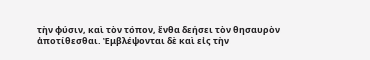τὴν φύσιν, καὶ τὸν τόπον, ἔνθα δεήσει τὸν θησαυρὸν ἀποτίθεσθαι. Ἐμβλέψονται δὲ καὶ εἰς τὴν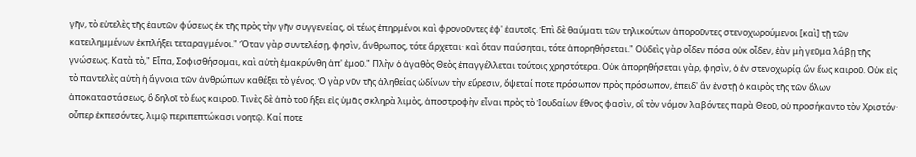γῆν, τὸ εὐτελὲς τῆς ἑαυτῶν φύσεως ἐκ τῆς πρὸς τὴν γῆν συγγενείας, οἱ τέως ἐπηρμένοι καὶ φρονοῦντες ἐφ' ἑαυτοῖς. Ἐπὶ δὲ θαύματι τῶν τηλικούτων ἀποροῦντες στενοχωρούμενοι [καὶ] τῇ τῶν κατειλημμένων ἐκπλήξει τεταραγμένοι." Ὅταν γὰρ συντελέσῃ, φησὶν, ἄνθρωπος, τότε ἄρχεται· καὶ ὅταν παύσηται, τότε ἀπορηθήσεται." Οὐδεὶς γὰρ οἶδεν πόσα οὐκ οἶδεν, ἐὰν μὴ γεῦμα λάβῃ τῆς γνώσεως. Κατὰ τὸ," Εἶπα, Σοφισθήσομαι, καὶ αὐτὴ ἐμακρύνθη ἀπ' ἐμοῦ." Πλὴν ὁ ἀγαθὸς Θεὸς ἐπαγγέλλεται τούτοις χρηστότερα. Οὐκ ἀπορηθήσεται γὰρ, φησὶν, ὁ ἐν στενοχωρίᾳ ὢν ἕως καιροῦ. Οὐκ εἰς τὸ παντελὲς αὐτὴ ἡ ἄγνοια τῶν ἀνθρώπων καθέξει τὸ γένος. Ὁ γὰρ νῦν τῆς ἀληθείας ὠδίνων τὴν εὕρεσιν, ὄψεταί ποτε πρόσωπον πρὸς πρόσωπον, ἐπειδ' ἂν ἐνστῇ ὁ καιρὸς τῆς τῶν ὅλων ἀποκαταστάσεως, ὃ δηλοῖ τὸ ἕως καιροῦ. Τινὲς δὲ ἀπὸ τοῦ ἥξει εἰς ὑμᾶς σκληρὰ λιμὸς, ἀποστροφὴν εἶναι πρὸς τὸ Ἰουδαίων ἔθνος φασὶν, οἳ τὸν νόμον λαβόντες παρὰ Θεοῦ, οὐ προσήκαντο τὸν Χριστόν· οὗπερ ἐκπεσόντες, λιμῷ περιπεπτώκασι νοητῷ. Καί ποτε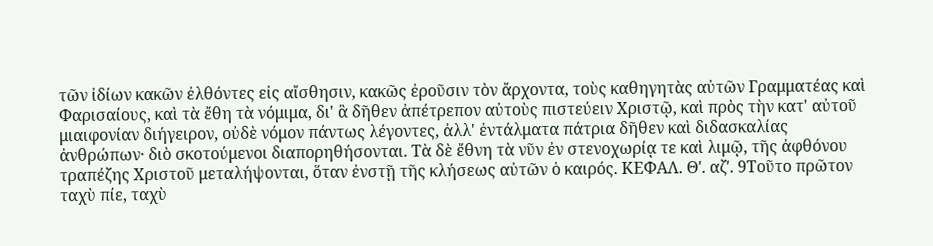τῶν ἰδίων κακῶν ἐλθόντες εἰς αἴσθησιν, κακῶς ἐροῦσιν τὸν ἄρχοντα, τοὺς καθηγητὰς αὐτῶν Γραμματέας καὶ Φαρισαίους, καὶ τὰ ἔθη τὰ νόμιμα, δι' ἃ δῆθεν ἀπέτρεπον αὐτοὺς πιστεύειν Χριστῷ, καὶ πρὸς τὴν κατ' αὐτοῦ μιαιφονίαν διήγειρον, οὐδὲ νόμον πάντως λέγοντες, ἀλλ' ἐντάλματα πάτρια δῆθεν καὶ διδασκαλίας ἀνθρώπων· διὸ σκοτούμενοι διαπορηθήσονται. Τὰ δὲ ἔθνη τὰ νῦν ἐν στενοχωρίᾳ τε καὶ λιμῷ, τῆς ἀφθόνου τραπέζης Χριστοῦ μεταλήψονται, ὅταν ἐνστῇ τῆς κλήσεως αὐτῶν ὁ καιρός. ΚΕΦΑΛ. Θʹ. αζʹ. 9Τοῦτο πρῶτον ταχὺ πίε, ταχὺ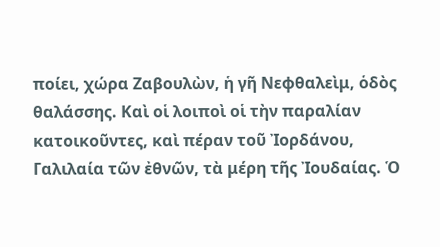ποίει, χώρα Ζαβουλὼν, ἡ γῆ Νεφθαλεὶμ, ὁδὸς θαλάσσης. Καὶ οἱ λοιποὶ οἱ τὴν παραλίαν κατοικοῦντες, καὶ πέραν τοῦ Ἰορδάνου, Γαλιλαία τῶν ἐθνῶν, τὰ μέρη τῆς Ἰουδαίας. Ὁ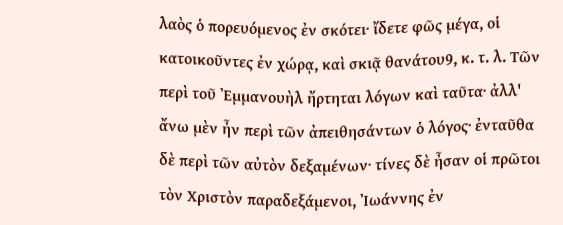λαὸς ὁ πορευόμενος ἐν σκότει· ἴδετε φῶς μέγα, οἱ κατοικοῦντες ἐν χώρᾳ, καὶ σκιᾷ θανάτου9, κ. τ. λ. Τῶν περὶ τοῦ Ἐμμανουὴλ ἤρτηται λόγων καὶ ταῦτα· ἀλλ' ἄνω μὲν ἦν περὶ τῶν ἀπειθησάντων ὁ λόγος· ἐνταῦθα δὲ περὶ τῶν αὐτὸν δεξαμένων· τίνες δὲ ἦσαν οἱ πρῶτοι τὸν Χριστὸν παραδεξάμενοι, Ἰωάννης ἐν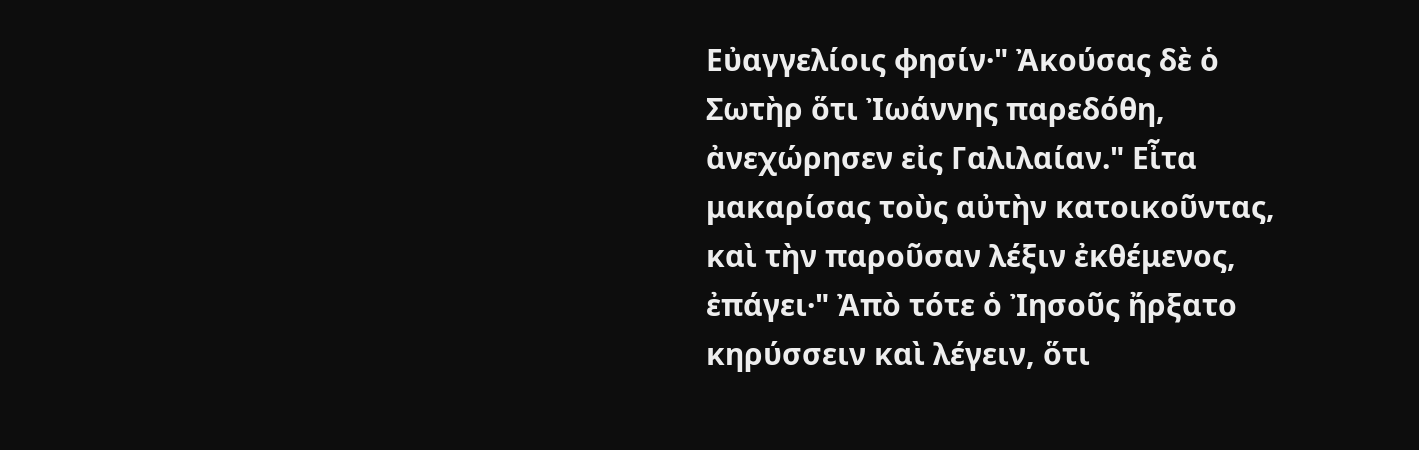Εὐαγγελίοις φησίν·" Ἀκούσας δὲ ὁ Σωτὴρ ὅτι Ἰωάννης παρεδόθη, ἀνεχώρησεν εἰς Γαλιλαίαν." Εἶτα μακαρίσας τοὺς αὐτὴν κατοικοῦντας, καὶ τὴν παροῦσαν λέξιν ἐκθέμενος, ἐπάγει·" Ἀπὸ τότε ὁ Ἰησοῦς ἤρξατο κηρύσσειν καὶ λέγειν, ὅτι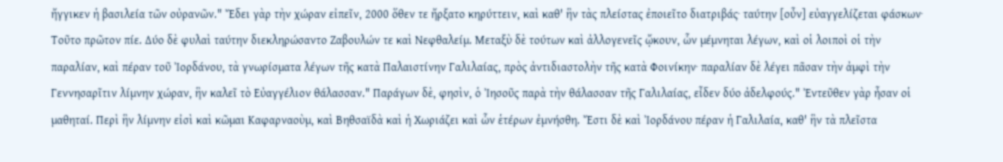ἤγγικεν ἡ βασιλεία τῶν οὐρανῶν." Ἔδει γὰρ τὴν χώραν εἰπεῖν, 2000 ὅθεν τε ἤρξατο κηρύττειν, καὶ καθ' ἣν τὰς πλείστας ἐποιεῖτο διατριβάς· ταύτην [οὖν] εὐαγγελίζεται φάσκων· Τοῦτο πρῶτον πίε. Δύο δὲ φυλαὶ ταύτην διεκληρώσαντο Ζαβουλών τε καὶ Νεφθαλείμ. Μεταξὺ δὲ τούτων καὶ ἀλλογενεῖς ᾤκουν, ὧν μέμνηται λέγων, καὶ οἱ λοιποὶ οἱ τὴν παραλίαν, καὶ πέραν τοῦ Ἰορδάνου, τὰ γνωρίσματα λέγων τῆς κατὰ Παλαιστίνην Γαλιλαίας, πρὸς ἀντιδιαστολὴν τῆς κατὰ Φοινίκην· παραλίαν δὲ λέγει πᾶσαν τὴν ἀμφὶ τὴν Γεννησαρῖτιν λίμνην χώραν, ἣν καλεῖ τὸ Εὐαγγέλιον θάλασσαν." Παράγων δὲ, φησὶν, ὁ Ἰησοῦς παρὰ τὴν θάλασσαν τῆς Γαλιλαίας, εἶδεν δύο ἀδελφούς." Ἐντεῦθεν γὰρ ἦσαν οἱ μαθηταί. Περὶ ἣν λίμνην εἰσὶ καὶ κῶμαι Καφαρναοὺμ, καὶ Βηθσαϊδὰ καὶ ἡ Χωριάζει καὶ ὧν ἑτέρων ἐμνήσθη. Ἔστι δὲ καὶ Ἰορδάνου πέραν ἡ Γαλιλαία, καθ' ἣν τὰ πλεῖστα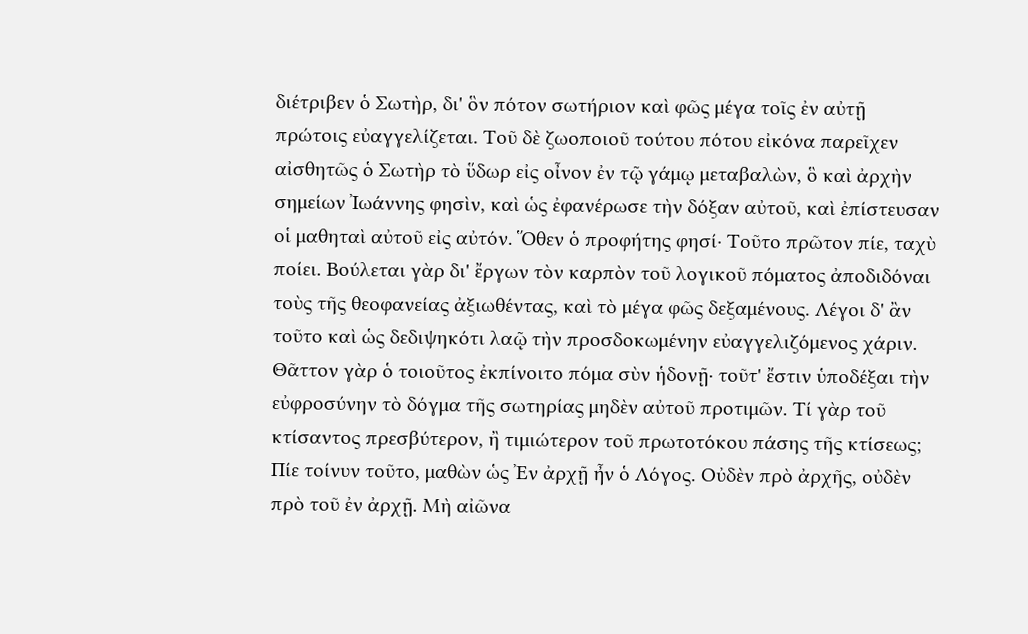διέτριβεν ὁ Σωτὴρ, δι' ὃν πότον σωτήριον καὶ φῶς μέγα τοῖς ἐν αὐτῇ πρώτοις εὐαγγελίζεται. Τοῦ δὲ ζωοποιοῦ τούτου πότου εἰκόνα παρεῖχεν αἰσθητῶς ὁ Σωτὴρ τὸ ὕδωρ εἰς οἶνον ἐν τῷ γάμῳ μεταβαλὼν, ὃ καὶ ἀρχὴν σημείων Ἰωάννης φησὶν, καὶ ὡς ἐφανέρωσε τὴν δόξαν αὐτοῦ, καὶ ἐπίστευσαν οἱ μαθηταὶ αὐτοῦ εἰς αὐτόν. Ὅθεν ὁ προφήτης φησί· Τοῦτο πρῶτον πίε, ταχὺ ποίει. Βούλεται γὰρ δι' ἔργων τὸν καρπὸν τοῦ λογικοῦ πόματος ἀποδιδόναι τοὺς τῆς θεοφανείας ἀξιωθέντας, καὶ τὸ μέγα φῶς δεξαμένους. Λέγοι δ' ἂν τοῦτο καὶ ὡς δεδιψηκότι λαῷ τὴν προσδοκωμένην εὐαγγελιζόμενος χάριν. Θᾶττον γὰρ ὁ τοιοῦτος ἐκπίνοιτο πόμα σὺν ἡδονῇ· τοῦτ' ἔστιν ὑποδέξαι τὴν εὐφροσύνην τὸ δόγμα τῆς σωτηρίας μηδὲν αὐτοῦ προτιμῶν. Τί γὰρ τοῦ κτίσαντος πρεσβύτερον, ἢ τιμιώτερον τοῦ πρωτοτόκου πάσης τῆς κτίσεως; Πίε τοίνυν τοῦτο, μαθὼν ὡς Ἐν ἀρχῇ ἦν ὁ Λόγος. Οὐδὲν πρὸ ἀρχῆς, οὐδὲν πρὸ τοῦ ἐν ἀρχῇ. Μὴ αἰῶνα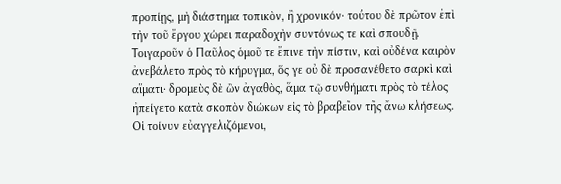προπίῃς, μὴ διάστημα τοπικὸν, ἢ χρονικόν· τούτου δὲ πρῶτον ἐπὶ τὴν τοῦ ἔργου χώρει παραδοχὴν συντόνως τε καὶ σπουδῇ. Τοιγαροῦν ὁ Παῦλος ὁμοῦ τε ἔπινε τὴν πίστιν, καὶ οὐδένα καιρὸν ἀνεβάλετο πρὸς τὸ κήρυγμα, ὅς γε οὐ δὲ προσανέθετο σαρκὶ καὶ αἵματι· δρομεὺς δὲ ὢν ἀγαθὸς, ἅμα τῷ συνθήματι πρὸς τὸ τέλος ἠπείγετο κατὰ σκοπὸν διώκων εἰς τὸ βραβεῖον τῆς ἄνω κλήσεως. Οἱ τοίνυν εὐαγγελιζόμενοι,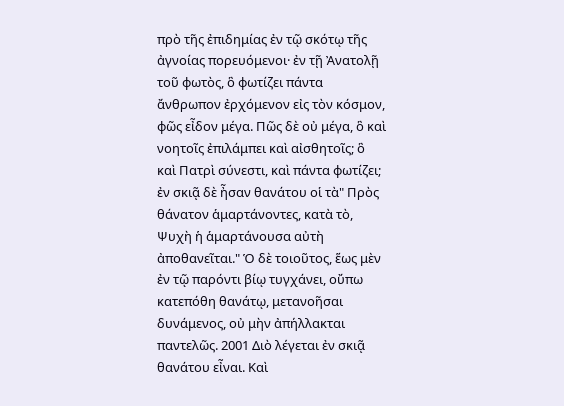πρὸ τῆς ἐπιδημίας ἐν τῷ σκότῳ τῆς ἀγνοίας πορευόμενοι· ἐν τῇ Ἀνατολῇ τοῦ φωτὸς, ὃ φωτίζει πάντα ἄνθρωπον ἐρχόμενον εἰς τὸν κόσμον, φῶς εἶδον μέγα. Πῶς δὲ οὐ μέγα, ὃ καὶ νοητοῖς ἐπιλάμπει καὶ αἰσθητοῖς; ὃ καὶ Πατρὶ σύνεστι, καὶ πάντα φωτίζει; ἐν σκιᾷ δὲ ἦσαν θανάτου οἱ τὰ" Πρὸς θάνατον ἁμαρτάνοντες, κατὰ τὸ, Ψυχὴ ἡ ἁμαρτάνουσα αὐτὴ ἀποθανεῖται." Ὁ δὲ τοιοῦτος, ἕως μὲν ἐν τῷ παρόντι βίῳ τυγχάνει, οὔπω κατεπόθη θανάτῳ, μετανοῆσαι δυνάμενος, οὐ μὴν ἀπήλλακται παντελῶς. 2001 Διὸ λέγεται ἐν σκιᾷ θανάτου εἶναι. Καὶ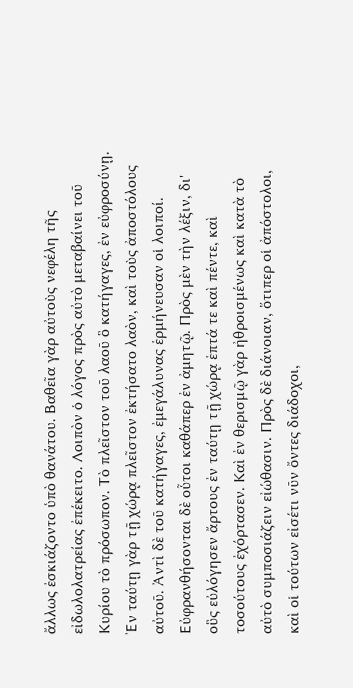ἄλλως ἐσκιάζοντο ὑπὸ θανάτου. Βαθεῖα γὰρ αὐτοὺς νεφέλη τῆς εἰδωλολατρείας ἐπέκειτο. Λοιπὸν ὁ λόγος πρὸς αὐτὸ μεταβαίνει τοῦ Κυρίου τὸ πρόσωπον. Τὸ πλεῖστον τοῦ λαοῦ ὃ κατήγαγες, ἐν εὐφροσύνῃ. Ἐν ταύτῃ γὰρ τῇ χώρᾳ πλεῖστον ἐκτήσατο λαὸν, καὶ τοὺς ἀποστόλους αὐτοῦ. Ἀντὶ δὲ τοῦ κατήγαγες, ἐμεγάλυνας ἑρμήνευσαν οἱ λοιποί. Εὐφρανθήσονται δὲ οὗτοι καθάπερ ἐν ἀμητῷ. Πρὸς μὲν τὴν λέξιν, δι' οὓς εὐλόγησεν ἄρτους ἐν ταύτῃ τῇ χώρᾳ ἑπτά τε καὶ πέντε, καὶ τοσούτους ἐχόρτασεν. Καὶ ἐν θερισμῷ γὰρ ἠθροισμένως καὶ κατὰ τὸ αὐτὸ συμποσιάζειν εἰώθασιν. Πρὸς δὲ διάνοιαν, ὅτιπερ οἱ ἀπόστολοι, καὶ οἱ τούτων εἰσέτι νῦν ὄντες διάδοχοι,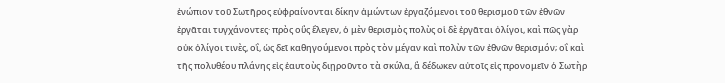ἐνώπιον τοῦ Σωτῆρος εὐφραίνονται δίκην ἀμώντων ἐργαζόμενοι τοῦ θερισμοῦ τῶν ἐθνῶν ἐργᾶται τυγχάνοντες· πρὸς οὓς ἔλεγεν, ὁ μὲν θερισμὸς πολὺς οἱ δὲ ἐργᾶται ὀλίγοι, καὶ πῶς γὰρ οὐκ ὀλίγοι τινὲς, οἳ, ὡς δεῖ καθηγούμενοι πρὸς τὸν μέγαν καὶ πολὺν τῶν ἐθνῶν θερισμόν; οἳ καὶ τῆς πολυθέου πλάνης εἰς ἑαυτοὺς διῃροῦντο τὰ σκύλα, ἃ δέδωκεν αὐτοῖς εἰς προνομεῖν ὁ Σωτὴρ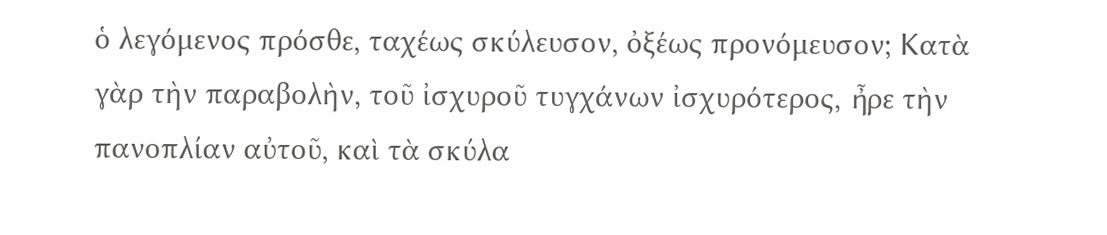ὁ λεγόμενος πρόσθε, ταχέως σκύλευσον, ὀξέως προνόμευσον; Κατὰ γὰρ τὴν παραβολὴν, τοῦ ἰσχυροῦ τυγχάνων ἰσχυρότερος, ἦρε τὴν πανοπλίαν αὐτοῦ, καὶ τὰ σκύλα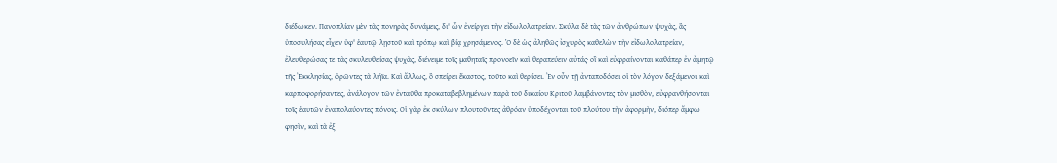διέδωκεν. Πανοπλίαν μὲν τὰς πονηρὰς δυνάμεις, δι' ὧν ἐνείργει τὴν εἰδωλολατρείαν. Σκύλα δὲ τὰς τῶν ἀνθρώπων ψυχὰς, ἃς ὑποσυλήσας εἶχεν ὑφ' ἑαυτῷ λῃστοῦ καὶ τρόπῳ καὶ βίᾳ χρησάμενος. Ὁ δὲ ὡς ἀληθῶς ἰσχυρὸς καθελὼν τὴν εἰδωλολατρείαν, ἐλευθερώσας τε τὰς σκυλευθείσας ψυχὰς, διένειμε τοῖς μαθηταῖς προνοεῖν καὶ θεραπεύειν αὐτάς· οἳ καὶ εὐφραίνονται καθάπερ ἐν ἀμητῷ τῆς Ἐκκλησίας, ὁρῶντες τὰ λήϊα. Καὶ ἄλλως, ὃ σπείρει ἕκαστος, τοῦτο καὶ θερίσει. Ἐν οὖν τῇ ἀνταποδόσει οἱ τὸν λόγον δεξάμενοι καὶ καρποφορήσαντες, ἀνάλογον τῶν ἐνταῦθα προκαταβεβλημένων παρὰ τοῦ δικαίου Κριτοῦ λαμβάνοντες τὸν μισθὸν, εὐφρανθήσονται τοῖς ἑαυτῶν ἐναπολαύοντες πόνοις. Οἱ γὰρ ἐκ σκύλων πλουτοῦντες ἀθρόαν ὑποδέχονται τοῦ πλούτου τὴν ἀφορμὴν, διόπερ ἄμφω φησὶν, καὶ τὰ ἐξ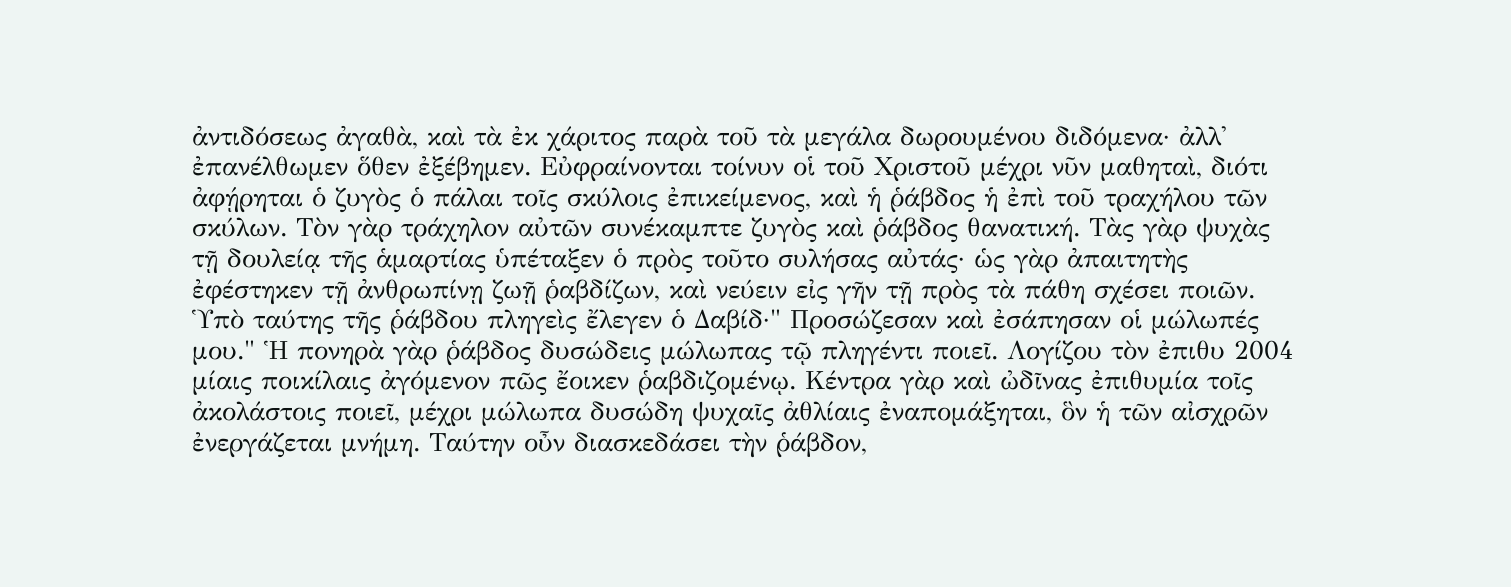ἀντιδόσεως ἀγαθὰ, καὶ τὰ ἐκ χάριτος παρὰ τοῦ τὰ μεγάλα δωρουμένου διδόμενα· ἀλλ' ἐπανέλθωμεν ὅθεν ἐξέβημεν. Εὐφραίνονται τοίνυν οἱ τοῦ Χριστοῦ μέχρι νῦν μαθηταὶ, διότι ἀφῄρηται ὁ ζυγὸς ὁ πάλαι τοῖς σκύλοις ἐπικείμενος, καὶ ἡ ῥάβδος ἡ ἐπὶ τοῦ τραχήλου τῶν σκύλων. Τὸν γὰρ τράχηλον αὐτῶν συνέκαμπτε ζυγὸς καὶ ῥάβδος θανατική. Τὰς γὰρ ψυχὰς τῇ δουλείᾳ τῆς ἁμαρτίας ὑπέταξεν ὁ πρὸς τοῦτο συλήσας αὐτάς· ὡς γὰρ ἀπαιτητὴς ἐφέστηκεν τῇ ἀνθρωπίνῃ ζωῇ ῥαβδίζων, καὶ νεύειν εἰς γῆν τῇ πρὸς τὰ πάθη σχέσει ποιῶν. Ὑπὸ ταύτης τῆς ῥάβδου πληγεὶς ἔλεγεν ὁ Δαβίδ·" Προσώζεσαν καὶ ἐσάπησαν οἱ μώλωπές μου." Ἡ πονηρὰ γὰρ ῥάβδος δυσώδεις μώλωπας τῷ πληγέντι ποιεῖ. Λογίζου τὸν ἐπιθυ 2004 μίαις ποικίλαις ἀγόμενον πῶς ἔοικεν ῥαβδιζομένῳ. Κέντρα γὰρ καὶ ὠδῖνας ἐπιθυμία τοῖς ἀκολάστοις ποιεῖ, μέχρι μώλωπα δυσώδη ψυχαῖς ἀθλίαις ἐναπομάξηται, ὃν ἡ τῶν αἰσχρῶν ἐνεργάζεται μνήμη. Ταύτην οὖν διασκεδάσει τὴν ῥάβδον,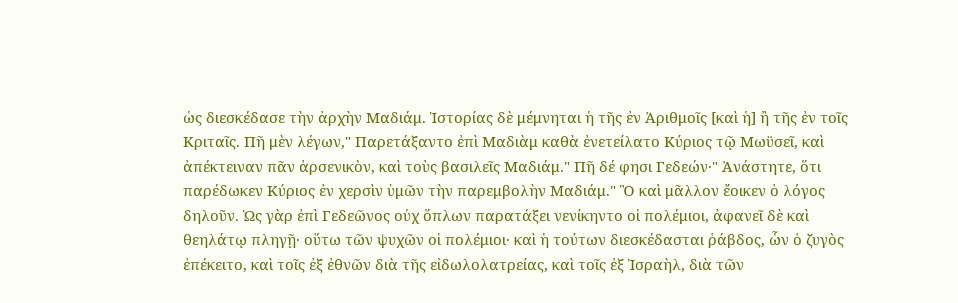ὡς διεσκέδασε τὴν ἀρχὴν Μαδιάμ. Ἱστορίας δὲ μέμνηται ἡ τῆς ἐν Ἀριθμοῖς [καὶ ἡ] ἢ τῆς ἐν τοῖς Κριταῖς. Πῆ μὲν λέγων," Παρετάξαντο ἐπὶ Μαδιὰμ καθὰ ἐνετείλατο Κύριος τῷ Μωϋσεῖ, καὶ ἀπέκτειναν πᾶν ἀρσενικὸν, καὶ τοὺς βασιλεῖς Μαδιάμ." Πῆ δέ φησι Γεδεών·" Ἀνάστητε, ὅτι παρέδωκεν Κύριος ἐν χερσὶν ὑμῶν τὴν παρεμβολὴν Μαδιάμ." Ὃ καὶ μᾶλλον ἔοικεν ὁ λόγος δηλοῦν. Ὡς γὰρ ἐπὶ Γεδεῶνος οὐχ ὅπλων παρατάξει νενίκηντο οἱ πολέμιοι, ἀφανεῖ δὲ καὶ θεηλάτῳ πληγῇ· οὕτω τῶν ψυχῶν οἱ πολέμιοι· καὶ ἡ τούτων διεσκέδασται ῥάβδος, ὧν ὁ ζυγὸς ἐπέκειτο, καὶ τοῖς ἐξ ἐθνῶν διὰ τῆς εἰδωλολατρείας, καὶ τοῖς ἐξ Ἰσραὴλ, διὰ τῶν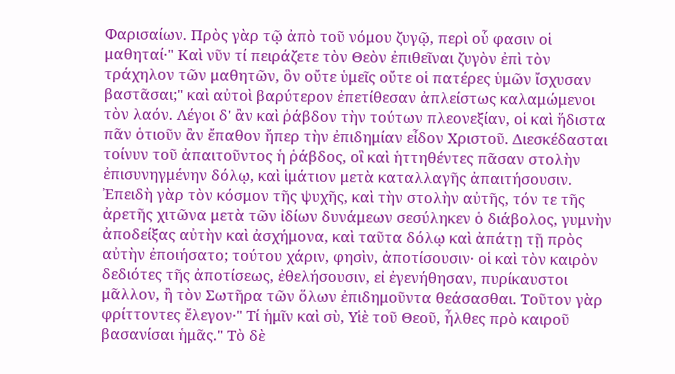Φαρισαίων. Πρὸς γὰρ τῷ ἀπὸ τοῦ νόμου ζυγῷ, περὶ οὗ φασιν οἱ μαθηταί·" Καὶ νῦν τί πειράζετε τὸν Θεὸν ἐπιθεῖναι ζυγὸν ἐπὶ τὸν τράχηλον τῶν μαθητῶν, ὃν οὔτε ὑμεῖς οὔτε οἱ πατέρες ὑμῶν ἴσχυσαν βαστᾶσαι;" καὶ αὐτοὶ βαρύτερον ἐπετίθεσαν ἀπλείστως καλαμώμενοι τὸν λαόν. Λέγοι δ' ἂν καὶ ῥάβδον τὴν τούτων πλεονεξίαν, οἱ καὶ ἥδιστα πᾶν ὁτιοῦν ἂν ἔπαθον ἤπερ τὴν ἐπιδημίαν εἶδον Χριστοῦ. Διεσκέδασται τοίνυν τοῦ ἀπαιτοῦντος ἡ ῥάβδος, οἳ καὶ ἡττηθέντες πᾶσαν στολὴν ἐπισυνηγμένην δόλῳ, καὶ ἱμάτιον μετὰ καταλλαγῆς ἀπαιτήσουσιν. Ἐπειδὴ γὰρ τὸν κόσμον τῆς ψυχῆς, καὶ τὴν στολὴν αὐτῆς, τόν τε τῆς ἀρετῆς χιτῶνα μετὰ τῶν ἰδίων δυνάμεων σεσύληκεν ὁ διάβολος, γυμνὴν ἀποδείξας αὐτὴν καὶ ἀσχήμονα, καὶ ταῦτα δόλῳ καὶ ἀπάτῃ τῇ πρὸς αὐτὴν ἐποιήσατο; τούτου χάριν, φησὶν, ἀποτίσουσιν· οἱ καὶ τὸν καιρὸν δεδιότες τῆς ἀποτίσεως, ἐθελήσουσιν, εἰ ἐγενήθησαν, πυρίκαυστοι μᾶλλον, ἢ τὸν Σωτῆρα τῶν ὅλων ἐπιδημοῦντα θεάσασθαι. Τοῦτον γὰρ φρίττοντες ἔλεγον·" Τί ἡμῖν καὶ σὺ, Υἱὲ τοῦ Θεοῦ, ἦλθες πρὸ καιροῦ βασανίσαι ἡμᾶς." Τὸ δὲ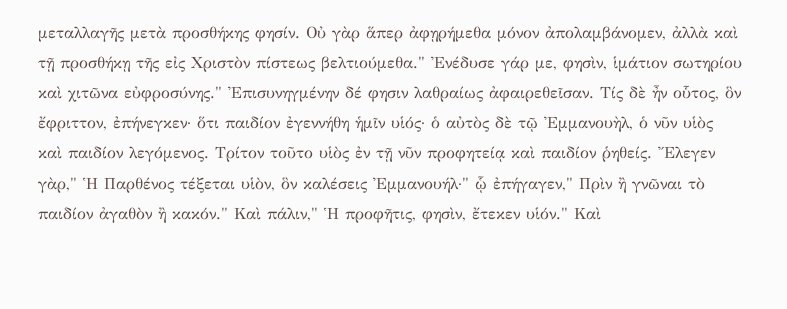μεταλλαγῆς μετὰ προσθήκης φησίν. Οὐ γὰρ ἅπερ ἀφῃρήμεθα μόνον ἀπολαμβάνομεν, ἀλλὰ καὶ τῇ προσθήκῃ τῆς εἰς Χριστὸν πίστεως βελτιούμεθα." Ἐνέδυσε γάρ με, φησὶν, ἱμάτιον σωτηρίου καὶ χιτῶνα εὐφροσύνης." Ἐπισυνηγμένην δέ φησιν λαθραίως ἀφαιρεθεῖσαν. Τίς δὲ ἦν οὗτος, ὃν ἔφριττον, ἐπήνεγκεν· ὅτι παιδίον ἐγεννήθη ἡμῖν υἱός· ὁ αὐτὸς δὲ τῷ Ἐμμανουὴλ, ὁ νῦν υἱὸς καὶ παιδίον λεγόμενος. Τρίτον τοῦτο υἱὸς ἐν τῇ νῦν προφητείᾳ καὶ παιδίον ῥηθείς. Ἔλεγεν γὰρ," Ἡ Παρθένος τέξεται υἱὸν, ὃν καλέσεις Ἐμμανουήλ·" ᾧ ἐπήγαγεν," Πρὶν ἢ γνῶναι τὸ παιδίον ἀγαθὸν ἢ κακόν." Καὶ πάλιν," Ἡ προφῆτις, φησὶν, ἔτεκεν υἱόν." Καὶ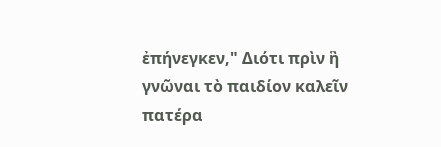ἐπήνεγκεν," Διότι πρὶν ἣ γνῶναι τὸ παιδίον καλεῖν πατέρα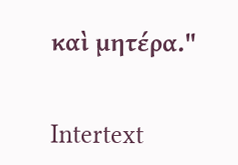καὶ μητέρα."

Intertext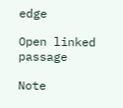edge

Open linked passage

Note